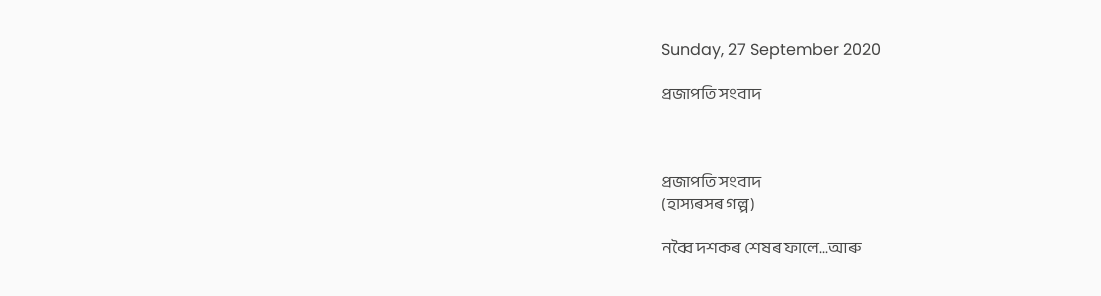Sunday, 27 September 2020

প্রজাপতি সংবাদ



প্রজাপতি সংবাদ
(হাস্যৰসৰ গল্প)

নব্বৈ দশকৰ শেষৰ ফালে...আৰু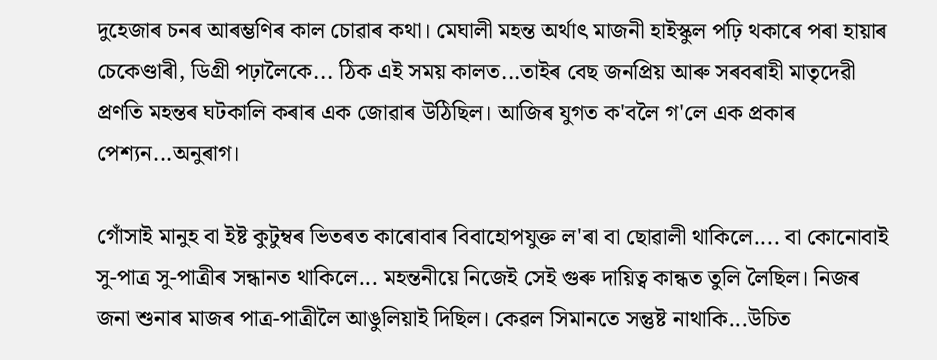দুহেজাৰ চনৰ আৰম্ভণিৰ কাল চোৱাৰ কথা। মেঘালী মহন্ত অৰ্থাৎ মাজনী হাইস্কুল পঢ়ি থকাৰে পৰা হায়াৰ চেকেণ্ডাৰী, ডিগ্ৰী পঢ়ালৈকে... ঠিক এই সময় কালত...তাইৰ বেছ জনপ্ৰিয় আৰু সৰবৰাহী মাতৃদেৱী প্ৰণতি মহন্তৰ ঘটকালি কৰাৰ এক জোৱাৰ উঠিছিল। আজিৰ যুগত ক'বলৈ গ'লে এক প্ৰকাৰ পেশ্যন...অনুৰাগ।

গোঁসাই মানুহ বা ইষ্ট কুটুম্বৰ ভিতৰত কাৰোবাৰ বিবাহোপযুক্ত ল'ৰা বা ছোৱালী থাকিলে.... বা কোনোবাই সু-পাত্ৰ সু-পাত্ৰীৰ সন্ধানত থাকিলে... মহন্তনীয়ে নিজেই সেই গুৰু দায়িত্ব কান্ধত তুলি লৈছিল। নিজৰ জনা শুনাৰ মাজৰ পাত্ৰ-পাত্ৰীলৈ আঙুলিয়াই দিছিল। কেৱল সিমানতে সন্তুষ্ট নাথাকি...উচিত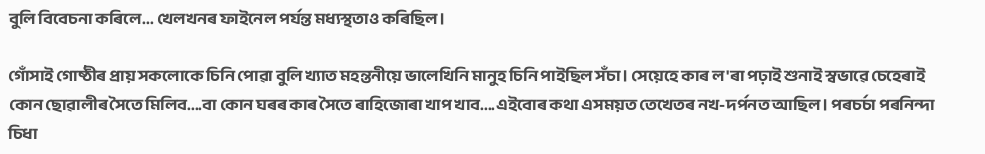বুলি বিবেচনা কৰিলে... খেলখনৰ ফাইনেল পৰ্যন্ত মধ্যস্থতাও কৰিছিল।

গোঁসাই গোষ্ঠীৰ প্ৰায় সকলোকে চিনি পোৱা বুলি খ্যাত মহন্তনীয়ে ভালেখিনি মানুহ চিনি পাইছিল সঁচা। সেয়েহে কাৰ ল'ৰা পঢ়াই শুনাই স্বভাৱে চেহেৰাই কোন ছোৱালীৰ সৈতে মিলিব....বা কোন ঘৰৰ কাৰ সৈতে ৰাহিজোৰা খাপ খাব....এইবোৰ কথা এসময়ত তেখেতৰ নখ-দৰ্পনত আছিল। পৰচর্চা পৰনিন্দা চিধা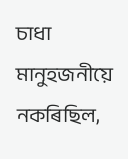চাধা মানুহজনীয়ে নকৰিছিল,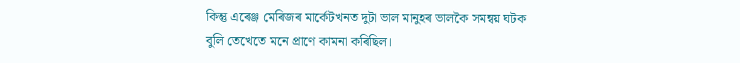কিন্তু এৰেঞ্জ মেৰিজৰ মাৰ্কেটখনত দুটা ভাল মানুহৰ ভালকৈ সমন্বয় ঘটক বুলি তেখেতে মনে প্ৰাণে কামনা কৰিছিল।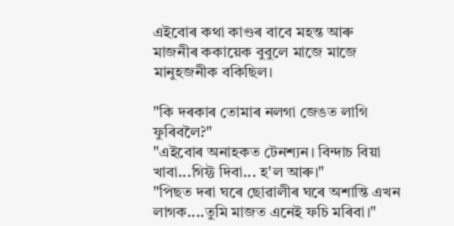এইবোৰ কথা কাণ্ডৰ বাবে মহন্ত আৰু মাজনীৰ ককায়েক বুবুলে মাজে মাজে মানুহজনীক বকিছিল।

"কি দৰকাৰ তোমাৰ নলগা জেঙত লাগি ফুৰিবলৈ?"
"এইবোৰ অনাহকত টেনশ্যন। বিন্দাচ বিয়া খাবা...গিফ্ট দিবা... হ'ল আৰু।"
"পিছত দৰা ঘৰে ছোৱালীৰ ঘৰে অশান্তি এখন লাগক....তুমি মাজত এনেই ফচি মৰিবা।"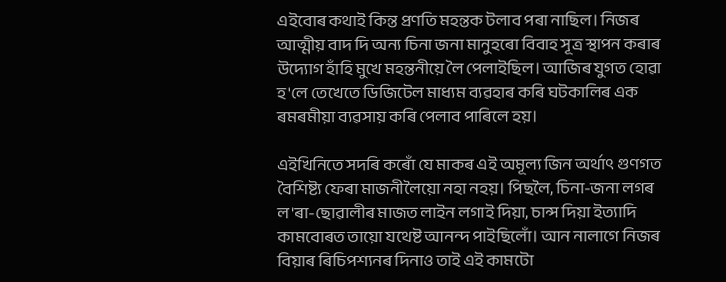এইবোৰ কথাই কিন্ত প্ৰণতি মহন্তক টলাব পৰা নাছিল। নিজৰ আত্মীয় বাদ দি অন্য চিনা জনা মানুহৰো বিবাহ সূত্ৰ স্থাপন কৰাৰ উদ্যোগ হাঁহি মুখে মহন্তনীয়ে লৈ পেলাইছিল। আজিৰ যুগত হোৱা হ'লে তেখেতে ডিজিটেল মাধ্যম ব্যৱহাৰ কৰি ঘটকালিৰ এক ৰমৰমীয়া ব্যৱসায় কৰি পেলাব পাৰিলে হয়।

এইখিনিতে সদৰি কৰোঁ যে মাকৰ এই অমূল্য জিন অৰ্থাৎ গুণগত বৈশিষ্ট্য ফেৰা মাজনীলৈয়ো নহা নহয়। পিছলৈ, চিনা-জনা লগৰ ল'ৰা-ছোৱালীৰ মাজত লাইন লগাই দিয়া, চান্স দিয়া ইত্যাদি কামবোৰত তায়ো যথেষ্ট আনন্দ পাইছিলোঁ। আন নালাগে নিজৰ বিয়াৰ ৰিচিপশ্যনৰ দিনাও তাই এই কামটো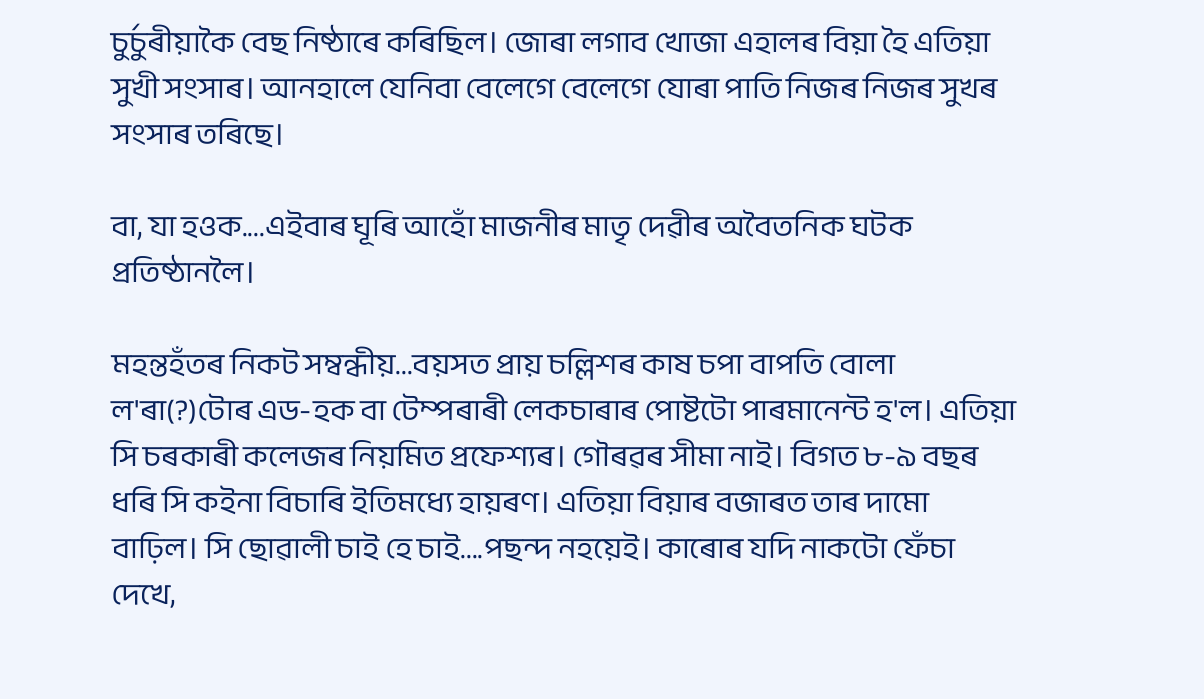চুৰ্চুৰীয়াকৈ বেছ নিষ্ঠাৰে কৰিছিল। জোৰা লগাব খোজা এহালৰ বিয়া হৈ এতিয়া সুখী সংসাৰ। আনহালে যেনিবা বেলেগে বেলেগে যোৰা পাতি নিজৰ নিজৰ সুখৰ সংসাৰ তৰিছে।

বা, যা হওক....এইবাৰ ঘূৰি আহোঁ মাজনীৰ মাতৃ দেৱীৰ অবৈতনিক ঘটক প্ৰতিষ্ঠানলৈ।

মহন্তহঁতৰ নিকট সম্বন্ধীয়...বয়সত প্ৰায় চল্লিশৰ কাষ চপা বাপতি বোলা ল'ৰা(?)টোৰ এড-হক বা টেম্পৰাৰী লেকচাৰাৰ পোষ্টটো পাৰমানেন্ট হ'ল। এতিয়া সি চৰকাৰী কলেজৰ নিয়মিত প্ৰফেশ্যৰ। গৌৰৱৰ সীমা নাই। বিগত ৮-৯ বছৰ ধৰি সি কইনা বিচাৰি ইতিমধ্যে হায়ৰণ। এতিয়া বিয়াৰ বজাৰত তাৰ দামো বাঢ়িল। সি ছোৱালী চাই হে চাই....পছন্দ নহয়েই। কাৰোৰ যদি নাকটো ফেঁচা দেখে,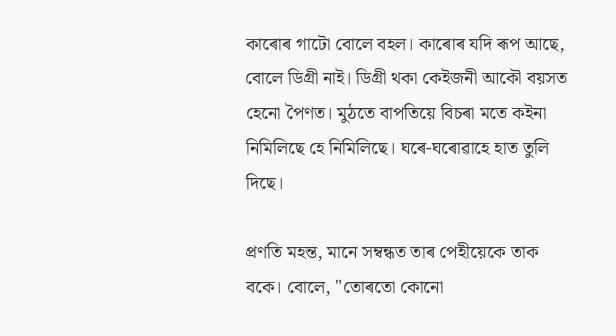কাৰোৰ গাটো বোলে বহল। কাৰোৰ যদি ৰূপ আছে, বোলে ডিগ্ৰী নাই। ডিগ্ৰী থকা কেইজনী আকৌ বয়সত হেনো পৈণত। মুঠতে বাপতিয়ে বিচৰা মতে কইনা নিমিলিছে হে নিমিলিছে। ঘৰে-ঘৰোৱাহে হাত তুলি দিছে।

প্ৰণতি মহন্ত, মানে সম্বন্ধত তাৰ পেহীয়েকে তাক বকে। বোলে, "তোৰতো কোনো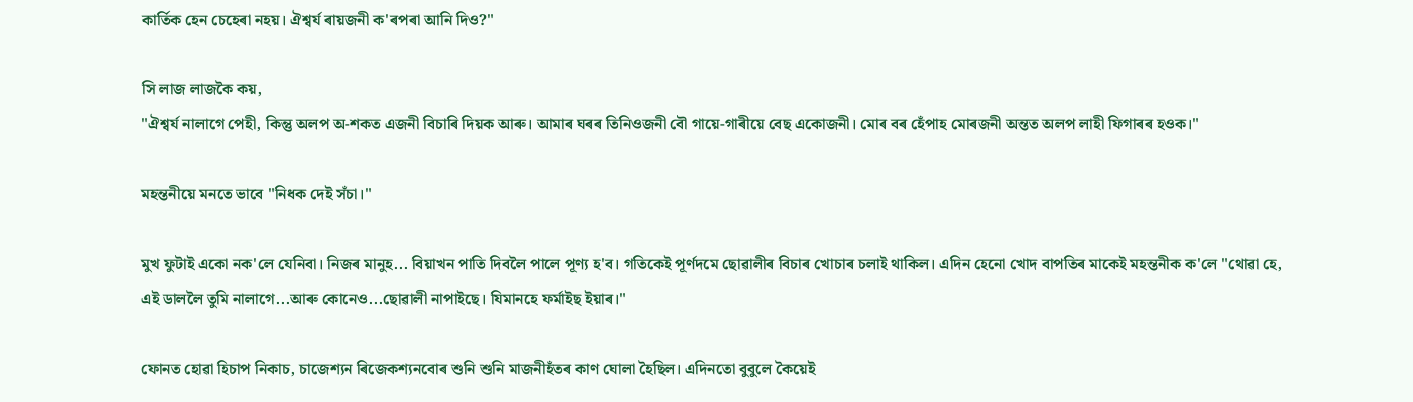কাৰ্তিক হেন চেহেৰা নহয়। ঐশ্বৰ্য ৰায়জনী ক'ৰপৰা আনি দিও?"

সি লাজ লাজকৈ কয়,
"ঐশ্বৰ্য নালাগে পেহী, কিন্তু অলপ অ-শকত এজনী বিচাৰি দিয়ক আৰু। আমাৰ ঘৰৰ তিনিওজনী বৌ গায়ে-গাৰীয়ে বেছ একোজনী। মোৰ বৰ হেঁপাহ মোৰজনী অন্তত অলপ লাহী ফিগাৰৰ হওক।"

মহন্তনীয়ে মনতে ভাবে "নিধক দেই সঁচা।"

মুখ ফুটাই একো নক'লে যেনিবা। নিজৰ মানুহ... বিয়াখন পাতি দিবলৈ পালে পূণ্য হ'ব। গতিকেই পূৰ্ণদমে ছোৱালীৰ বিচাৰ খোচাৰ চলাই থাকিল। এদিন হেনো খোদ বাপতিৰ মাকেই মহন্তনীক ক'লে "থোৱা হে, এই ডাললৈ তুমি নালাগে...আৰু কোনেও...ছোৱালী নাপাইছে। যিমানহে ফৰ্মাইছ ইয়াৰ।"

ফোনত হোৱা হিচাপ নিকাচ, চাজেশ্যন ৰিজেকশ্যনবোৰ শুনি শুনি মাজনীহঁতৰ কাণ ঘোলা হৈছিল। এদিনতো বুবুলে কৈয়েই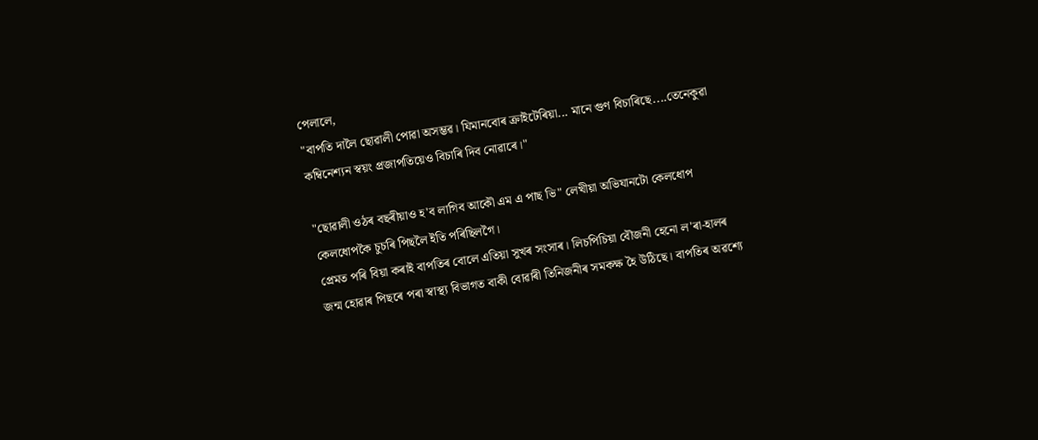পেলালে,
"বাপতি দালৈ ছোৱালী পোৱা অসম্ভৱ। যিমানবোৰ ক্ৰাইটেৰিয়া... মানে গুণ বিচাৰিছে....তেনেকুৱা কম্বিনেশ্যন স্বয়ং প্ৰজাপতিয়েও বিচাৰি দিব নোৱাৰে।"

"ছোৱালী ওঠৰ বছৰীয়াও হ'ব লাগিব আকৌ এম এ পাছ ভি" লেখীয়া অভিযানটো কেলধোপ কেলধোপকৈ চুচৰি পিছলৈ ইতি পৰিছিলগৈ।
প্ৰেমত পৰি বিয়া কৰাই বাপতিৰ বোলে এতিয়া সুখৰ সংসাৰ। লিচপিচিয়া বৌজনী হেনো ল'ৰা-হালৰ জন্ম হোৱাৰ পিছৰে পৰা স্বাস্থ্য বিভাগত বাকী বোৱাৰী তিনিজনীৰ সমকক্ষ হৈ উঠিছে। বাপতিৰ অৱশ্যে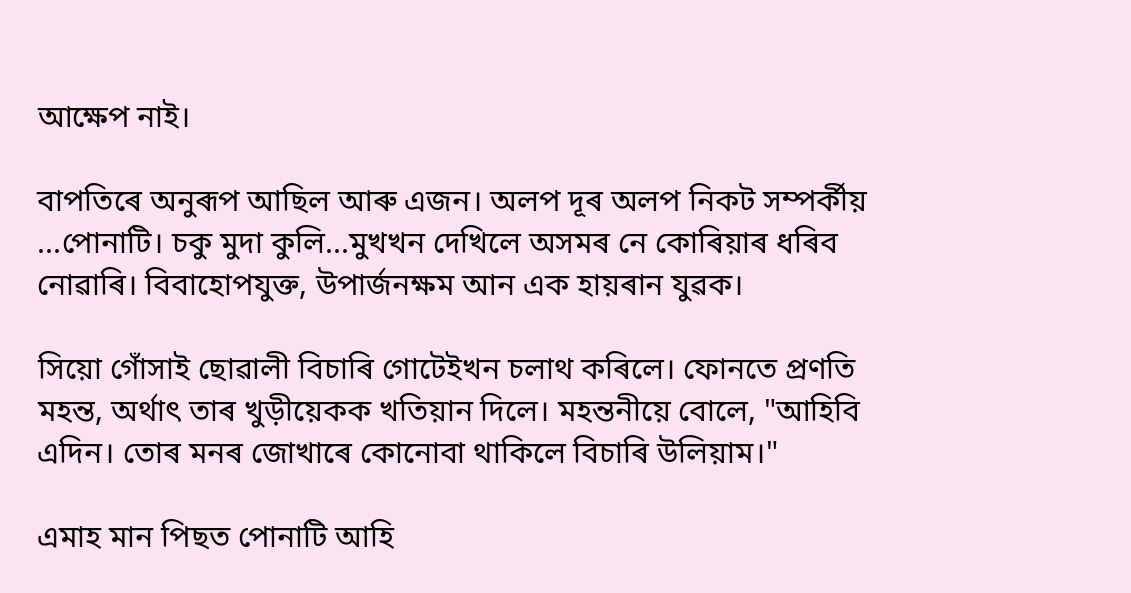আক্ষেপ নাই।

বাপতিৰে অনুৰূপ আছিল আৰু এজন। অলপ দূৰ অলপ নিকট সম্পৰ্কীয় ...পোনাটি। চকু মুদা কুলি...মুখখন দেখিলে অসমৰ নে কোৰিয়াৰ ধৰিব নোৱাৰি। বিবাহোপযুক্ত, উপাৰ্জনক্ষম আন এক হায়ৰান যুৱক।

সিয়ো গোঁসাই ছোৱালী বিচাৰি গোটেইখন চলাথ কৰিলে। ফোনতে প্ৰণতি মহন্ত, অৰ্থাৎ তাৰ খুড়ীয়েকক খতিয়ান দিলে। মহন্তনীয়ে বোলে, "আহিবি এদিন। তোৰ মনৰ জোখাৰে কোনোবা থাকিলে বিচাৰি উলিয়াম।"

এমাহ মান পিছত পোনাটি আহি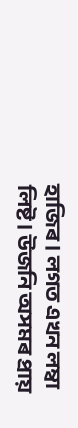হাজিৰ। লগত এখন লম্বা লিষ্ট। উজনি অসমৰ প্ৰায়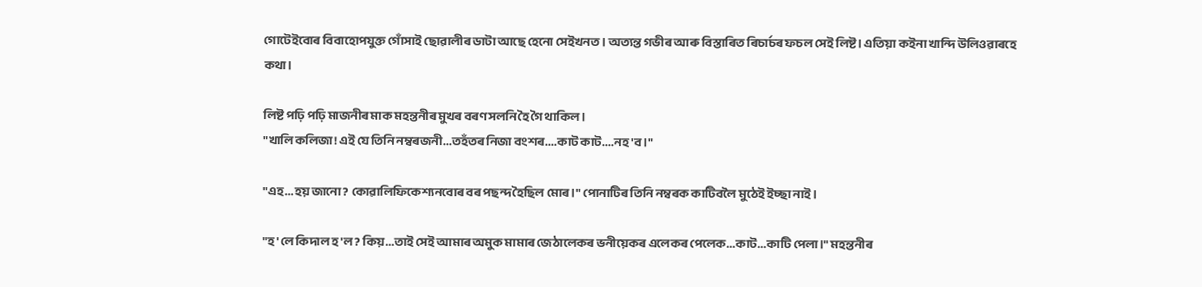গোটেইবোৰ বিবাহোপযুক্ত গোঁসাই ছোৱালীৰ ডাটা আছে হেনো সেইখনত। অত্যন্ত গভীৰ আৰু বিস্তাৰিত ৰিচাৰ্চৰ ফচল সেই লিষ্ট। এতিয়া কইনা খান্দি উলিওৱাৰহে কথা।

লিষ্ট পঢ়ি পঢ়ি মাজনীৰ মাক মহন্তনীৰ মুখৰ বৰণ সলনি হৈ গৈ থাকিল।
"খালি কলিজা! এই যে তিনি নম্বৰজনী...তহঁতৰ নিজা বংশৰ....কাট কাট....নহ'ব।"

"এহ...হয় জানো? কোৱালিফিকেশ্যনবোৰ বৰ পছন্দ হৈছিল মোৰ।" পোনাটিৰ তিনি নম্বৰক কাটিবলৈ মুঠেই ইচ্ছা নাই।

"হ'লে কিদাল হ'ল? কিয়...তাই সেই আমাৰ অমুক মামাৰ জেঠালেকৰ ভনীয়েকৰ এলেকৰ পেলেক...কাট...কাটি পেলা।" মহন্তনীৰ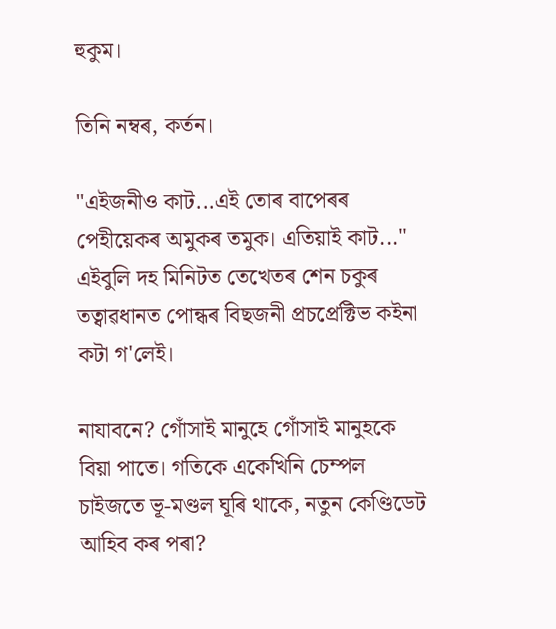হুকুম।

তিনি নম্বৰ, কৰ্তন।

"এইজনীও কাট...এই তোৰ বাপেৰৰ পেহীয়েকৰ অমুকৰ তমুক। এতিয়াই কাট..."
এইবুলি দহ মিনিটত তেখেতৰ শেন চকুৰ তত্বাৱধানত পোন্ধৰ বিছজনী প্ৰচপ্ৰেক্টিভ কইনা কটা গ'লেই।

নাযাবনে? গোঁসাই মানুহে গোঁসাই মানুহকে বিয়া পাতে। গতিকে একেখিনি চেম্পল চাইজতে ভূ-মণ্ডল ঘূৰি থাকে, নতুন কেণ্ডিডেট আহিব কৰ পৰা?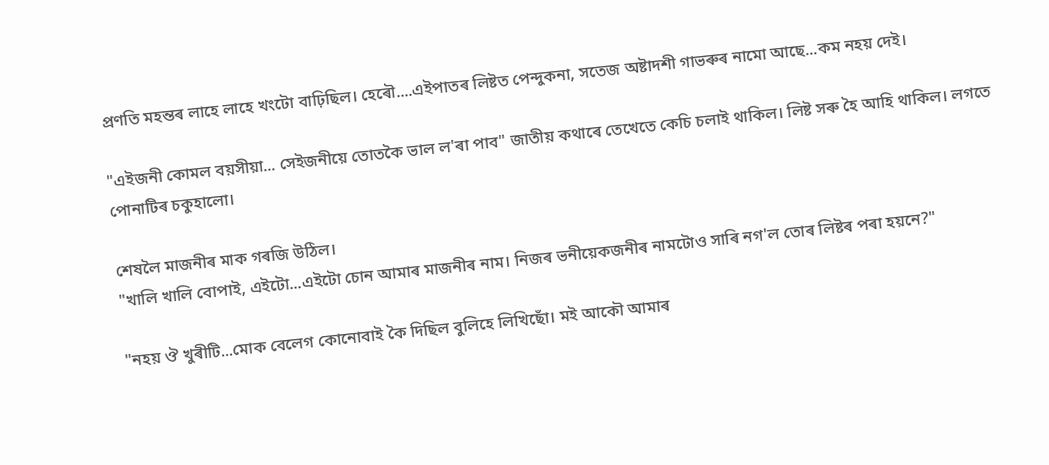প্ৰণতি মহন্তৰ লাহে লাহে খংটো বাঢ়িছিল। হেৰৌ....এইপাতৰ লিষ্টত পেন্দুকনা, সতেজ অষ্টাদশী গাভৰুৰ নামো আছে...কম নহয় দেই।

"এইজনী কোমল বয়সীয়া... সেইজনীয়ে তোতকৈ ভাল ল'ৰা পাব" জাতীয় কথাৰে তেখেতে কেচি চলাই থাকিল। লিষ্ট সৰু হৈ আহি থাকিল। লগতে পোনাটিৰ চকুহালো।

শেষলৈ মাজনীৰ মাক গৰজি উঠিল।
"খালি খালি বোপাই, এইটো...এইটো চোন আমাৰ মাজনীৰ নাম। নিজৰ ভনীয়েকজনীৰ নামটোও সাৰি নগ'ল তোৰ লিষ্টৰ পৰা হয়নে?"

"নহয় ঔ খুৰীটি...মোক বেলেগ কোনোবাই কৈ দিছিল বুলিহে লিখিছোঁ। মই আকৌ আমাৰ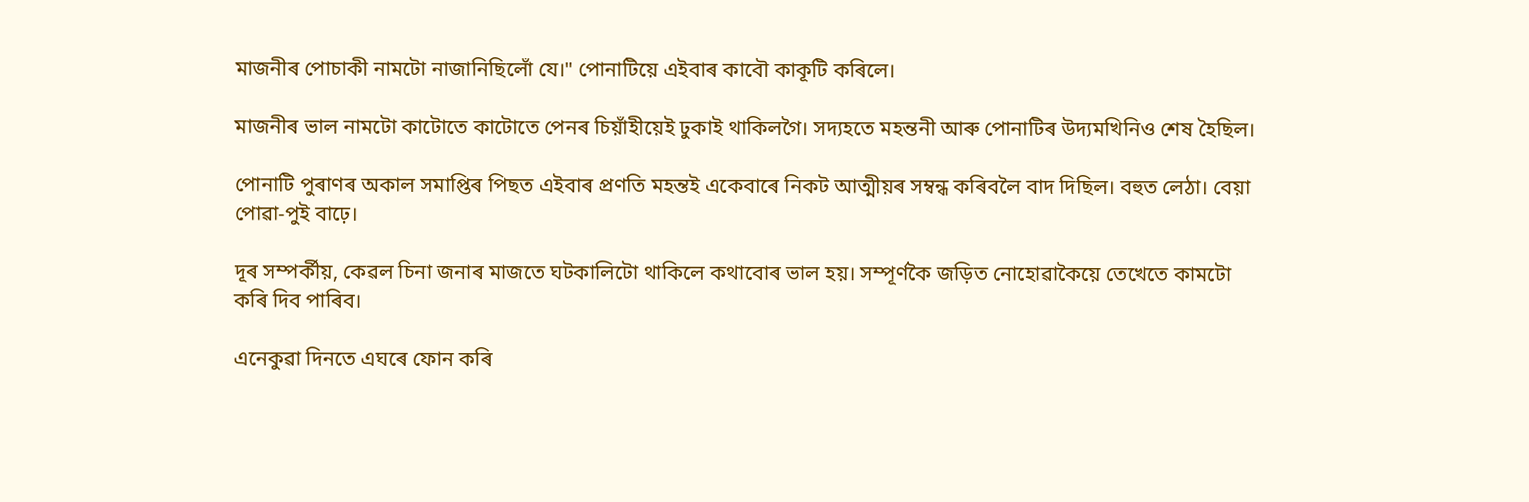মাজনীৰ পোচাকী নামটো নাজানিছিলোঁ যে।" পোনাটিয়ে এইবাৰ কাবৌ কাকূটি কৰিলে।

মাজনীৰ ভাল নামটো কাটোতে কাটোতে পেনৰ চিয়াঁহীয়েই ঢুকাই থাকিলগৈ। সদ্যহতে মহন্তনী আৰু পোনাটিৰ উদ্যমখিনিও শেষ হৈছিল।

পোনাটি পুৰাণৰ অকাল সমাপ্তিৰ পিছত এইবাৰ প্ৰণতি মহন্তই একেবাৰে নিকট আত্মীয়ৰ সম্বন্ধ কৰিবলৈ বাদ দিছিল। বহুত লেঠা। বেয়া পোৱা-পুই বাঢ়ে।

দূৰ সম্পৰ্কীয়, কেৱল চিনা জনাৰ মাজতে ঘটকালিটো থাকিলে কথাবোৰ ভাল হয়। সম্পূৰ্ণকৈ জড়িত নোহোৱাকৈয়ে তেখেতে কামটো কৰি দিব পাৰিব।

এনেকুৱা দিনতে এঘৰে ফোন কৰি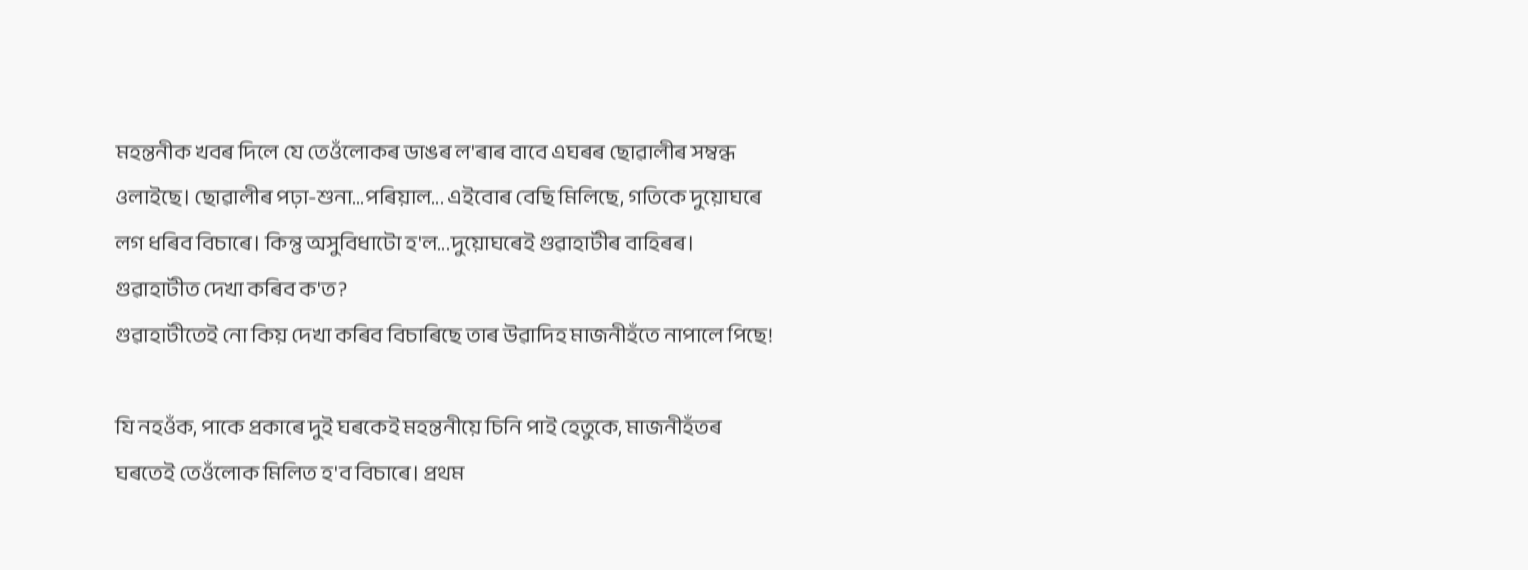মহন্তনীক খবৰ দিলে যে তেওঁলোকৰ ডাঙৰ ল'ৰাৰ বাবে এঘৰৰ ছোৱালীৰ সম্বন্ধ ওলাইছে। ছোৱালীৰ পঢ়া-শুনা...পৰিয়াল... এইবোৰ বেছি মিলিছে, গতিকে দুয়োঘৰে লগ ধৰিব বিচাৰে। কিন্তু অসুবিধাটো হ'ল...দুয়োঘৰেই গুৱাহাটীৰ বাহিৰৰ। গুৱাহাটীত দেখা কৰিব ক'ত?
গুৱাহাটীতেই নো কিয় দেখা কৰিব বিচাৰিছে তাৰ উৱাদিহ মাজনীহঁতে নাপালে পিছে!

যি নহওঁক, পাকে প্ৰকাৰে দুই ঘৰকেই মহন্তনীয়ে চিনি পাই হেতুকে, মাজনীহঁতৰ ঘৰতেই তেওঁলোক মিলিত হ'ব বিচাৰে। প্ৰথম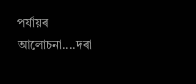পৰ্যায়ৰ আলোচনা....দৰা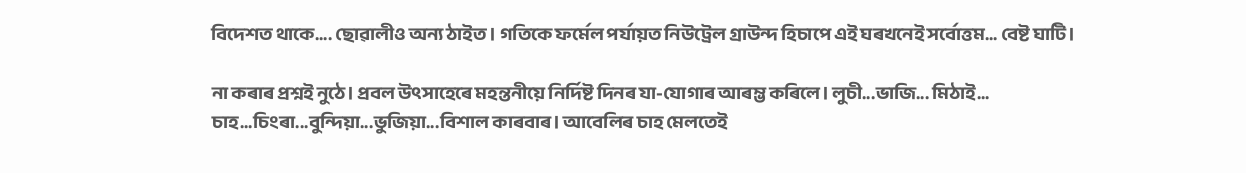বিদেশত থাকে.... ছোৱালীও অন্য ঠাইত। গতিকে ফৰ্মেল পৰ্যায়ত নিউট্রেল গ্ৰাউন্দ হিচাপে এই ঘৰখনেই সৰ্বোত্তম... বেষ্ট ঘাটি।

না কৰাৰ প্ৰশ্নই নুঠে। প্ৰবল উৎসাহেৰে মহন্তনীয়ে নিৰ্দিষ্ট দিনৰ যা-যোগাৰ আৰম্ভ কৰিলে। লুচী...ভাজি... মিঠাই... চাহ...চিংৰা...বুন্দিয়া...ভুজিয়া...বিশাল কাৰবাৰ। আবেলিৰ চাহ মেলতেই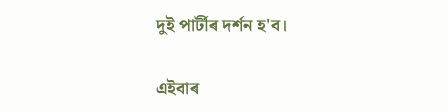দুই পাৰ্টীৰ দৰ্শন হ'ব।

এইবাৰ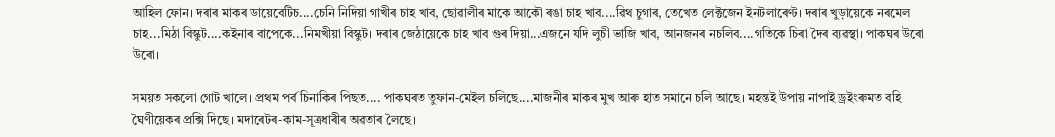আহিল ফোন। দৰাৰ মাকৰ ডায়েবেটিচ....চেনি নিদিয়া গাখীৰ চাহ খাব, ছোৱালীৰ মাকে আকৌ ৰঙা চাহ খাব....ৱিথ চুগাৰ, তেখেত লেক্টজেন ইনটলাৰেণ্ট। দৰাৰ খুড়ায়েকে নৰমেল চাহ...মিঠা বিস্কুট....কইনাৰ বাপেকে...নিমখীয়া বিস্কুট। দৰাৰ জেঠায়েকে চাহ খাব গুৰ দিয়া...এজনে যদি লুচী ভাজি খাব, আনজনৰ নচলিব....গতিকে চিৰা দৈৰ ব্যৱস্থা। পাকঘৰ উৰো উৰো।

সময়ত সকলো গোট খালে। প্ৰথম পৰ্ব চিনাকিৰ পিছত.... পাকঘৰত তুফান-মেইল চলিছে....মাজনীৰ মাকৰ মুখ আৰু হাত সমানে চলি আছে। মহন্তই উপায় নাপাই ড্রইংৰুমত বহি ঘৈণীয়েকৰ প্ৰক্সি দিছে। মদাৰেটৰ-কাম-সূত্ৰধাৰীৰ অৱতাৰ লৈছে।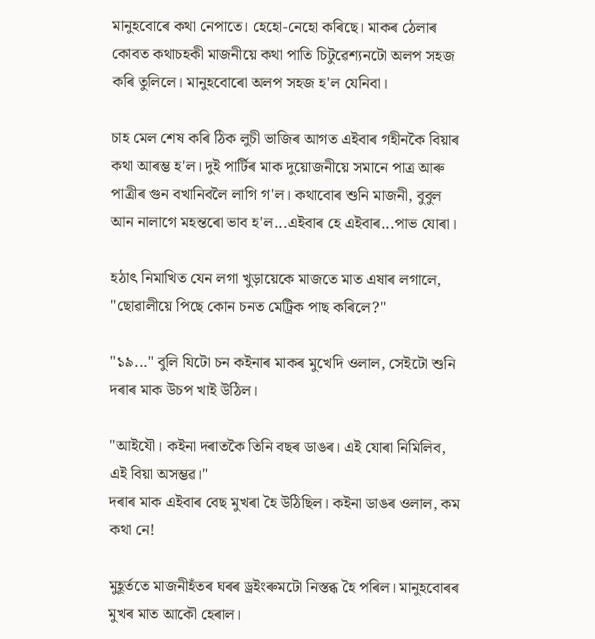মানুহবোৰে কথা নেপাতে। হেহো-নেহো কৰিছে। মাকৰ ঠেলাৰ কোবত কথাচহকী মাজনীয়ে কথা পাতি চিটুৱেশ্যনটো অলপ সহজ কৰি তুলিলে। মানুহবোৰো অলপ সহজ হ'ল যেনিবা।

চাহ মেল শেষ কৰি ঠিক লুচী ভাজিৰ আগত এইবাৰ গহীনকৈ বিয়াৰ কথা আৰম্ভ হ'ল। দুই পাৰ্টিৰ মাক দুয়োজনীয়ে সমানে পাত্ৰ আৰু পাত্ৰীৰ গুন বখানিবলৈ লাগি গ'ল। কথাবোৰ শুনি মাজনী, বুবুল আন নালাগে মহন্তৰো ভাব হ'ল...এইবাৰ হে এইবাৰ...পাভ যোৰা।

হঠাৎ নিমাখিত যেন লগা খুড়ায়েকে মাজতে মাত এষাৰ লগালে,
"ছোৱালীয়ে পিছে কোন চনত মেট্ৰিক পাছ কৰিলে?"

"১৯..." বুলি যিটো চন কইনাৰ মাকৰ মুখেদি ওলাল, সেইটো শুনি দৰাৰ মাক উচপ খাই উঠিল।

"আইযৌ। কইনা দৰাতকৈ তিনি বছৰ ডাঙৰ। এই যোৰা নিমিলিব, এই বিয়া অসম্ভৱ।"
দৰাৰ মাক এইবাৰ বেছ মুখৰা হৈ উঠিছিল। কইনা ডাঙৰ ওলাল, কম কথা নে!

মুহূৰ্ততে মাজনীহঁতৰ ঘৰৰ ড্রইংৰুমটো নিস্তব্ধ হৈ পৰিল। মানুহবোৰৰ মুখৰ মাত আকৌ হেৰাল।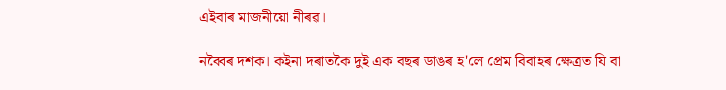এইবাৰ মাজনীয়ো নীৰৱ।

নব্বৈৰ দশক। কইনা দৰাতকৈ দুই এক বছৰ ডাঙৰ হ'লে প্ৰেম বিবাহৰ ক্ষেত্ৰত যি বা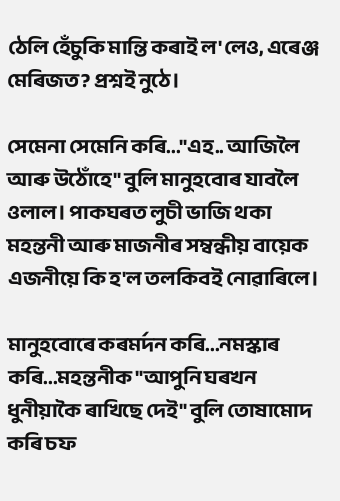ঠেলি হেঁচুকি মান্তি কৰাই ল'লেও, এৰেঞ্জ মেৰিজত? প্রশ্নই নুঠে।

সেমেনা সেমেনি কৰি..."এহ.. আজিলৈ আৰু উঠোঁহে" বুলি মানুহবোৰ যাবলৈ ওলাল। পাকঘৰত লুচী ভাজি থকা মহন্তনী আৰু মাজনীৰ সম্বন্ধীয় বায়েক এজনীয়ে কি হ'ল তলকিবই নোৱাৰিলে।

মানুহবোৰে কৰমৰ্দন কৰি...নমস্কাৰ কৰি...মহন্তনীক "আপুনি ঘৰখন ধুনীয়াকৈ ৰাখিছে দেই" বুলি তোষামোদ কৰি চফ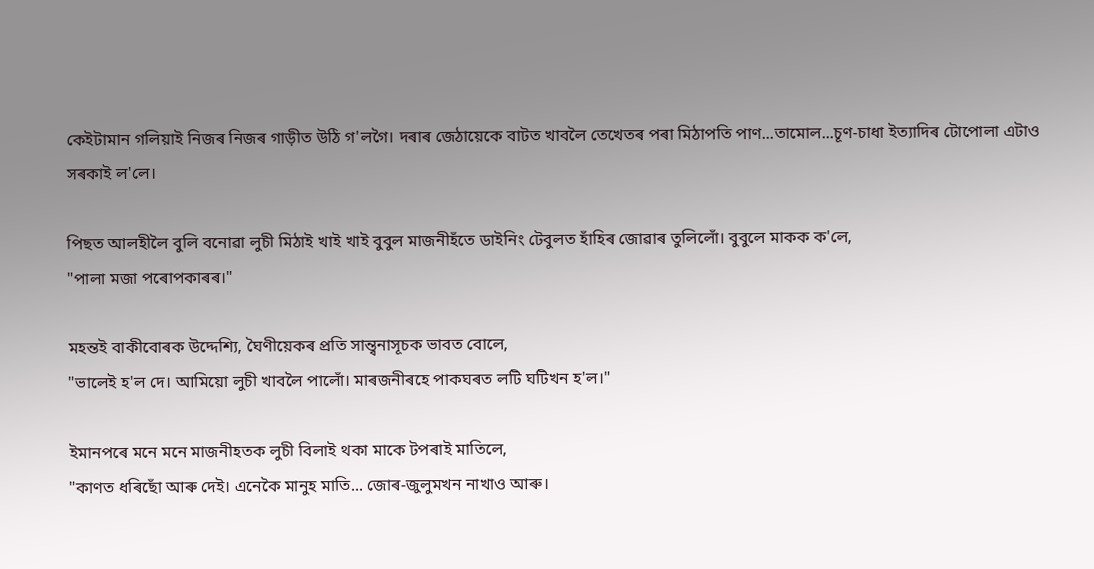কেইটামান গলিয়াই নিজৰ নিজৰ গাড়ীত উঠি গ'লগৈ। দৰাৰ জেঠায়েকে বাটত খাবলৈ তেখেতৰ পৰা মিঠাপতি পাণ...তামোল...চূণ-চাধা ইত্যাদিৰ টোপোলা এটাও সৰকাই ল'লে।

পিছত আলহীলৈ বুলি বনোৱা লুচী মিঠাই খাই খাই বুবুল মাজনীহঁতে ডাইনিং টেবুলত হাঁহিৰ জোৱাৰ তুলিলোঁ। বুবুলে মাকক ক'লে,
"পালা মজা পৰোপকাৰৰ।"

মহন্তই বাকীবোৰক উদ্দেশ্যি, ঘৈণীয়েকৰ প্ৰতি সান্ত্বনাসূচক ভাবত বোলে,
"ভালেই হ'ল দে। আমিয়ো লুচী খাবলৈ পালোঁ। মাৰজনীৰহে পাকঘৰত লটি ঘটিখন হ'ল।"

ইমানপৰে মনে মনে মাজনীহতক লুচী বিলাই থকা মাকে টপৰাই মাতিলে,
"কাণত ধৰিছোঁ আৰু দেই। এনেকৈ মানুহ মাতি... জোৰ-জুলুমখন নাখাও আৰু।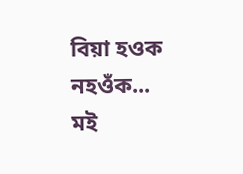বিয়া হওক নহওঁক... মই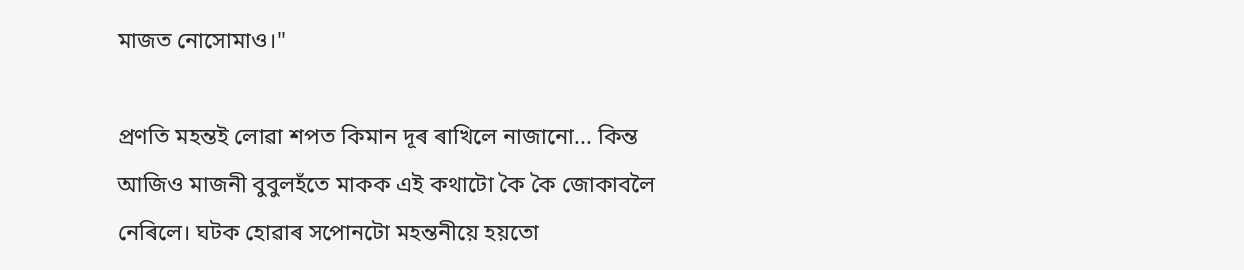মাজত নোসোমাও।"

প্ৰণতি মহন্তই লোৱা শপত কিমান দূৰ ৰাখিলে নাজানো... কিন্ত আজিও মাজনী বুবুলহঁতে মাকক এই কথাটো কৈ কৈ জোকাবলৈ নেৰিলে। ঘটক হোৱাৰ সপোনটো মহন্তনীয়ে হয়তো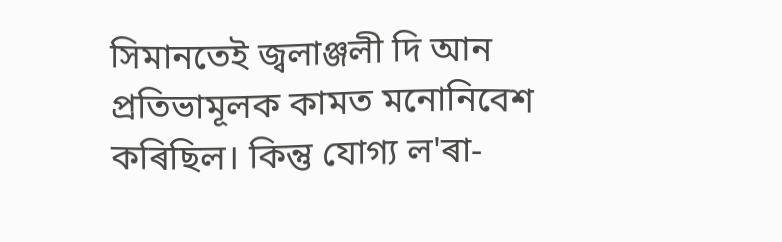সিমানতেই জ্বলাঞ্জলী দি আন প্ৰতিভামূলক কামত মনোনিবেশ কৰিছিল। কিন্তু যোগ্য ল'ৰা-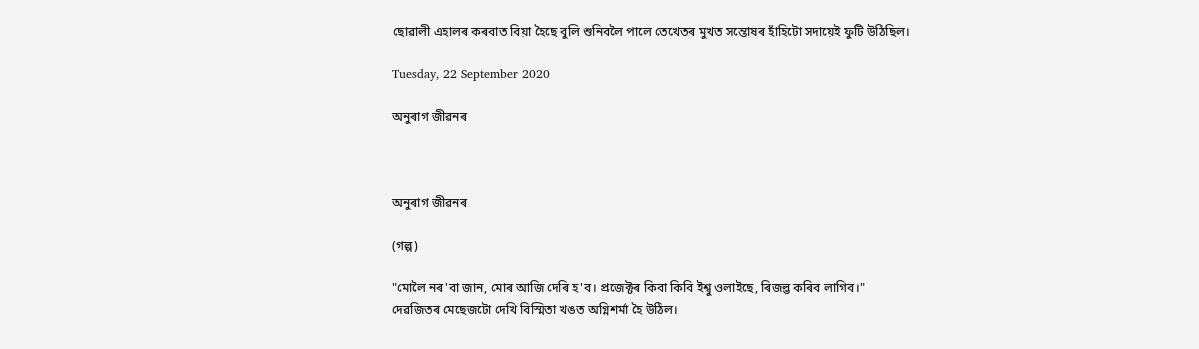ছোৱালী এহালৰ কৰবাত বিয়া হৈছে বুলি শুনিবলৈ পালে তেখেতৰ মুখত সন্তোষৰ হাঁহিটো সদায়েই ফুটি উঠিছিল।

Tuesday, 22 September 2020

অনুৰাগ জীৱনৰ



অনুৰাগ জীৱনৰ

(গল্প)

"মোলৈ নৰ'বা জান, মোৰ আজি দেৰি হ'ব। প্ৰজেক্টৰ কিবা কিবি ইশ্বু ওলাইছে, ৰিজল্ভ কৰিব লাগিব।"
দেৱজিতৰ মেছেজটো দেখি বিস্মিতা খঙত অগ্নিশর্মা হৈ উঠিল।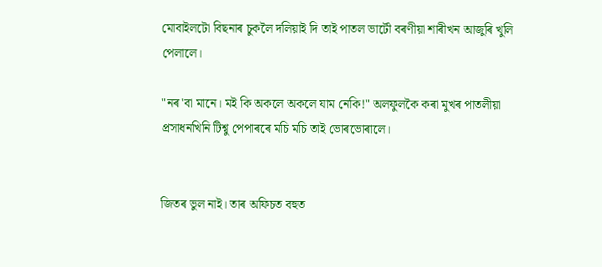মোবাইলটো বিছনাৰ চুকলৈ দলিয়াই দি তাই পাতল ভাটৌ বৰণীয়া শাৰীখন আজুৰি খুলি পেলালে।

"নৰ'বা মানে। মই কি অকলে অকলে যাম নেকি!" অলফুলকৈ কৰা মুখৰ পাতলীয়া প্ৰসাধনখিনি টিশ্বু পেপাৰৰে মচি মচি তাই ভোৰভোৰালে।


জিতৰ ভুল নাই। তাৰ অফিচত বহুত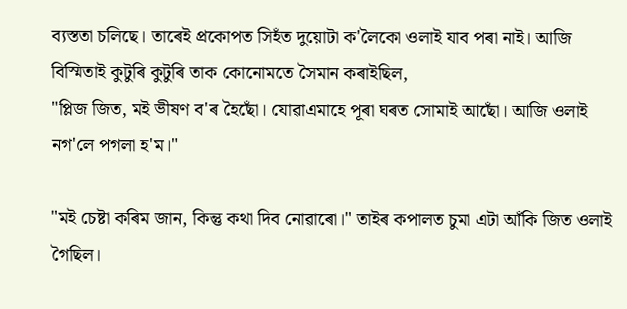ব্যস্ততা চলিছে। তাৰেই প্ৰকোপত সিহঁত দুয়োটা ক'লৈকো ওলাই যাব পৰা নাই। আজি বিস্মিতাই কুটুৰি কুটুৰি তাক কোনোমতে সৈমান কৰাইছিল,
"প্লিজ জিত, মই ভীষণ ব'ৰ হৈছোঁ। যোৱাএমাহে পূৰা ঘৰত সোমাই আছোঁ। আজি ওলাই নগ'লে পগলা হ'ম।"

"মই চেষ্টা কৰিম জান, কিন্তু কথা দিব নোৱাৰো।" তাইৰ কপালত চুমা এটা আঁকি জিত ওলাই গৈছিল।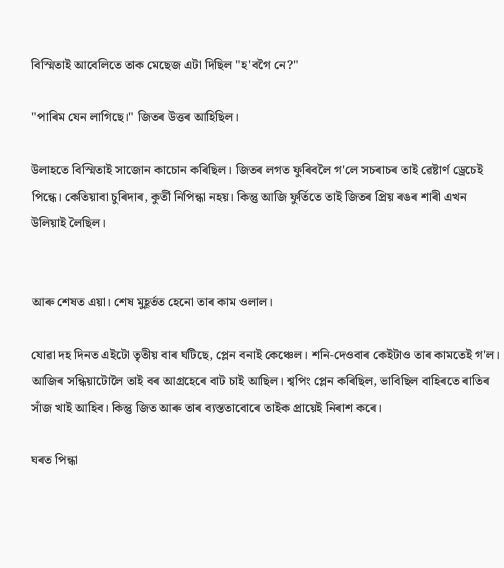বিস্মিতাই আবেলিতে তাক মেছেজ এটা দিছিল "হ'বগৈ নে?"

"পাৰিম যেন লাগিছে।" জিতৰ উত্তৰ আহিছিল।

উলাহতে বিস্মিতাই সাজোন কাচোন কৰিছিল। জিতৰ লগত ফুৰিবলৈ গ'লে সচৰাচৰ তাই ৱেষ্টাৰ্ণ ড্ৰেচেই পিন্ধে। কেতিয়াবা চুৰিদাৰ, কুৰ্তী নিপিন্ধা নহয়। কিন্তু আজি ফুৰ্তিতে তাই জিতৰ প্রিয় ৰঙৰ শাৰী এখন উলিয়াই লৈছিল।


আৰু শেষত এয়া। শেষ মুহূৰ্তত হেনো তাৰ কাম ওলাল।

যোৱা দহ দিনত এইটো তৃতীয় বাৰ ঘটিছে, প্লেন বনাই কেঞ্চেল। শনি-দেওবাৰ কেইটাও তাৰ কামতেই গ'ল। আজিৰ সন্ধিয়াটোলৈ তাই বৰ আগ্ৰহেৰে বাট চাই আছিল। শ্বপিং প্লেন কৰিছিল, ভাবিছিল বাহিৰতে ৰাতিৰ সাঁজ খাই আহিব। কিন্তু জিত আৰু তাৰ ব্যস্ততাবোৰে তাইক প্ৰায়েই নিৰাশ কৰে।

ঘৰত পিন্ধা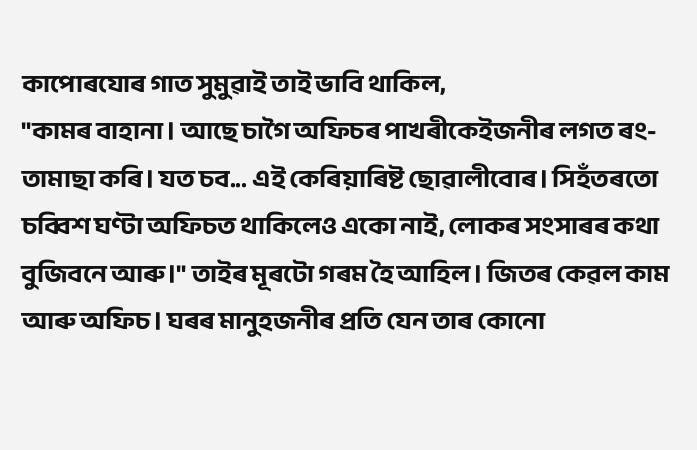কাপোৰযোৰ গাত সুমুৱাই তাই ভাবি থাকিল,
"কামৰ বাহানা। আছে চাগৈ অফিচৰ পাখৰীকেইজনীৰ লগত ৰং-তামাছা কৰি। যত চব... এই কেৰিয়াৰিষ্ট ছোৱালীবোৰ। সিহঁতৰতো চব্বিশ ঘণ্টা অফিচত থাকিলেও একো নাই, লোকৰ সংসাৰৰ কথা বুজিবনে আৰু।" তাইৰ মূৰটো গৰম হৈ আহিল। জিতৰ কেৱল কাম আৰু অফিচ। ঘৰৰ মানুহজনীৰ প্ৰতি যেন তাৰ কোনো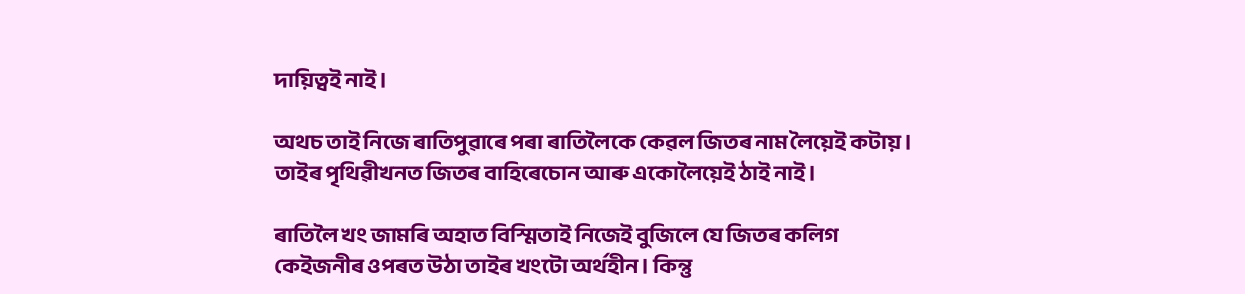দায়িত্বই নাই।

অথচ তাই নিজে ৰাতিপুৱাৰে পৰা ৰাতিলৈকে কেৱল জিতৰ নাম লৈয়েই কটায়। তাইৰ পৃথিৱীখনত জিতৰ বাহিৰেচোন আৰু একোলৈয়েই ঠাই নাই।

ৰাতিলৈ খং জামৰি অহাত বিস্মিতাই নিজেই বুজিলে যে জিতৰ কলিগ কেইজনীৰ ওপৰত উঠা তাইৰ খংটো অৰ্থহীন। কিন্তু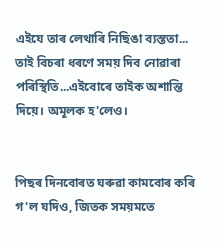এইযে তাৰ লেথাৰি নিছিঙা ব্যস্ততা... তাই বিচৰা ধৰণে সময় দিব নোৱাৰা পৰিস্থিতি...এইবোৰে তাইক অশান্তি দিয়ে। অমূলক হ'লেও।


পিছৰ দিনবোৰত ঘৰুৱা কামবোৰ কৰি গ'ল যদিও, জিতক সময়মতে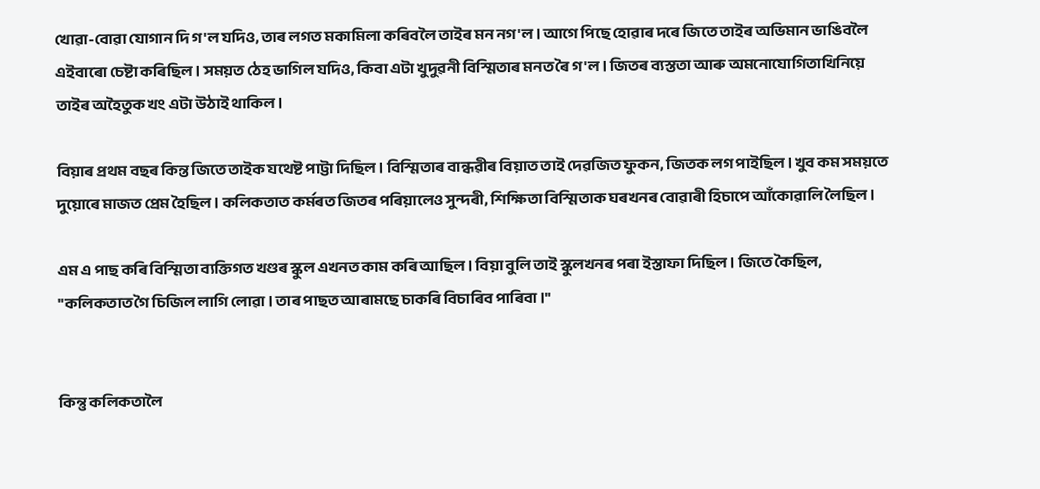খোৱা-বোৱা যোগান দি গ'ল যদিও, তাৰ লগত মকামিলা কৰিবলৈ তাইৰ মন নগ'ল। আগে পিছে হোৱাৰ দৰে জিতে তাইৰ অভিমান ভাঙিবলৈ এইবাৰো চেষ্টা কৰিছিল। সময়ত ঠেহ ভাগিল যদিও, কিবা এটা খুদুৱনী বিস্মিতাৰ মনত ৰৈ গ'ল। জিতৰ ব্যস্ততা আৰু অমনোযোগিতাখিনিয়ে তাইৰ অহৈতুক খং এটা উঠাই থাকিল।

বিয়াৰ প্ৰথম বছৰ কিন্ত জিতে তাইক যথেষ্ট পাট্টা দিছিল। বিস্মিতাৰ বান্ধৱীৰ বিয়াত তাই দেৱজিত ফুকন, জিতক লগ পাইছিল। খুব কম সময়তে দুয়োৰে মাজত প্ৰেম হৈছিল। কলিকতাত কৰ্মৰত জিতৰ পৰিয়ালেও সুন্দৰী, শিক্ষিতা বিস্মিতাক ঘৰখনৰ বোৱাৰী হিচাপে আঁকোৱালি লৈছিল।

এম এ পাছ কৰি বিস্মিতা ব্যক্তিগত খণ্ডৰ স্কুল এখনত কাম কৰি আছিল। বিয়া বুলি তাই স্কুলখনৰ পৰা ইস্তাফা দিছিল। জিতে কৈছিল,
"কলিকতাত গৈ চিজিল লাগি লোৱা। তাৰ পাছত আৰামছে চাকৰি বিচাৰিব পাৰিবা।"


কিন্তু কলিকতালৈ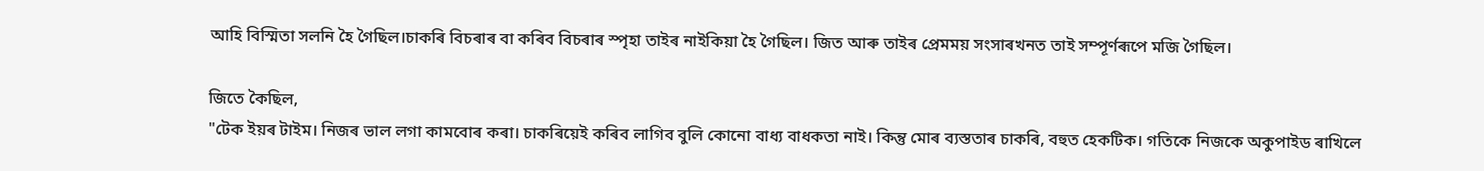আহি বিস্মিতা সলনি হৈ গৈছিল।চাকৰি বিচৰাৰ বা কৰিব বিচৰাৰ স্পৃহা তাইৰ নাইকিয়া হৈ গৈছিল। জিত আৰু তাইৰ প্ৰেমময় সংসাৰখনত তাই সম্পূৰ্ণৰূপে মজি গৈছিল।

জিতে কৈছিল,
"টেক ইয়ৰ টাইম। নিজৰ ভাল লগা কামবোৰ কৰা। চাকৰিয়েই কৰিব লাগিব বুলি কোনো বাধ্য বাধকতা নাই। কিন্তু মোৰ ব্যস্ততাৰ চাকৰি, বহুত হেকটিক। গতিকে নিজকে অকুপাইড ৰাখিলে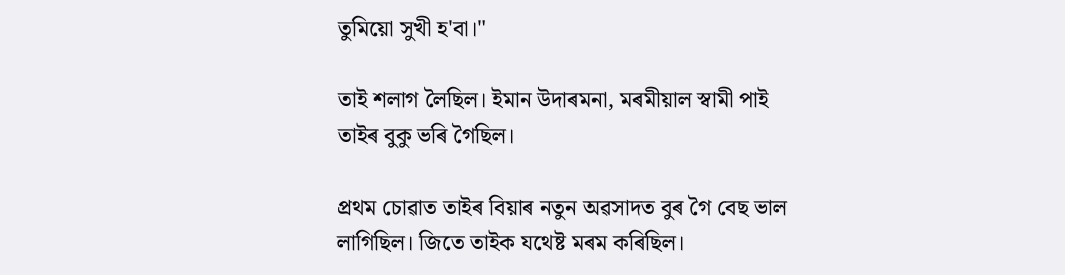তুমিয়ো সুখী হ'বা।"

তাই শলাগ লৈছিল। ইমান উদাৰমনা, মৰমীয়াল স্বামী পাই তাইৰ বুকু ভৰি গৈছিল।

প্ৰথম চোৱাত তাইৰ বিয়াৰ নতুন অৱসাদত বুৰ গৈ বেছ ভাল লাগিছিল। জিতে তাইক যথেষ্ট মৰম কৰিছিল।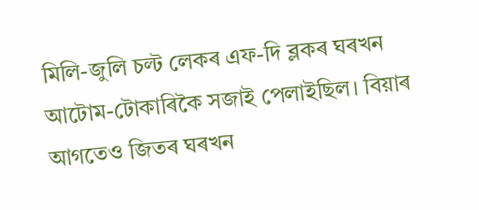মিলি-জুলি চল্ট লেকৰ এফ-দি ব্লকৰ ঘৰখন আটোম-টোকাৰিকৈ সজাই পেলাইছিল। বিয়াৰ আগতেও জিতৰ ঘৰখন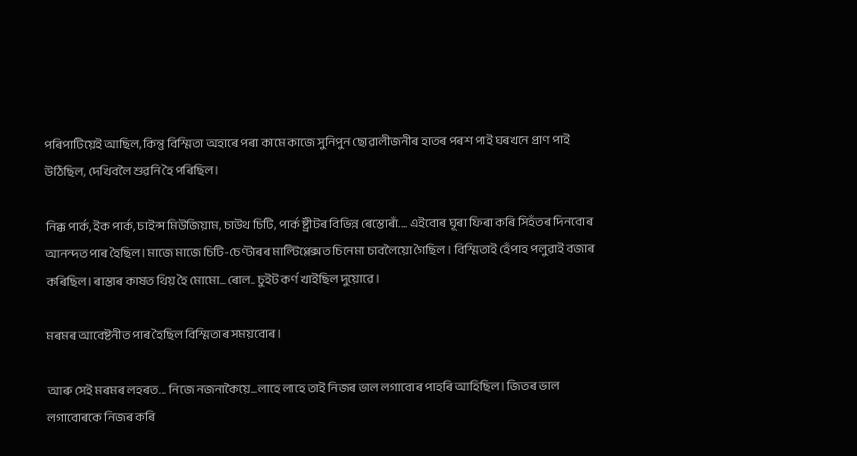পৰিপাটিয়েই আছিল, কিন্তু বিস্মিতা অহাৰে পৰা কামে কাজে সুনিপুন ছোৱালীজনীৰ হাতৰ পৰশ পাই ঘৰখনে প্ৰাণ পাই উঠিছিল, দেখিবলৈ শুৱনি হৈ পৰিছিল।

নিক্ক পার্ক, ইক পার্ক, চাইন্স মিউজিয়াম, চাউথ চিটি, পার্ক ষ্ট্ৰীটৰ বিভিন্ন ৰেস্তোৰাঁ.... এইবোৰ ঘূৰা ফিৰা কৰি সিহঁতৰ দিনবোৰ আনন্দত পাৰ হৈছিল। মাজে মাজে চিটি-চেণ্টাৰৰ মাল্টিপ্লেক্সত চিনেমা চাবলৈয়ো গৈছিল । বিস্মিতাই হেঁপাহ পলুৱাই বজাৰ কৰিছিল। ৰাস্তাৰ কাষত থিয় হৈ মোমো...ৰোল.. চুইট কৰ্ণ খাইছিল দুয়োৱে।

মৰমৰ আবেষ্টনীত পাৰ হৈছিল বিস্মিতাৰ সময়বোৰ।

আৰু সেই মৰমৰ লহৰত... নিজে নজনাকৈয়ে...লাহে লাহে তাই নিজৰ ভাল লগাবোৰ পাহৰি আহিছিল। জিতৰ ভাল লগাবোৰকে নিজৰ কৰি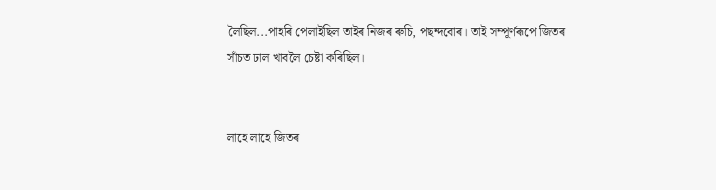লৈছিল...পাহৰি পেলাইছিল তাইৰ নিজৰ ৰুচি, পছন্দবোৰ। তাই সম্পূৰ্ণৰূপে জিতৰ সাঁচত ঢাল খাবলৈ চেষ্টা কৰিছিল।


লাহে লাহে জিতৰ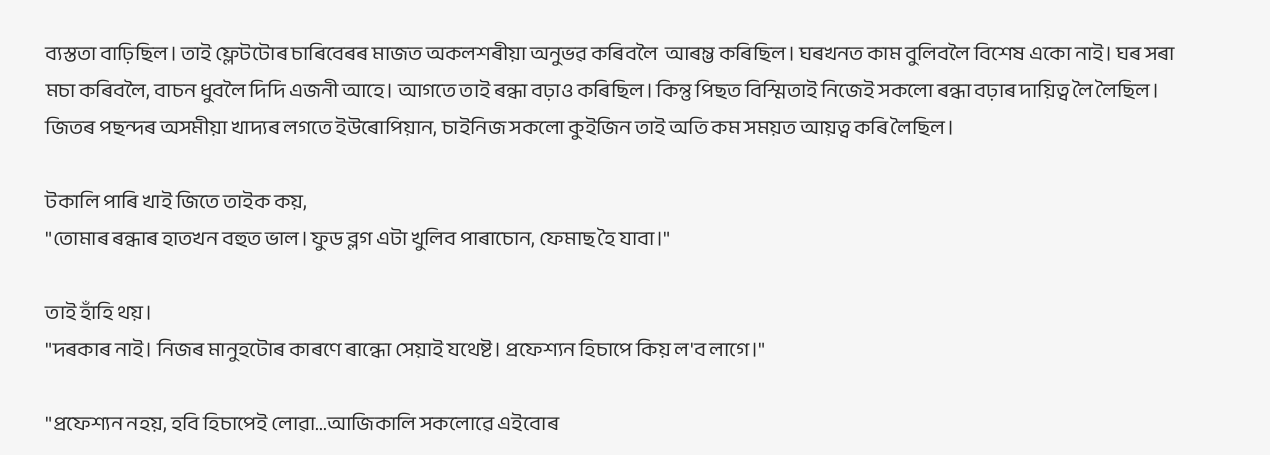ব্যস্ততা বাঢ়িছিল। তাই ফ্লেটটোৰ চাৰিবেৰৰ মাজত অকলশৰীয়া অনুভৱ কৰিবলৈ  আৰম্ভ কৰিছিল। ঘৰখনত কাম বুলিবলৈ বিশেষ একো নাই। ঘৰ সৰা মচা কৰিবলৈ, বাচন ধুবলৈ দিদি এজনী আহে। আগতে তাই ৰন্ধা বঢ়াও কৰিছিল। কিন্তু পিছত বিস্মিতাই নিজেই সকলো ৰন্ধা বঢ়াৰ দায়িত্ব লৈ লৈছিল। জিতৰ পছন্দৰ অসমীয়া খাদ্যৰ লগতে ইউৰোপিয়ান, চাইনিজ সকলো কুইজিন তাই অতি কম সময়ত আয়ত্ব কৰি লৈছিল।

টকালি পাৰি খাই জিতে তাইক কয়,
"তোমাৰ ৰন্ধাৰ হাতখন বহুত ভাল। ফুড ব্লগ এটা খুলিব পাৰাচোন, ফেমাছ হৈ যাবা।"

তাই হাঁহি থয়।
"দৰকাৰ নাই। নিজৰ মানুহটোৰ কাৰণে ৰান্ধো সেয়াই যথেষ্ট। প্ৰফেশ্যন হিচাপে কিয় ল'ব লাগে।"

"প্ৰফেশ্যন নহয়, হবি হিচাপেই লোৱা...আজিকালি সকলোৱে এইবোৰ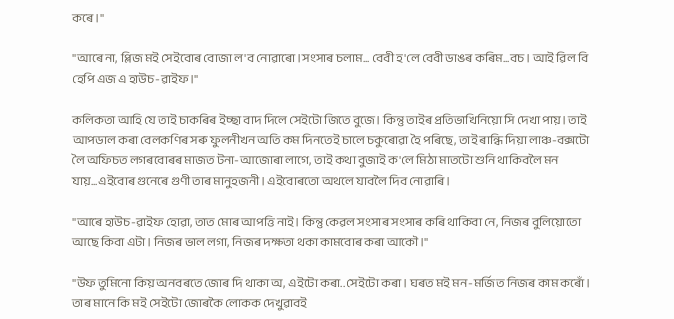কৰে।"

"আৰে না, প্লিজ মই সেইবোৰ বোজা ল'ব নোৱাৰো।সংসাৰ চলাম... বেবী হ'লে বেবী ডাঙৰ কৰিম...বচ। আই ৱিল বি হেপি এজ এ হাউচ-ৱাইফ।"

কলিকতা আহি যে তাই চাকৰিৰ ইচ্ছা বাদ দিলে সেইটো জিতে বুজে। কিন্তু তাইৰ প্ৰতিভাখিনিয়ো সি দেখা পায়। তাই আপডাল কৰা বেলকণিৰ সৰু ফুলনীখন অতি কম দিনতেই চালে চকুৰোৱা হৈ পৰিছে, তাই ৰান্ধি দিয়া লাঞ্চ-বক্সটো লৈ অফিচত লগৰবোৰৰ মাজত টনা-আজোৰা লাগে, তাই কথা বুজাই ক'লে মিঠা মাতটো শুনি থাকিবলৈ মন যায়...এইবোৰ গুনেৰে গুণী তাৰ মানুহজনী। এইবোৰতো অথলে যাবলৈ দিব নোৱাৰি।

"আৰে হাউচ-ৱাইফ হোৱা, তাত মোৰ আপত্তি নাই। কিন্তু কেৱল সংসাৰ সংসাৰ কৰি থাকিবা নে, নিজৰ বুলিয়োতো আছে কিবা এটা। নিজৰ ভাল লগা, নিজৰ দক্ষতা থকা কামবোৰ কৰা আকৌ।"

"উফ তুমিনো কিয় অনবৰতে জোৰ দি থাকা অ, এইটো কৰা..সেইটো কৰা। ঘৰত মই মন-মৰ্জিত নিজৰ কাম কৰোঁ। তাৰ মানে কি মই সেইটো জোৰকৈ লোকক দেখুৱাবই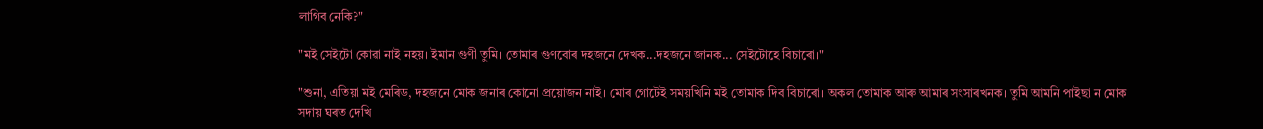লাগিব নেকি?"

"মই সেইটো কোৱা নাই নহয়। ইমান গুণী তুমি। তোমাৰ গুণবোৰ দহজনে দেখক...দহজনে জানক... সেইটোহে বিচাৰো।"

"শুনা, এতিয়া মই মেৰিড, দহজনে মোক জনাৰ কোনো প্ৰয়োজন নাই। মোৰ গোটেই সময়খিনি মই তোমাক দিব বিচাৰো। অকল তোমাক আৰু আমাৰ সংসাৰখনক। তুমি আমনি পাইছা ন মোক সদায় ঘৰত দেখি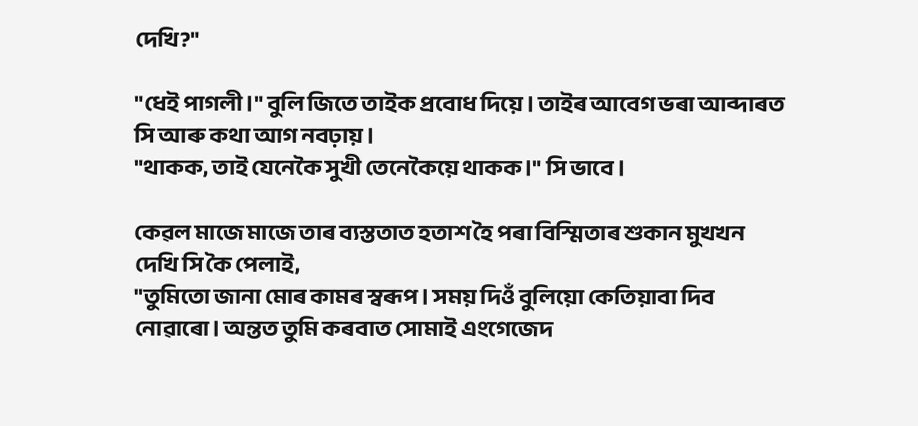দেখি?"

"ধেই পাগলী।" বুলি জিতে তাইক প্ৰবোধ দিয়ে। তাইৰ আবেগ ভৰা আব্দাৰত সি আৰু কথা আগ নবঢ়ায়।
"থাকক, তাই যেনেকৈ সুখী তেনেকৈয়ে থাকক।" সি ভাবে।

কেৱল মাজে মাজে তাৰ ব্যস্ততাত হতাশ হৈ পৰা বিস্মিতাৰ শুকান মুখখন দেখি সি কৈ পেলাই,
"তুমিতো জানা মোৰ কামৰ স্বৰূপ। সময় দিওঁ বুলিয়ো কেতিয়াবা দিব নোৱাৰো। অন্তত তুমি কৰবাত সোমাই এংগেজেদ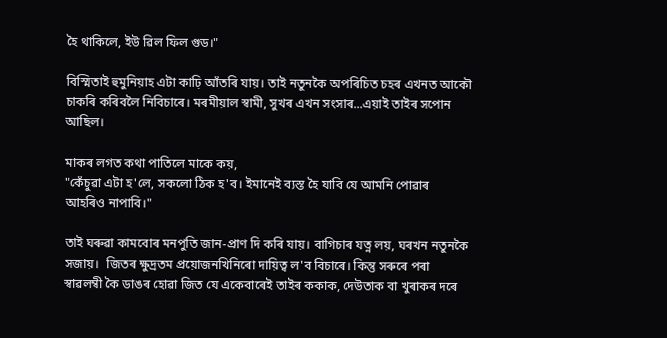হৈ থাকিলে, ইউ ৱিল ফিল গুড।"

বিস্মিতাই হুমুনিয়াহ এটা কাঢ়ি আঁতৰি যায়। তাই নতুনকৈ অপৰিচিত চহৰ এখনত আকৌ চাকৰি কৰিবলৈ নিবিচাৰে। মৰমীয়াল স্বামী, সুখৰ এখন সংসাৰ...এয়াই তাইৰ সপোন আছিল।

মাকৰ লগত কথা পাতিলে মাকে কয়,
"কেঁচুৱা এটা হ'লে, সকলো ঠিক হ'ব। ইমানেই ব্যস্ত হৈ যাবি যে আমনি পোৱাৰ আহৰিও নাপাবি।"

তাই ঘৰুৱা কামবোৰ মনপুতি জান-প্ৰাণ দি কৰি যায়। বাগিচাৰ যত্ন লয়, ঘৰখন নতুনকৈ সজায়।  জিতৰ ক্ষুদ্ৰতম প্ৰয়োজনখিনিৰো দায়িত্ব ল'ব বিচাৰে। কিন্তু সৰুৰে পৰা স্বাৱলম্বী কৈ ডাঙৰ হোৱা জিত যে একেবাৰেই তাইৰ ককাক, দেউতাক বা খুৰাকৰ দৰে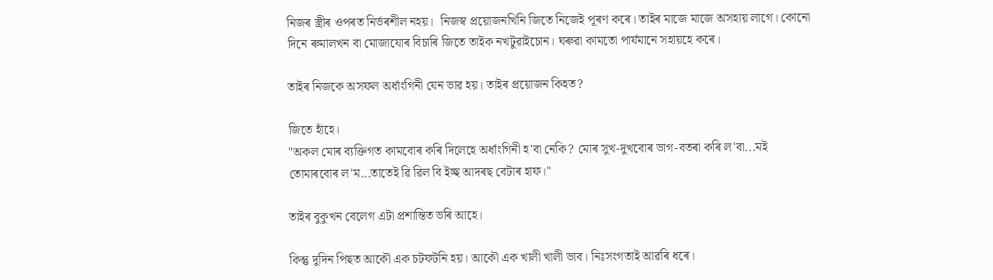নিজৰ স্ত্ৰীৰ ওপৰত নিৰ্ভৰশীল নহয়।  নিজস্ব প্ৰয়োজনখিনি জিতে নিজেই পূৰণ কৰে। তাইৰ মাজে মাজে অসহায় লাগে। কোনো দিনে ৰুমালখন বা মোজাযোৰ বিচাৰি জিতে তাইক নখটুৱাইচোন। ঘৰুৱা কামতো পাৰ্যমানে সহায়হে কৰে।

তাইৰ নিজকে অসফল অৰ্ধাংগিনী যেন ভাৱ হয়। তাইৰ প্ৰয়োজন কিহত?

জিতে হাঁহে।
"অকল মোৰ ব্যক্তিগত কামবোৰ কৰি দিলেহে অৰ্ধাংগিনী হ'বা নেকি? মোৰ সুখ-দুখবোৰ ভাগ-বতৰা কৰি ল'বা...মই তোমাৰবোৰ ল'ম...তাতেই ৱি ৱিল বি ইচ্ছ আদৰছ বেটাৰ হাফ।"

তাইৰ বুকুখন বেলেগ এটা প্ৰশান্তিত ভৰি আহে।

কিন্তু দুদিন পিছত আকৌ এক চটফটনি হয়। আকৌ এক খালী খালী ভাব। নিঃসংগতাই আৱৰি ধৰে।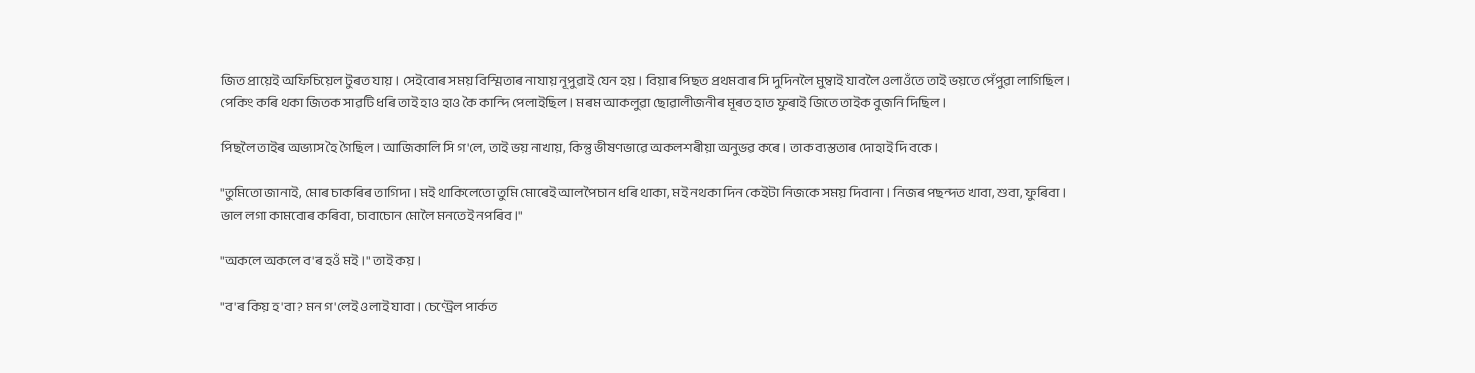জিত প্ৰায়েই অফিচিয়েল টুৰত যায়। সেইবোৰ সময় বিস্মিতাৰ নাযায় নূপুৱাই যেন হয়। বিয়াৰ পিছত প্ৰথমবাৰ সি দুদিনলৈ মুম্বাই যাবলৈ ওলাওঁতে তাই ভয়তে পেঁপুৱা লাগিছিল। পেকিং কৰি থকা জিতক সাৱটি ধৰি তাই হাও হাও কৈ কান্দি পেলাইছিল। মৰম আকলুৱা ছোৱালীজনীৰ মূৰত হাত ফুৰাই জিতে তাইক বুজনি দিছিল।

পিছলৈ তাইৰ অভ্যাস হৈ গৈছিল। আজিকালি সি গ'লে, তাই ভয় নাখায়, কিন্তু ভীষণভাৱে অকলশৰীয়া অনুভৱ কৰে। তাক ব্যস্ততাৰ দোহাই দি বকে।

"তুমিতো জানাই, মোৰ চাকৰিৰ তাগিদা। মই থাকিলেতো তুমি মোৰেই আলপৈচান ধৰি থাকা, মই নথকা দিন কেইটা নিজকে সময় দিবানা। নিজৰ পছন্দত খাবা, শুবা, ফুৰিবা। ভাল লগা কামবোৰ কৰিবা, চাবাচোন মোলৈ মনতেই নপৰিব।"

"অকলে অকলে ব'ৰ হওঁ মই।" তাই কয়।

"ব'ৰ কিয় হ'বা? মন গ'লেই ওলাই যাবা। চেণ্ট্ৰেল পাৰ্কত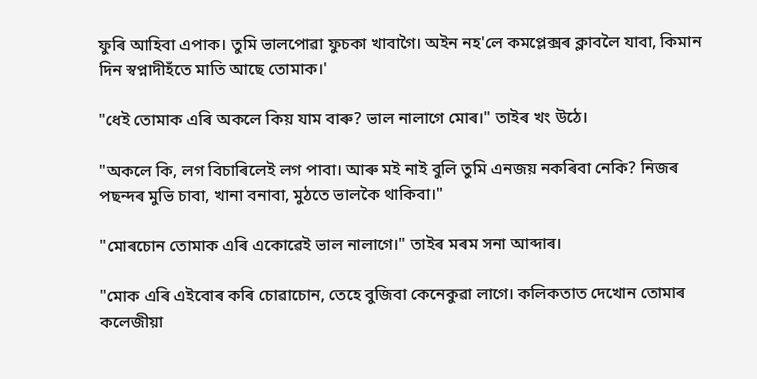ফুৰি আহিবা এপাক। তুমি ভালপোৱা ফুচকা খাবাগৈ। অইন নহ'লে কমপ্লেক্সৰ ক্লাবলৈ যাবা, কিমান দিন স্বপ্নাদীহঁতে মাতি আছে তোমাক।'

"ধেই তোমাক এৰি অকলে কিয় যাম বাৰু? ভাল নালাগে মোৰ।" তাইৰ খং উঠে।

"অকলে কি, লগ বিচাৰিলেই লগ পাবা। আৰু মই নাই বুলি তুমি এনজয় নকৰিবা নেকি? নিজৰ পছন্দৰ মুভি চাবা, খানা বনাবা, মুঠতে ভালকৈ থাকিবা।"

"মোৰচোন তোমাক এৰি একোৱেই ভাল নালাগে।" তাইৰ মৰম সনা আব্দাৰ।

"মোক এৰি এইবোৰ কৰি চোৱাচোন, তেহে বুজিবা কেনেকুৱা লাগে। কলিকতাত দেখোন তোমাৰ কলেজীয়া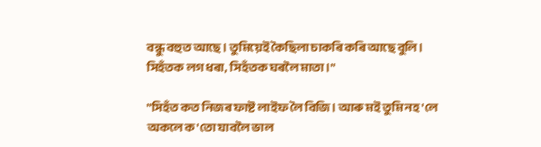বন্ধু বহুত আছে। তুমিয়েই কৈছিলা চাকৰি কৰি আছে বুলি। সিহঁতক লগ ধৰা, সিহঁতক ঘৰলৈ মাতা।"

"সিহঁত কত নিজৰ ফাষ্ট লাইফ লৈ বিজি। আৰু মই তুমি নহ'লে অকলে ক'তো যাবলৈ ভাল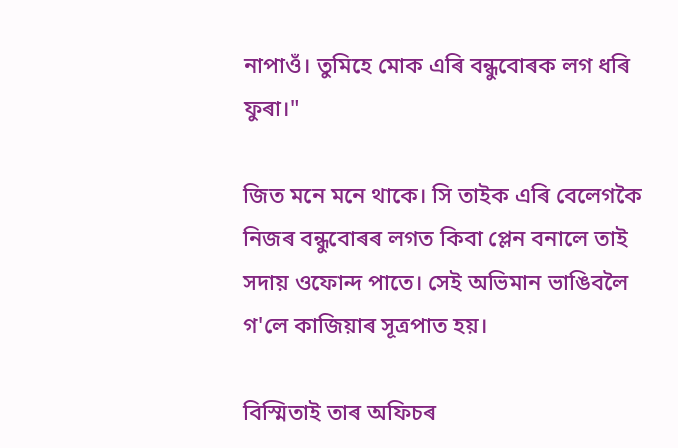নাপাওঁ। তুমিহে মোক এৰি বন্ধুবোৰক লগ ধৰি ফুৰা।"

জিত মনে মনে থাকে। সি তাইক এৰি বেলেগকৈ নিজৰ বন্ধুবোৰৰ লগত কিবা প্লেন বনালে তাই সদায় ওফোন্দ পাতে। সেই অভিমান ভাঙিবলৈ গ'লে কাজিয়াৰ সূত্ৰপাত হয়।

বিস্মিতাই তাৰ অফিচৰ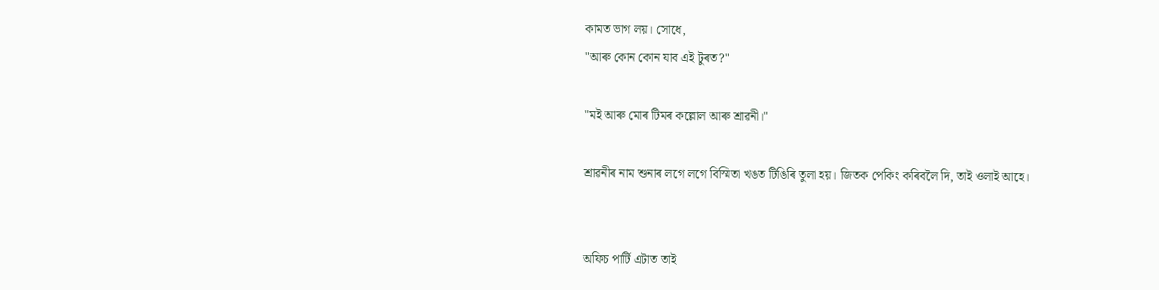কামত ভাগ লয়। সোধে,
"আৰু কোন কোন যাব এই টুৰত?"

"মই আৰু মোৰ টিমৰ কল্লোল আৰু শ্ৰাৱনী।"

শ্ৰাৱনীৰ নাম শুনাৰ লগে লগে বিস্মিতা খঙত টিঙিৰি তুলা হয়। জিতক পেকিং কৰিবলৈ দি, তাই ওলাই আহে।


অফিচ পাৰ্টি এটাত তাই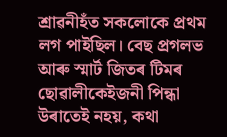শ্ৰাৱনীহঁত সকলোকে প্ৰথম লগ পাইছিল। বেছ প্ৰগলভ আৰু স্মাৰ্ট জিতৰ টিমৰ ছোৱালীকেইজনী পিন্ধা উৰাতেই নহয়, কথা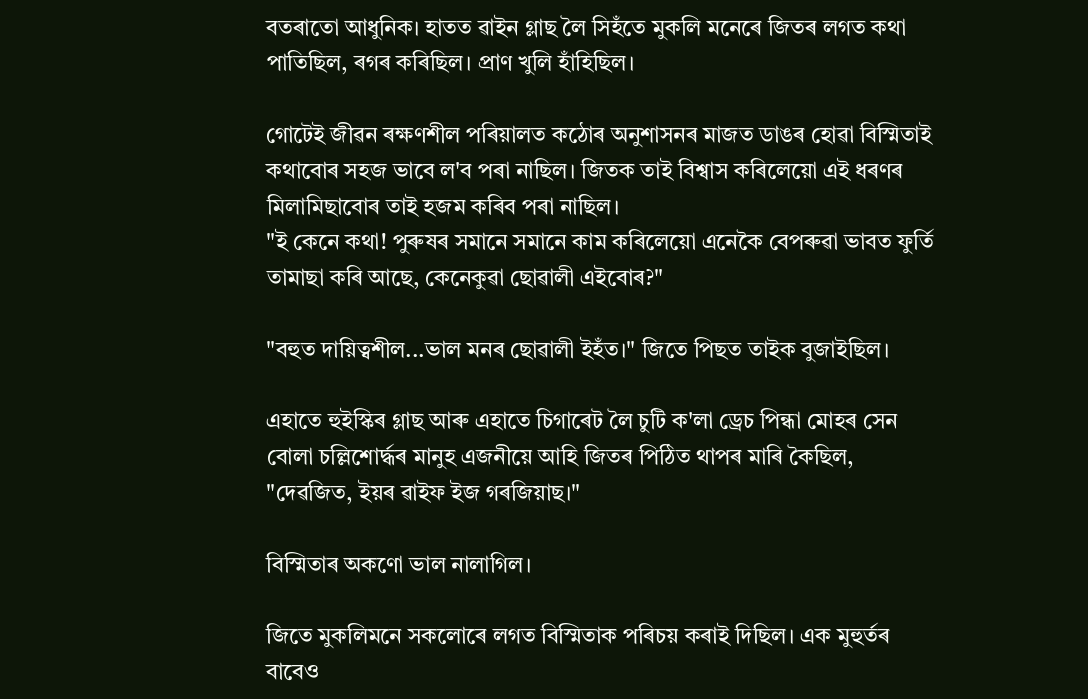বতৰাতো আধুনিক। হাতত ৱাইন গ্লাছ লৈ সিহঁতে মুকলি মনেৰে জিতৰ লগত কথা পাতিছিল, ৰগৰ কৰিছিল। প্ৰাণ খুলি হাঁহিছিল।

গোটেই জীৱন ৰক্ষণশীল পৰিয়ালত কঠোৰ অনুশাসনৰ মাজত ডাঙৰ হোৱা বিস্মিতাই কথাবোৰ সহজ ভাবে ল'ব পৰা নাছিল। জিতক তাই বিশ্বাস কৰিলেয়ো এই ধৰণৰ মিলামিছাবোৰ তাই হজম কৰিব পৰা নাছিল।
"ই কেনে কথা! পুৰুষৰ সমানে সমানে কাম কৰিলেয়ো এনেকৈ বেপৰুৱা ভাবত ফুৰ্তি তামাছা কৰি আছে, কেনেকুৱা ছোৱালী এইবোৰ?"

"বহুত দায়িত্বশীল...ভাল মনৰ ছোৱালী ইহঁত।" জিতে পিছত তাইক বুজাইছিল।

এহাতে হুইস্কিৰ গ্লাছ আৰু এহাতে চিগাৰেট লৈ চুটি ক'লা ড্ৰেচ পিন্ধা মোহৰ সেন বোলা চল্লিশোৰ্দ্ধৰ মানুহ এজনীয়ে আহি জিতৰ পিঠিত থাপৰ মাৰি কৈছিল,
"দেৱজিত, ইয়ৰ ৱাইফ ইজ গৰজিয়াছ।"

বিস্মিতাৰ অকণো ভাল নালাগিল।

জিতে মুকলিমনে সকলোৰে লগত বিস্মিতাক পৰিচয় কৰাই দিছিল। এক মুহুৰ্তৰ বাবেও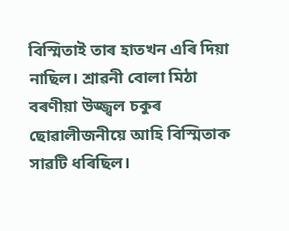বিস্মিতাই তাৰ হাতখন এৰি দিয়া নাছিল। শ্ৰাৱনী বোলা মিঠা বৰণীয়া উজ্জ্বল চকুৰ ছোৱালীজনীয়ে আহি বিস্মিতাক সাৱটি ধৰিছিল।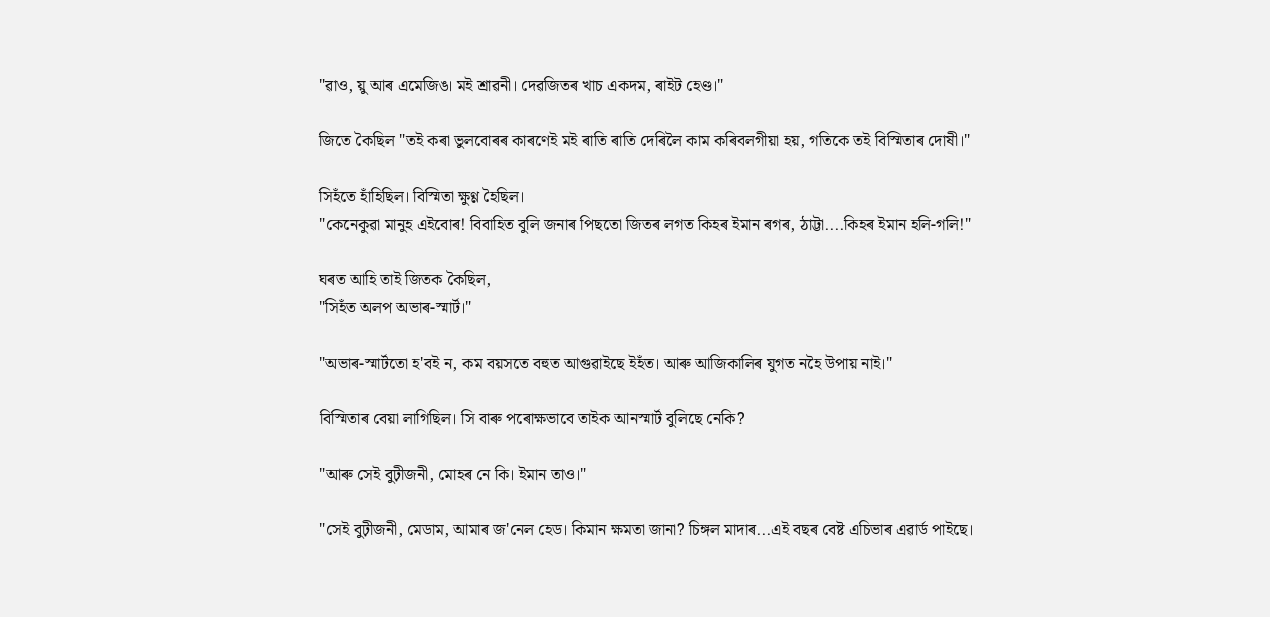"ৱাও, য়ু আৰ এমেজিঙ। মই শ্ৰাৱনী। দেৱজিতৰ খাচ একদম, ৰাইট হেণ্ড।"

জিতে কৈছিল "তই কৰা ভুলবোৰৰ কাৰণেই মই ৰাতি ৰাতি দেৰিলৈ কাম কৰিবলগীয়া হয়, গতিকে তই বিস্মিতাৰ দোষী।"

সিহঁতে হাঁহিছিল। বিস্মিতা ক্ষুণ্ণ হৈছিল।
"কেনেকুৱা মানুহ এইবোৰ! বিবাহিত বুলি জনাৰ পিছতো জিতৰ লগত কিহৰ ইমান ৰগৰ, ঠাট্টা....কিহৰ ইমান হলি-গলি!"

ঘৰত আহি তাই জিতক কৈছিল,
"সিহঁত অলপ অভাৰ-স্মাৰ্ট।"

"অভাৰ-স্মাৰ্টতো হ'বই ন, কম বয়সতে বহুত আগুৱাইছে ইহঁত। আৰু আজিকালিৰ যুগত নহৈ উপায় নাই।"

বিস্মিতাৰ বেয়া লাগিছিল। সি বাৰু পৰোক্ষভাবে তাইক আনস্মাৰ্ট বুলিছে নেকি?

"আৰু সেই বুঢ়ীজনী, মোহৰ নে কি। ইমান তাও।"

"সেই বুঢ়ীজনী, মেডাম, আমাৰ জ'নেল হেড। কিমান ক্ষমতা জানা? চিঙ্গল মাদাৰ...এই বছৰ বেষ্ট এচিভাৰ এৱাৰ্ড পাইছে।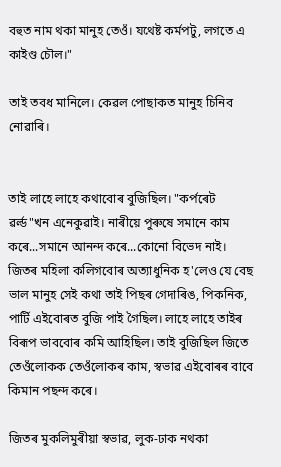বহুত নাম থকা মানুহ তেওঁ। যথেষ্ট কৰ্মপটু, লগতে এ কাইণ্ড চৌল।"

তাই তবধ মানিলে। কেৱল পোছাকত মানুহ চিনিব নোৱাৰি।


তাই লাহে লাহে কথাবোৰ বুজিছিল। "কৰ্পৰেট ৱৰ্ল্ড"খন এনেকুৱাই। নাৰীয়ে পুৰুষে সমানে কাম কৰে...সমানে আনন্দ কৰে...কোনো বিভেদ নাই। জিতৰ মহিলা কলিগবোৰ অত্যাধুনিক হ'লেও যে বেছ ভাল মানুহ সেই কথা তাই পিছৰ গেদাৰিঙ, পিকনিক, পাৰ্টি এইবোৰত বুজি পাই গৈছিল। লাহে লাহে তাইৰ বিৰূপ ভাববোৰ কমি আহিছিল। তাই বুজিছিল জিতে তেওঁলোকক তেওঁলোকৰ কাম, স্বভাৱ এইবোৰৰ বাবে কিমান পছন্দ কৰে।

জিতৰ মুকলিমুৰীয়া স্বভাৱ, লুক-ঢাক নথকা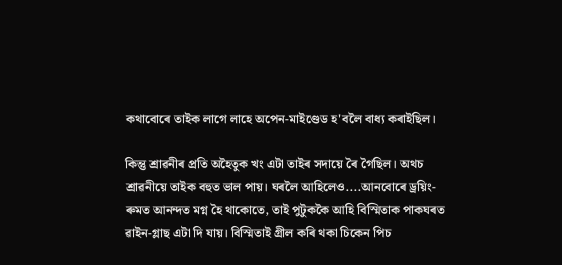কথাবোৰে তাইক লাগে লাহে অপেন-মাইণ্ডেড হ'বলৈ বাধ্য কৰাইছিল।

কিন্তু শ্ৰাৱনীৰ প্ৰতি অহৈতুক খং এটা তাইৰ সদায়ে ৰৈ গৈছিল। অথচ শ্ৰাৱনীয়ে তাইক বহুত ভাল পায়। ঘৰলৈ আহিলেও....আনবোৰে ড্ৰয়িং-ৰুমত আনন্দত মগ্ন হৈ থাকোতে, তাই পুটুককৈ আহি বিস্মিতাক পাকঘৰত ৱাইন-গ্লাছ এটা দি যায়। বিস্মিতাই গ্ৰীল কৰি থকা চিকেন পিচ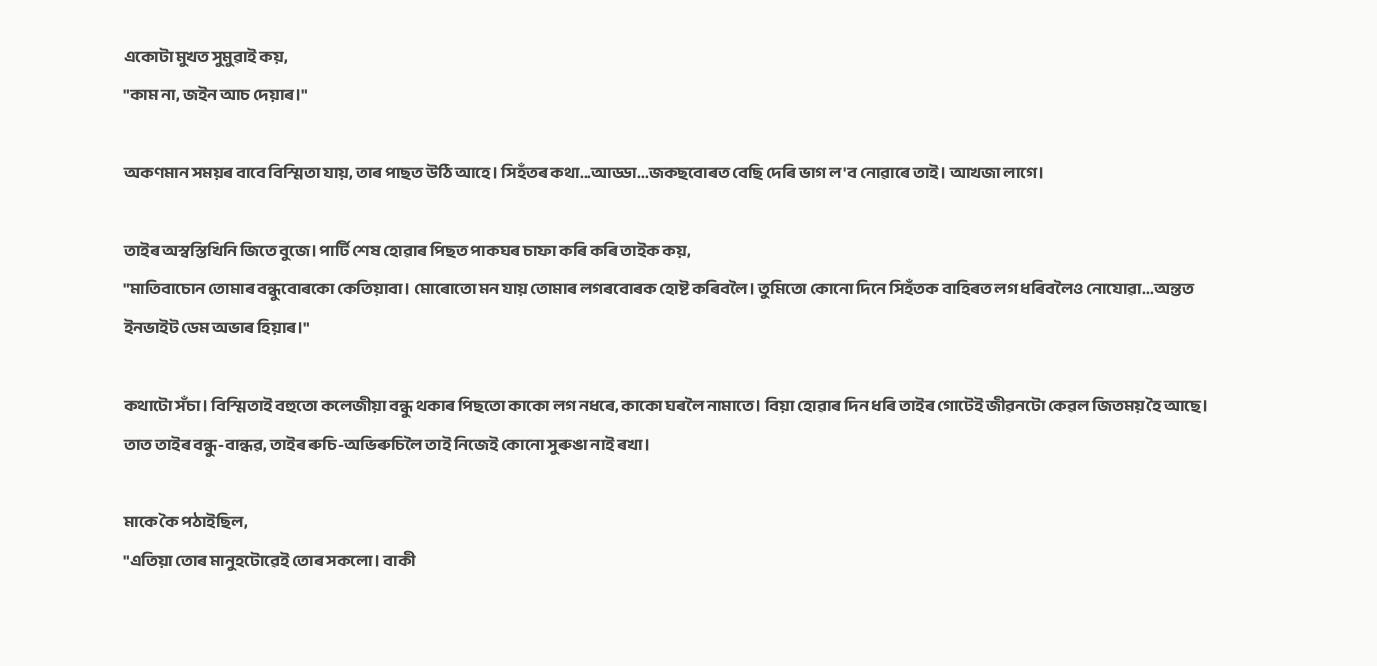একোটা মুখত সুমুৱাই কয়,
"কাম না, জইন আচ দেয়াৰ।"

অকণমান সময়ৰ বাবে বিস্মিতা যায়, তাৰ পাছত উঠি আহে। সিহঁতৰ কথা...আড্ডা...জকছবোৰত বেছি দেৰি ভাগ ল'ব নোৱাৰে তাই। আখজা লাগে।

তাইৰ অস্বস্তিখিনি জিতে বুজে। পাৰ্টি শেষ হোৱাৰ পিছত পাকঘৰ চাফা কৰি কৰি তাইক কয়,
"মাতিবাচোন তোমাৰ বন্ধুবোৰকো কেতিয়াবা। মোৰোতো মন যায় তোমাৰ লগৰবোৰক হোষ্ট কৰিবলৈ। তুমিতো কোনো দিনে সিহঁতক বাহিৰত লগ ধৰিবলৈও নোযোৱা...অন্তত ইনভাইট ডেম অভাৰ হিয়াৰ।"

কথাটো সঁচা। বিস্মিতাই বহুতো কলেজীয়া বন্ধু থকাৰ পিছতো কাকো লগ নধৰে, কাকো ঘৰলৈ নামাতে। বিয়া হোৱাৰ দিন ধৰি তাইৰ গোটেই জীৱনটো কেৱল জিতময় হৈ আছে। তাত তাইৰ বন্ধু-বান্ধৱ, তাইৰ ৰুচি-অভিৰুচিলৈ তাই নিজেই কোনো সুৰুঙা নাই ৰখা।

মাকে কৈ পঠাইছিল,
"এতিয়া তোৰ মানুহটোৱেই তোৰ সকলো। বাকী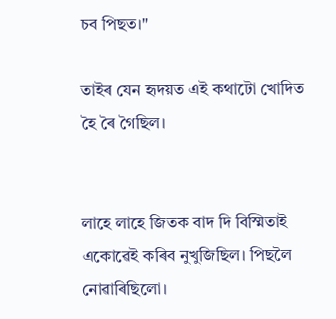চব পিছত।"

তাইৰ যেন হৃদয়ত এই কথাটো খোদিত হৈ ৰৈ গৈছিল।


লাহে লাহে জিতক বাদ দি বিস্মিতাই একোৱেই কৰিব নুখুজিছিল। পিছলৈ নোৱাৰিছিলো।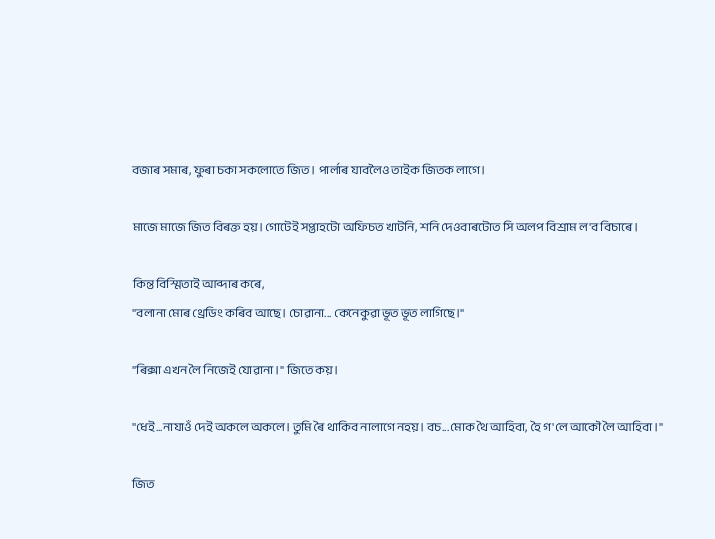বজাৰ সমাৰ, ফুৰা চকা সকলোতে জিত। পাৰ্লাৰ যাবলৈও তাইক জিতক লাগে।

মাজে মাজে জিত বিৰক্ত হয়। গোটেই সপ্তাহটো অফিচত খাটনি, শনি দেওবাৰটোত সি অলপ বিশ্ৰাম ল'ব বিচাৰে।

কিন্ত বিস্মিতাই আব্দাৰ কৰে,
"বলানা মোৰ থ্ৰেডিং কৰিব আছে। চোৱানা... কেনেকুৱা ভূত ভূত লাগিছে।"

"ৰিক্সা এখন লৈ নিজেই যোৱানা।" জিতে কয়।

"ধেই...নাযাওঁ দেই অকলে অকলে। তুমি ৰৈ থাকিব নালাগে নহয়। বচ...মোক থৈ আহিবা, হৈ গ'লে আকৌ লৈ আহিবা।"

জিত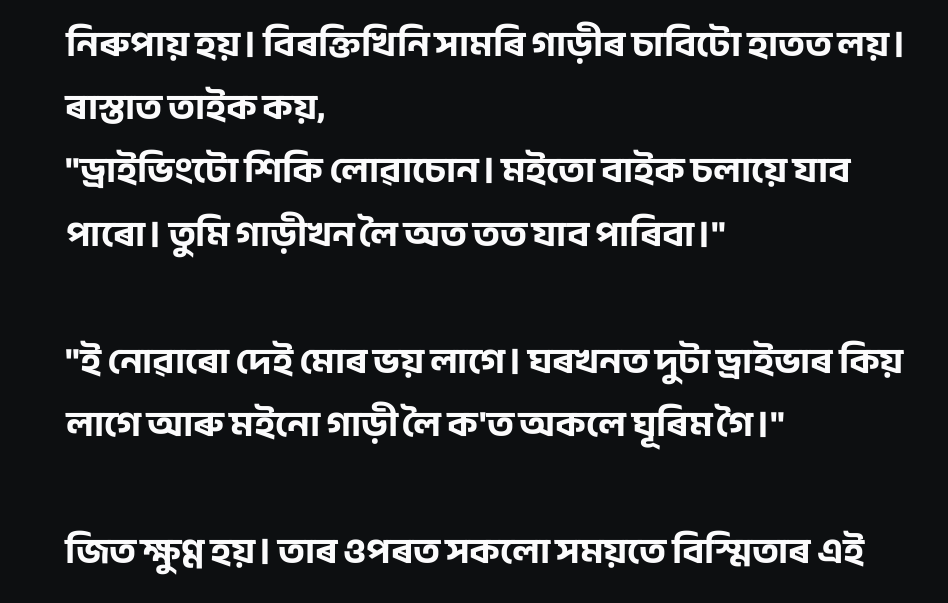নিৰুপায় হয়। বিৰক্তিখিনি সামৰি গাড়ীৰ চাবিটো হাতত লয়। ৰাস্তাত তাইক কয়,
"ড্ৰাইভিংটো শিকি লোৱাচোন। মইতো বাইক চলায়ে যাব পাৰো। তুমি গাড়ীখন লৈ অত তত যাব পাৰিবা।"

"ই নোৱাৰো দেই মোৰ ভয় লাগে। ঘৰখনত দুটা ড্ৰাইভাৰ কিয় লাগে আৰু মইনো গাড়ী লৈ ক'ত অকলে ঘূৰিম গৈ।"

জিত ক্ষুণ্ণ হয়। তাৰ ওপৰত সকলো সময়তে বিস্মিতাৰ এই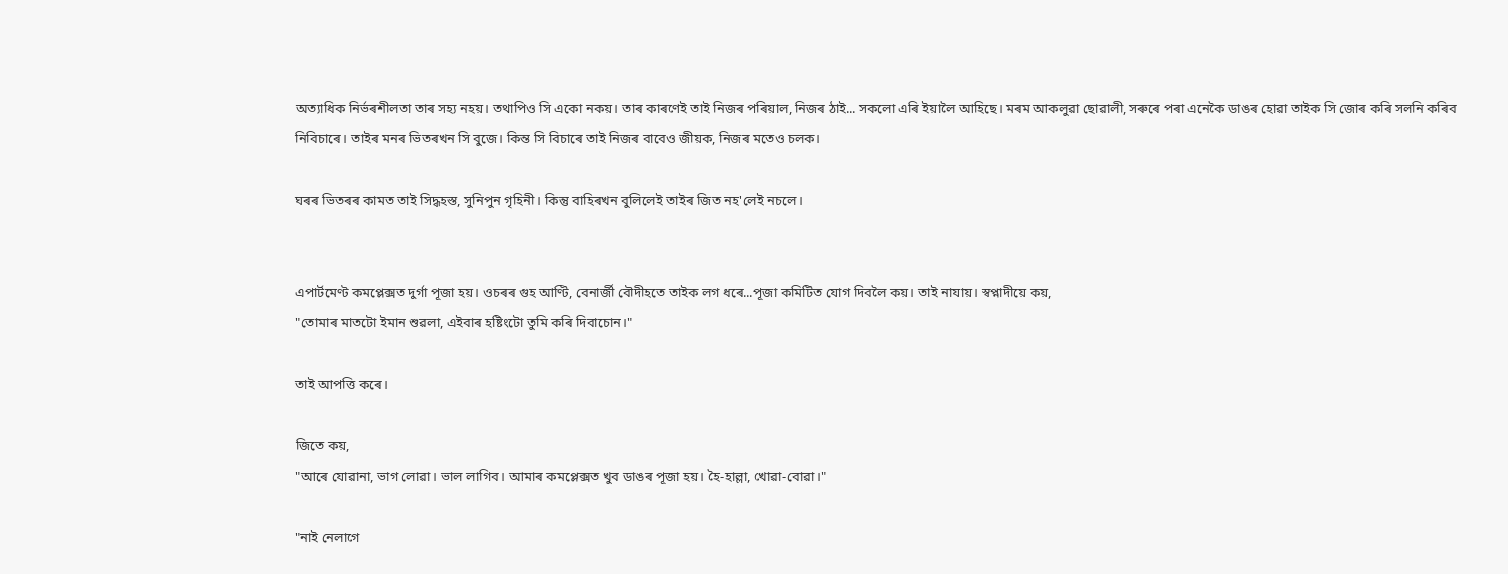অত্যাধিক নিৰ্ভৰশীলতা তাৰ সহ্য নহয়। তথাপিও সি একো নকয়। তাৰ কাৰণেই তাই নিজৰ পৰিয়াল, নিজৰ ঠাই... সকলো এৰি ইয়ালৈ আহিছে। মৰম আকলুৱা ছোৱালী, সৰুৰে পৰা এনেকৈ ডাঙৰ হোৱা তাইক সি জোৰ কৰি সলনি কৰিব নিবিচাৰে। তাইৰ মনৰ ভিতৰখন সি বুজে। কিন্ত সি বিচাৰে তাই নিজৰ বাবেও জীয়ক, নিজৰ মতেও চলক।

ঘৰৰ ভিতৰৰ কামত তাই সিদ্ধহস্ত, সুনিপুন গৃহিনী। কিন্তু বাহিৰখন বুলিলেই তাইৰ জিত নহ'লেই নচলে।


এপাৰ্টমেণ্ট কমপ্লেক্সত দুৰ্গা পূজা হয়। ওচৰৰ গুহ আণ্টি, বেনাৰ্জী বৌদীহতে তাইক লগ ধৰে...পূজা কমিটিত যোগ দিবলৈ কয়। তাই নাযায়। স্বপ্নাদীয়ে কয়,
"তোমাৰ মাতটো ইমান শুৱলা, এইবাৰ হষ্টিংটো তুমি কৰি দিবাচোন।"

তাই আপত্তি কৰে।

জিতে কয়,
"আৰে যোৱানা, ভাগ লোৱা। ভাল লাগিব। আমাৰ কমপ্লেক্সত খুব ডাঙৰ পূজা হয়। হৈ-হাল্লা, খোৱা-বোৱা।"

"নাই নেলাগে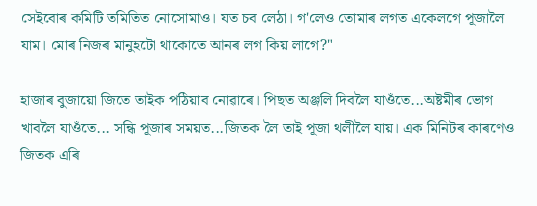সেইবোৰ কমিটি তমিতিত নোসোমাও। যত চব লেঠা। গ'লেও তোমাৰ লগত একেলগে পূজালৈ যাম। মোৰ নিজৰ মানুহটো থাকোতে আনৰ লগ কিয় লাগে?"

হাজাৰ বুজায়ো জিতে তাইক পঠিয়াব নোৱাৰে। পিছত অঞ্জলি দিবলৈ যাওঁতে...অষ্টমীৰ ভোগ খাবলৈ যাওঁতে... সন্ধি পূজাৰ সময়ত...জিতক লৈ তাই পূজা থলীলৈ যায়। এক মিনিটৰ কাৰণেও জিতক এৰি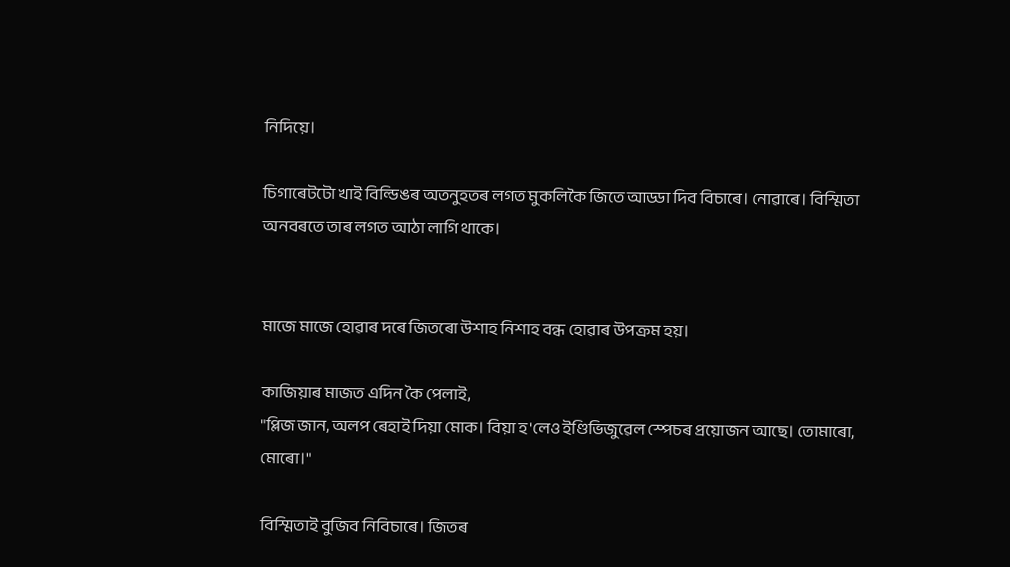নিদিয়ে।

চিগাৰেটটো খাই বিল্ডিঙৰ অতনুহতৰ লগত মুকলিকৈ জিতে আড্ডা দিব বিচাৰে। নোৱাৰে। বিস্মিতা অনবৰতে তাৰ লগত আঠা লাগি থাকে।


মাজে মাজে হোৱাৰ দৰে জিতৰো উশাহ নিশাহ বন্ধ হোৱাৰ উপক্ৰম হয়।

কাজিয়াৰ মাজত এদিন কৈ পেলাই,
"প্লিজ জান, অলপ ৰেহাই দিয়া মোক। বিয়া হ'লেও ইণ্ডিভিজুৱেল স্পেচৰ প্ৰয়োজন আছে। তোমাৰো, মোৰো।"

বিস্মিতাই বুজিব নিবিচাৰে। জিতৰ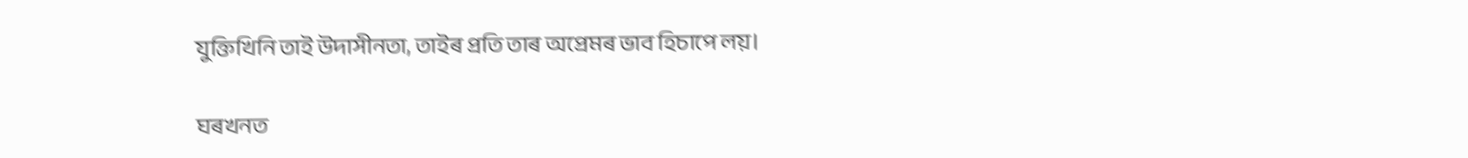যুক্তিখিনি তাই উদাসীনতা, তাইৰ প্ৰতি তাৰ অপ্ৰেমৰ ভাব হিচাপে লয়।

ঘৰখনত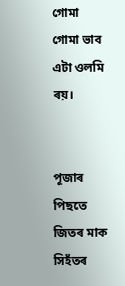গোমা গোমা ভাব এটা ওলমি ৰয়।


পূজাৰ পিছতে জিতৰ মাক সিহঁতৰ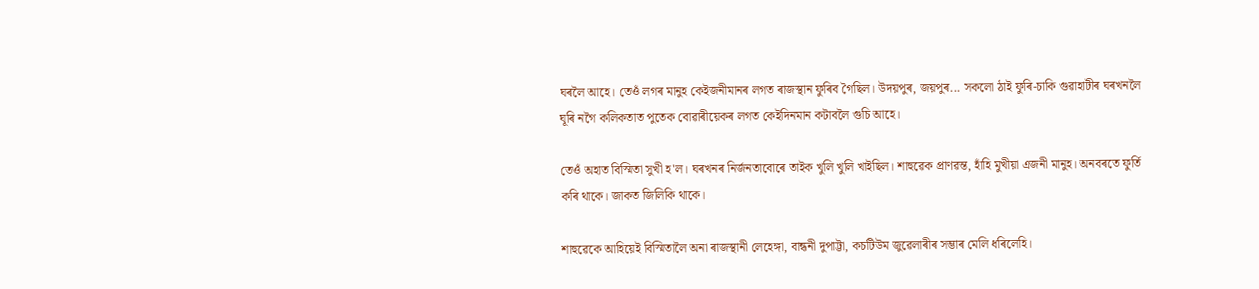ঘৰলৈ আহে। তেওঁ লগৰ মানুহ কেইজনীমানৰ লগত ৰাজস্থান ফুৰিব গৈছিল। উদয়পুৰ, জয়পুৰ... সকলো ঠাই ফুৰি-চাকি গুৱাহাটীৰ ঘৰখনলৈ ঘূৰি নগৈ কলিকতাত পুতেক বোৱাৰীয়েকৰ লগত কেইদিনমান কটাবলৈ গুচি আহে।

তেওঁ অহাত বিস্মিতা সুখী হ'ল। ঘৰখনৰ নিৰ্জনতাবোৰে তাইক খুলি খুলি খাইছিল। শাহুৱেক প্ৰাণৱন্ত, হাঁহি মুখীয়া এজনী মানুহ। অনবৰতে ফুৰ্তি কৰি থাকে। জাকত জিলিকি থাকে।

শাহুৱেকে আহিয়েই বিস্মিতালৈ অনা ৰাজস্থানী লেহেঙ্গা, বান্ধনী দুপাট্টা, কচটিউম জুৱেলাৰীৰ সম্ভাৰ মেলি ধৰিলেহি।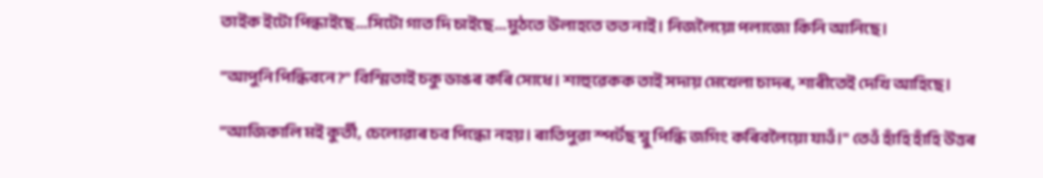তাইক ইটো পিন্ধাইছে...সিটো গাত দি চাইছে...মুঠতে উলাহতে তত নাই। নিজলৈয়ো পলাজো কিনি আনিছে।

"আপুনি পিন্ধিবনে?" বিস্মিতাই চকু ডাঙৰ কৰি সোধে। শাহুৱেকক তাই সদায় মেখেলা চাদৰ, শাৰীতেই দেখি আহিছে।

"আজিকালি মই কুৰ্তী, চেলোৱাৰ চব পিন্ধো নহয়। ৰাতিপুৱা স্পৰ্টছ শ্বু পিন্ধি জগিং কৰিবলৈয়ো যাওঁ।" তেওঁ হাঁহি হাঁহি উত্তৰ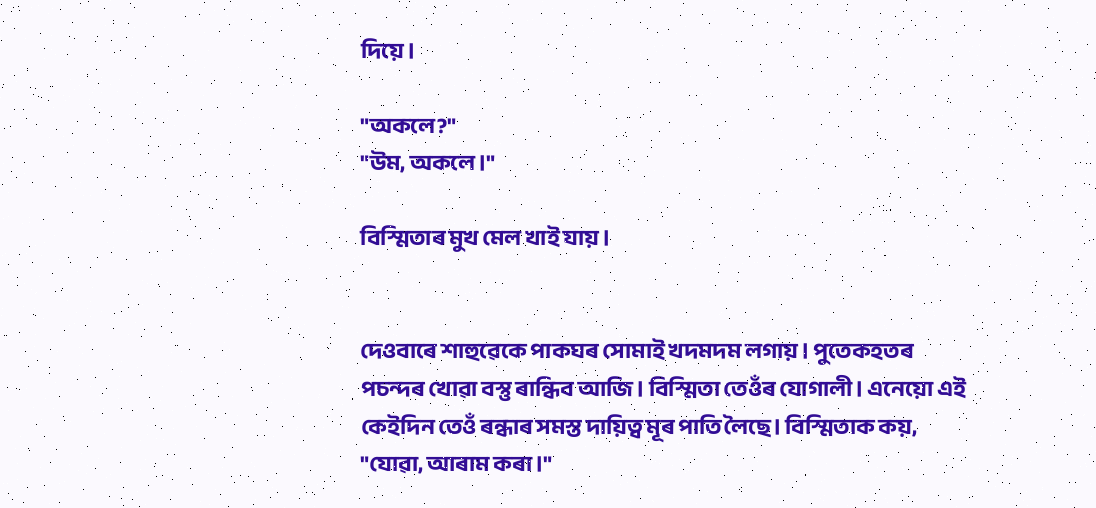দিয়ে।

"অকলে?"
"উম, অকলে।"

বিস্মিতাৰ মুখ মেল খাই যায়।


দেওবাৰে শাহুৱেকে পাকঘৰ সোমাই খদমদম লগায়। পুতেকহতৰ পচন্দৰ খোৱা বস্তু ৰান্ধিব আজি। বিস্মিতা তেওঁৰ যোগালী। এনেয়ো এই কেইদিন তেওঁ ৰন্ধাৰ সমস্ত দায়িত্ব মূৰ পাতি লৈছে। বিস্মিতাক কয়,
"যোৱা, আৰাম কৰা।"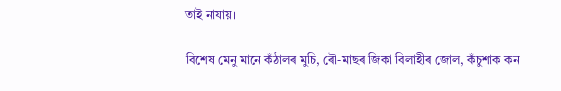তাই নাযায়।

বিশেষ মেনু মানে কঁঠালৰ মুচি, ৰৌ-মাছৰ জিকা বিলাহীৰ জোল, কঁচুশাক কন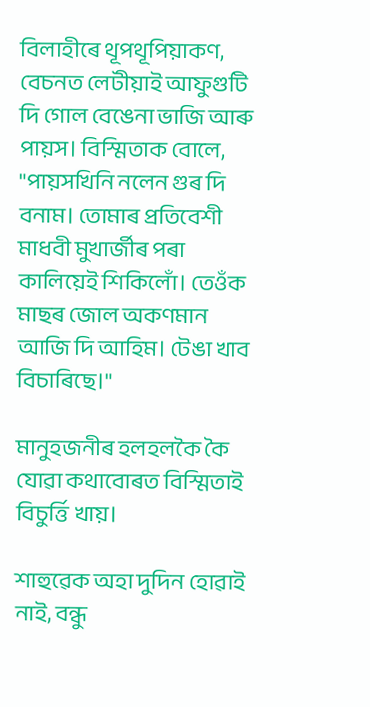বিলাহীৰে থূপথূপিয়াকণ, বেচনত লেটীয়াই আফুগুটি দি গোল বেঙেনা ভাজি আৰু পায়স। বিস্মিতাক বোলে,
"পায়সখিনি নলেন গুৰ দি বনাম। তোমাৰ প্ৰতিবেশী মাধবী মুখাৰ্জীৰ পৰা কালিয়েই শিকিলোঁ। তেওঁক মাছৰ জোল অকণমান আজি দি আহিম। টেঙা খাব বিচাৰিছে।"

মানুহজনীৰ হলহলকৈ কৈ যোৱা কথাবোৰত বিস্মিতাই বিচুৰ্ত্তি খায়।

শাহুৱেক অহা দুদিন হোৱাই নাই, বন্ধু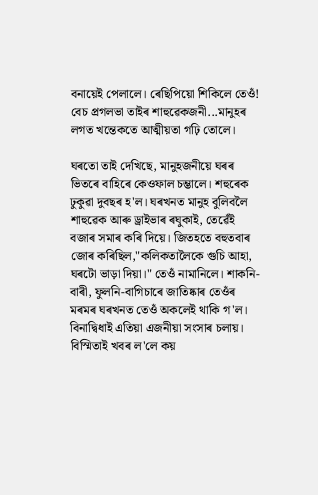বনায়েই পেলালে। ৰেছিপিয়ো শিকিলে তেওঁ! বেচ প্ৰগলভা তাইৰ শাহুৱেকজনী...মানুহৰ লগত খন্তেকতে আত্মীয়তা গঢ়ি তোলে।

ঘৰতো তাই দেখিছে, মানুহজনীয়ে ঘৰৰ ভিতৰে বাহিৰে কেওফাল চম্ভালে। শহুৰেক ঢুকুৱা দুবছৰ হ'ল। ঘৰখনত মানুহ বুলিবলৈ শাহুৱেক আৰু ড্ৰাইভাৰ ৰঘুকাই, তেৱেঁই বজাৰ সমাৰ কৰি দিয়ে। জিতহতে বহুতবাৰ জোৰ কৰিছিল,"কলিকতালৈকে গুচি আহা, ঘৰটো ভাড়া দিয়া।" তেওঁ নামানিলে। শাকনি-বাৰী, ফুলনি-বাগিচাৰে জাতিষ্কাৰ তেওঁৰ মৰমৰ ঘৰখনত তেওঁ অকলেই থাকি গ'ল। বিনাদ্বিধাই এতিয়া এজনীয়া সংসাৰ চলায়। বিস্মিতাই খবৰ ল'লে কয়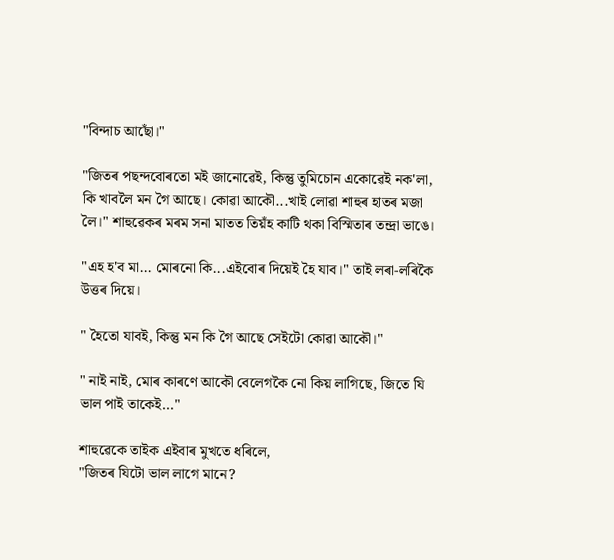"বিন্দাচ আছোঁ।"

"জিতৰ পছন্দবোৰতো মই জানোৱেই, কিন্তু তুমিচোন একোৱেই নক'লা, কি খাবলৈ মন গৈ আছে। কোৱা আকৌ...খাই লোৱা শাহুৰ হাতৰ মজা লৈ।" শাহুৱেকৰ মৰম সনা মাতত তিয়ঁহ কাটি থকা বিস্মিতাৰ তন্দ্ৰা ভাঙে।

"এহ হ'ব মা... মোৰনো কি...এইবোৰ দিয়েই হৈ যাব।" তাই লৰা-লৰিকৈ উত্তৰ দিয়ে।

" হৈতো যাবই, কিন্তু মন কি গৈ আছে সেইটো কোৱা আকৌ।"

" নাই নাই, মোৰ কাৰণে আকৌ বেলেগকৈ নো কিয় লাগিছে, জিতে যি ভাল পাই তাকেই..."

শাহুৱেকে তাইক এইবাৰ মুখতে ধৰিলে,
"জিতৰ যিটো ভাল লাগে মানে?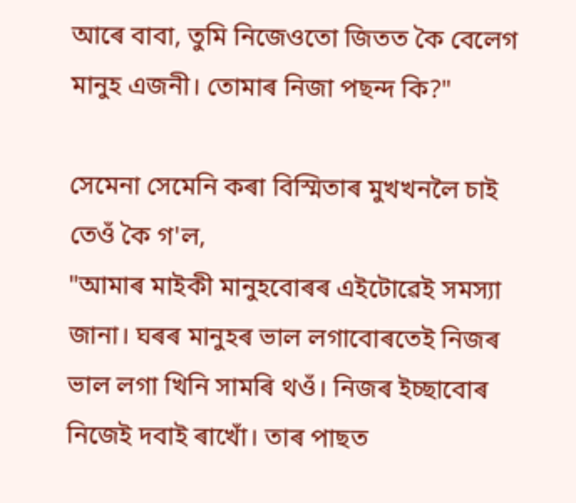আৰে বাবা, তুমি নিজেওতো জিতত কৈ বেলেগ মানুহ এজনী। তোমাৰ নিজা পছন্দ কি?"

সেমেনা সেমেনি কৰা বিস্মিতাৰ মুখখনলৈ চাই তেওঁ কৈ গ'ল,
"আমাৰ মাইকী মানুহবোৰৰ এইটোৱেই সমস্যা জানা। ঘৰৰ মানুহৰ ভাল লগাবোৰতেই নিজৰ ভাল লগা খিনি সামৰি থওঁ। নিজৰ ইচ্ছাবোৰ নিজেই দবাই ৰাখোঁ। তাৰ পাছত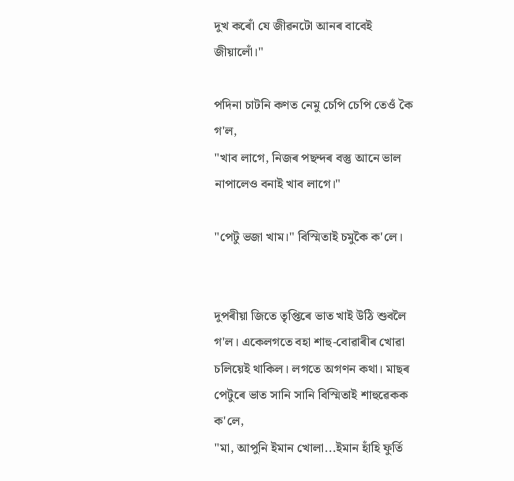দুখ কৰোঁ যে জীৱনটো আনৰ বাবেই জীয়ালোঁ।"

পদিনা চাটনি কণত নেমু চেপি চেপি তেওঁ কৈ গ'ল,
"খাব লাগে, নিজৰ পছন্দৰ বস্তু আনে ভাল নাপালেও বনাই খাব লাগে।"

"পেটু ভজা খাম।" বিস্মিতাই চমুকৈ ক'লে।


দুপৰীয়া জিতে তৃপ্তিৰে ভাত খাই উঠি শুবলৈ গ'ল। একেলগতে বহা শাহু-বোৱাৰীৰ খোৱা চলিয়েই থাকিল। লগতে অগণন কথা। মাছৰ পেটুৰে ভাত সানি সানি বিস্মিতাই শাহুৱেকক ক'লে,
"মা, আপুনি ইমান খোলা...ইমান হাঁহি ফুৰ্তি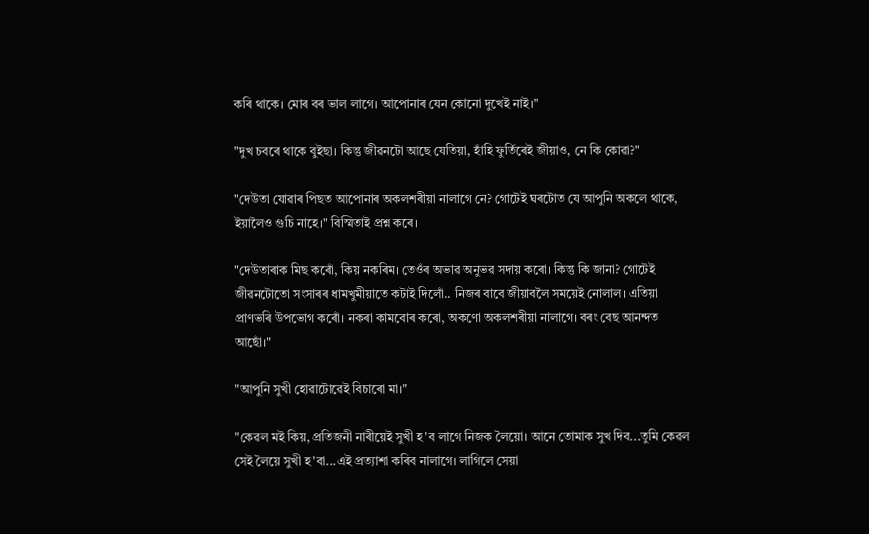কৰি থাকে। মোৰ বৰ ভাল লাগে। আপোনাৰ যেন কোনো দুখেই নাই।"

"দুখ চবৰে থাকে বুইছা। কিন্তু জীৱনটো আছে যেতিয়া, হাঁহি ফুৰ্তিৰেই জীয়াও, নে কি কোৱা?"

"দেউতা যোৱাৰ পিছত আপোনাৰ অকলশৰীয়া নালাগে নে? গোটেই ঘৰটোত যে আপুনি অকলে থাকে, ইয়ালৈও গুচি নাহে।" বিস্মিতাই প্ৰশ্ন কৰে।

"দেউতাৰাক মিছ কৰোঁ, কিয় নকৰিম। তেওঁৰ অভাৱ অনুভৱ সদায় কৰো। কিন্তু কি জানা? গোটেই জীৱনটোতো সংসাৰৰ ধামখুমীয়াতে কটাই দিলোঁ.. নিজৰ বাবে জীয়াবলৈ সময়েই নোলাল। এতিয়া প্ৰাণভৰি উপভোগ কৰোঁ। নকৰা কামবোৰ কৰো, অকণো অকলশৰীয়া নালাগে। বৰং বেছ আনন্দত আছোঁ।"

"আপুনি সুখী হোৱাটোৱেই বিচাৰো মা।"

"কেৱল মই কিয়, প্ৰতিজনী নাৰীয়েই সুখী হ'ব লাগে নিজক লৈয়ো। আনে তোমাক সুখ দিব...তুমি কেৱল সেই লৈয়ে সুখী হ'বা...এই প্ৰত্যাশা কৰিব নালাগে। লাগিলে সেয়া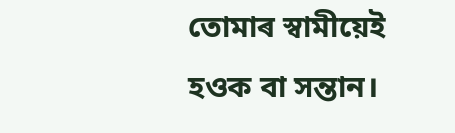তোমাৰ স্বামীয়েই হওক বা সন্তান।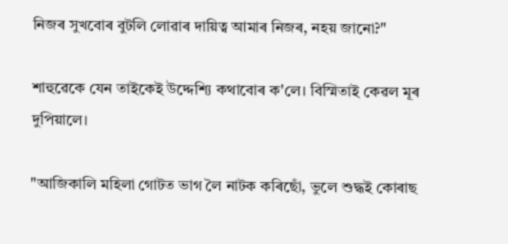নিজৰ সুখবোৰ বুটলি লোৱাৰ দায়িত্ব আমাৰ নিজৰ, নহয় জানো?"

শাহুৱেকে যেন তাইকেই উদ্দেশ্যি কথাবোৰ ক'লে। বিস্মিতাই কেৱল মূৰ দুপিয়ালে।

"আজিকালি মহিলা গোটত ভাগ লৈ নাটক কৰিছোঁ, ভুলে শুদ্ধই কোৰাছ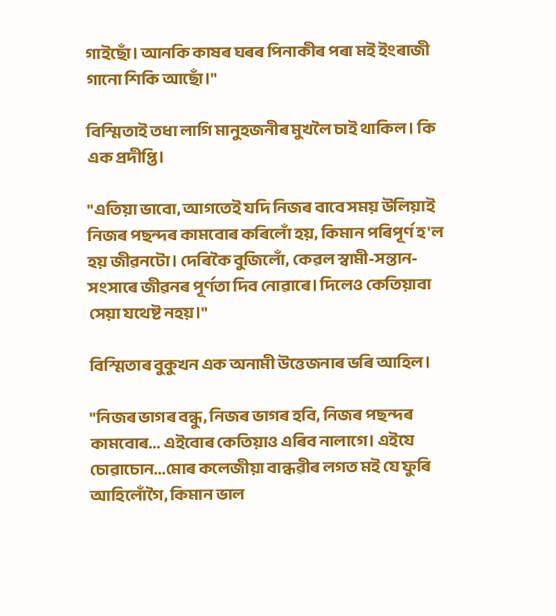গাইছোঁ। আনকি কাষৰ ঘৰৰ পিনাকীৰ পৰা মই ইংৰাজী গানো শিকি আছোঁ।"

বিস্মিতাই তধা লাগি মানুহজনীৰ মুখলৈ চাই থাকিল। কি এক প্রদীপ্তি।

"এতিয়া ভাবো, আগতেই যদি নিজৰ বাবে সময় উলিয়াই নিজৰ পছন্দৰ কামবোৰ কৰিলোঁ হয়, কিমান পৰিপূৰ্ণ হ'ল হয় জীৱনটো। দেৰিকৈ বুজিলোঁ, কেৱল স্বামী-সন্তান-সংসাৰে জীৱনৰ পূৰ্ণতা দিব নোৱাৰে। দিলেও কেতিয়াবা সেয়া যথেষ্ট নহয়।"

বিস্মিতাৰ বুকুখন এক অনামী উত্তেজনাৰ ভৰি আহিল।

"নিজৰ ভাগৰ বন্ধু, নিজৰ ভাগৰ হবি, নিজৰ পছন্দৰ কামবোৰ... এইবোৰ কেতিয়াও এৰিব নালাগে। এইযে চোৱাচোন...মোৰ কলেজীয়া বান্ধৱীৰ লগত মই যে ফুৰি আহিলোঁগৈ, কিমান ভাল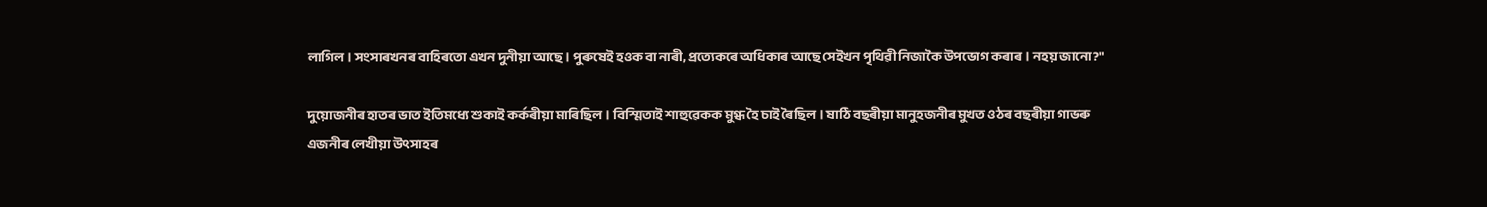লাগিল। সংসাৰখনৰ বাহিৰতো এখন দুনীয়া আছে। পুৰুষেই হওক বা নাৰী, প্ৰত্যেকৰে অধিকাৰ আছে সেইখন পৃথিৱী নিজাকৈ উপভোগ কৰাৰ। নহয় জানো?"

দুয়োজনীৰ হাতৰ ভাত ইতিমধ্যে শুকাই কৰ্কৰীয়া মাৰিছিল। বিস্মিতাই শাহুৱেকক মুগ্ধ হৈ চাই ৰৈছিল। ষাঠি বছৰীয়া মানুহজনীৰ মুখত ওঠৰ বছৰীয়া গাভৰু এজনীৰ লেখীয়া উৎসাহৰ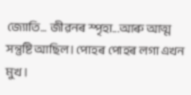জ্যোতি... জীৱনৰ স্পৃহা...আৰু আত্ম সন্তুষ্টি আছিল। পোহৰ পোহৰ লগা এখন মুখ।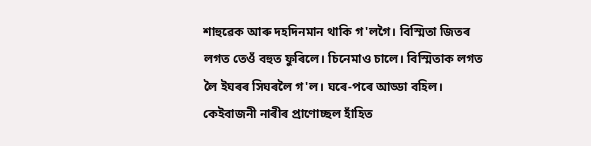শাহুৱেক আৰু দহদিনমান থাকি গ'লগৈ। বিস্মিতা জিতৰ লগত তেওঁ বহুত ফুৰিলে। চিনেমাও চালে। বিস্মিতাক লগত লৈ ইঘৰৰ সিঘৰলৈ গ'ল। ঘৰে-পৰে আড্ডা বহিল। কেইবাজনী নাৰীৰ প্ৰাণোচ্ছল হাঁহিত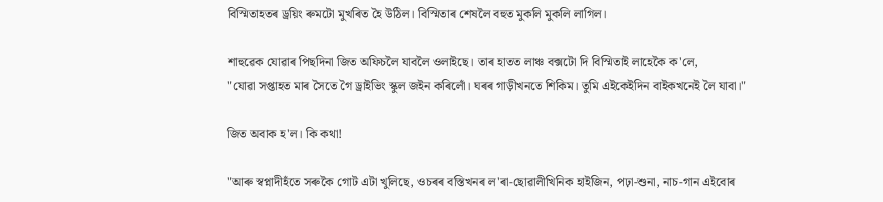বিস্মিতাহতৰ ড্ৰয়িং ৰুমটো মুখৰিত হৈ উঠিল। বিস্মিতাৰ শেষলৈ বহুত মুকলি মুকলি লাগিল।

শাহুৱেক যোৱাৰ পিছদিনা জিত অফিচলৈ যাবলৈ ওলাইছে। তাৰ হাতত লাঞ্চ বক্সটো দি বিস্মিতাই লাহেকৈ ক'লে,
"যোৱা সপ্তাহত মাৰ সৈতে গৈ ড্ৰাইভিং স্কুল জইন কৰিলোঁ। ঘৰৰ গাড়ীখনতে শিকিম। তুমি এইকেইদিন বাইকখনেই লৈ যাবা।"

জিত অবাক হ'ল। কি কথা!

"আৰু স্বপ্নাদীহঁতে সৰুকৈ গোট এটা খুলিছে, ওচৰৰ বস্তিখনৰ ল'ৰা-ছোৱালীখিনিক হাইজিন, পঢ়া-শুনা, নাচ-গান এইবোৰ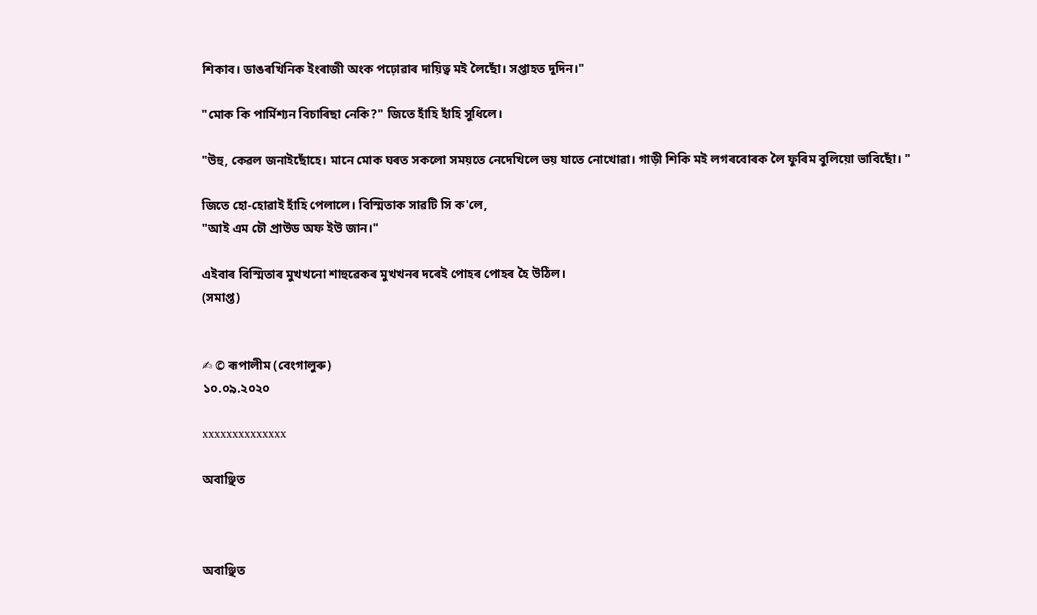শিকাব। ডাঙৰখিনিক ইংৰাজী অংক পঢ়োৱাৰ দায়িত্ব মই লৈছোঁ। সপ্তাহত দুদিন।"

"মোক কি পাৰ্মিশ্যন বিচাৰিছা নেকি?" জিতে হাঁহি হাঁহি সুধিলে।

"উহু, কেৱল জনাইছোঁহে। মানে মোক ঘৰত সকলো সময়তে নেদেখিলে ভয় যাতে নোখোৱা। গাড়ী শিকি মই লগৰবোৰক লৈ ফুৰিম বুলিয়ো ভাবিছোঁ। "

জিতে হো-হোৱাই হাঁহি পেলালে। বিস্মিতাক সাৱটি সি ক'লে,
"আই এম চৌ প্ৰাউড অফ ইউ জান।"

এইবাৰ বিস্মিতাৰ মুখখনো শাহুৱেকৰ মুখখনৰ দৰেই পোহৰ পোহৰ হৈ উঠিল।
(সমাপ্ত)


✍ © ৰূপালীম (বেংগালুৰু)
১০.০৯.২০২০

xxxxxxxxxxxxxx

অবাঞ্ছিত



অবাঞ্ছিত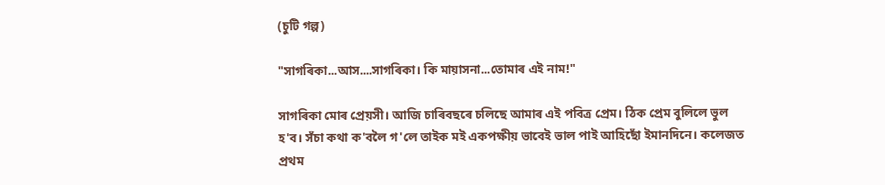(চুটি গল্প)

"সাগৰিকা...আস....সাগৰিকা। কি মায়াসনা...তোমাৰ এই নাম!"

সাগৰিকা মোৰ প্ৰেয়সী। আজি চাৰিবছৰে চলিছে আমাৰ এই পবিত্ৰ প্ৰেম। ঠিক প্ৰেম বুলিলে ভুল হ'ব। সঁচা কথা ক'বলৈ গ'লে তাইক মই একপক্ষীয় ভাবেই ভাল পাই আহিছোঁ ইমানদিনে। কলেজত প্ৰথম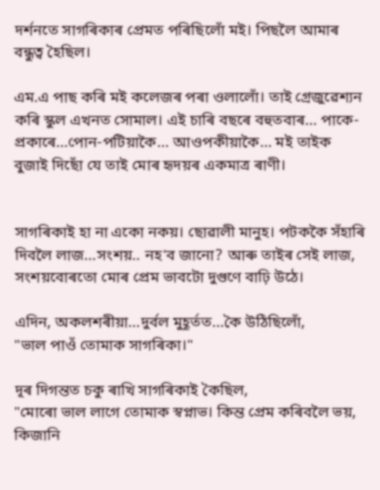দৰ্শনতে সাগৰিকাৰ প্ৰেমত পৰিছিলোঁ মই। পিছলৈ আমাৰ বন্ধুত্ব হৈছিল।

এম.এ পাছ কৰি মই কলেজৰ পৰা ওলালোঁ। তাই গ্ৰেজুৱেশ্যন কৰি স্কুল এখনত সোমাল। এই চাৰি বছৰে বহুতবাৰ... পাকে-প্ৰকাৰে...পোন-পটিয়াকৈ... আওপকীয়াকৈ... মই তাইক বুজাই দিছোঁ যে তাই মোৰ হৃদয়ৰ একমাত্ৰ ৰাণী।


সাগৰিকাই হা না একো নকয়। ছোৱালী মানুহ। পটককৈ সঁহাৰি দিবলৈ লাজ...সংশয়.. নহ'ব জানো? আৰু তাইৰ সেই লাজ, সংশয়বোৰতো মোৰ প্ৰেম ভাবটো দুগুণে বাঢ়ি উঠে।

এদিন, অকলশৰীয়া...দুৰ্বল মুহূৰ্তত...কৈ উঠিছিলোঁ,
"ভাল পাওঁ তোমাক সাগৰিকা।"

দূৰ দিগন্তত চকু ৰাখি সাগৰিকাই কৈছিল,
"মোৰো ভাল লাগে তোমাক স্বপ্নাভ। কিন্ত প্ৰেম কৰিবলৈ ভয়, কিজানি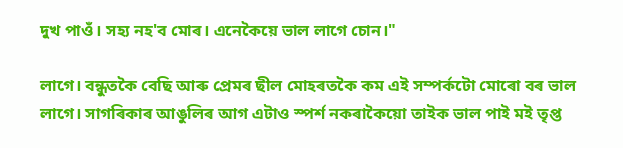দুখ পাওঁ। সহ্য নহ'ব মোৰ। এনেকৈয়ে ভাল লাগে চোন।"

লাগে। বন্ধুতকৈ বেছি আৰু প্ৰেমৰ ছীল মোহৰতকৈ কম এই সম্পৰ্কটো মোৰো বৰ ভাল লাগে। সাগৰিকাৰ আঙুলিৰ আগ এটাও স্পৰ্শ নকৰাকৈয়ো তাইক ভাল পাই মই তৃপ্ত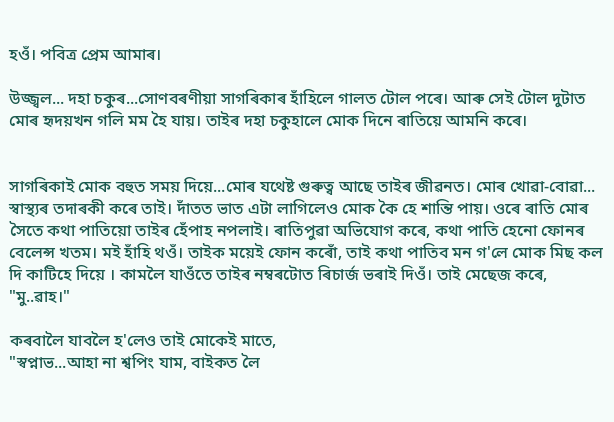হওঁ। পবিত্ৰ প্ৰেম আমাৰ।

উজ্জ্বল... দহা চকুৰ...সোণবৰণীয়া সাগৰিকাৰ হাঁহিলে গালত টোল পৰে। আৰু সেই টোল দুটাত মোৰ হৃদয়খন গলি মম হৈ যায়। তাইৰ দহা চকুহালে মোক দিনে ৰাতিয়ে আমনি কৰে।


সাগৰিকাই মোক বহুত সময় দিয়ে...মোৰ যথেষ্ট গুৰুত্ব আছে তাইৰ জীৱনত। মোৰ খোৱা-বোৱা... স্বাস্থ্যৰ তদাৰকী কৰে তাই। দাঁতত ভাত এটা লাগিলেও মোক কৈ হে শান্তি পায়। ওৰে ৰাতি মোৰ সৈতে কথা পাতিয়ো তাইৰ হেঁপাহ নপলাই। ৰাতিপুৱা অভিযোগ কৰে, কথা পাতি হেনো ফোনৰ বেলেন্স খতম। মই হাঁহি থওঁ। তাইক ময়েই ফোন কৰোঁ, তাই কথা পাতিব মন গ'লে মোক মিছ কল দি কাটিহে দিয়ে । কামলৈ যাওঁতে তাইৰ নম্বৰটোত ৰিচার্জ ভৰাই দিওঁ। তাই মেছেজ কৰে,
"মু..ৱাহ।"

কৰবালৈ যাবলৈ হ'লেও তাই মোকেই মাতে,
"স্বপ্নাভ...আহা না শ্বপিং যাম, বাইকত লৈ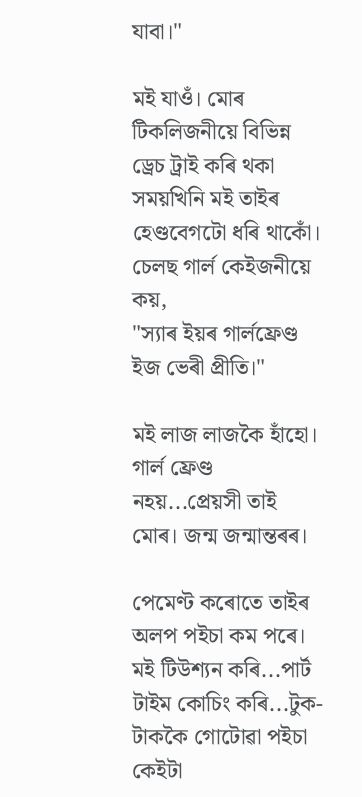যাবা।"

মই যাওঁ। মোৰ টিকলিজনীয়ে বিভিন্ন ড্ৰেচ ট্ৰাই কৰি থকা সময়খিনি মই তাইৰ হেণ্ডবেগটো ধৰি থাকোঁ। চেলছ গাৰ্ল কেইজনীয়ে কয়,
"স্যাৰ ইয়ৰ গাৰ্লফ্রেণ্ড ইজ ভেৰী প্ৰীতি।"

মই লাজ লাজকৈ হাঁহো।
গাৰ্ল ফ্রেণ্ড নহয়...প্ৰেয়সী তাই মোৰ। জন্ম জন্মান্তৰৰ।

পেমেণ্ট কৰোতে তাইৰ অলপ পইচা কম পৰে। মই টিউশ্যন কৰি...পাৰ্ট টাইম কোচিং কৰি...টুক-টাককৈ গোটোৱা পইচা কেইটা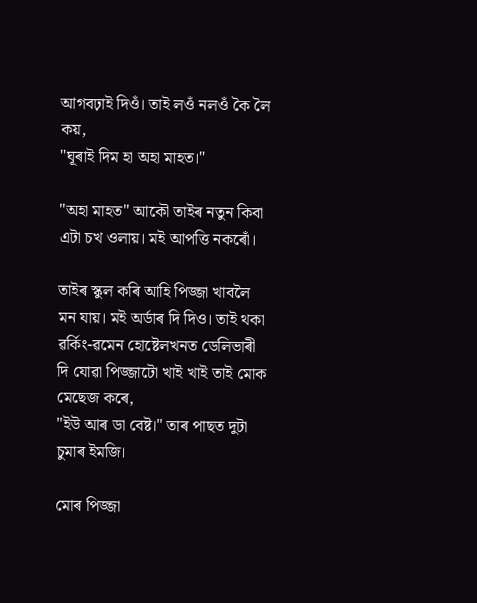আগবঢ়াই দিওঁ। তাই লওঁ নলওঁ কৈ লৈ কয়,
"ঘূৰাই দিম হা অহা মাহত।"

"অহা মাহত" আকৌ তাইৰ নতুন কিবা এটা চখ ওলায়। মই আপত্তি নকৰোঁ।

তাইৰ স্কুল কৰি আহি পিজ্জা খাবলৈ মন যায়। মই অৰ্ডাৰ দি দিও। তাই থকা ৱৰ্কিং-ৱমেন হোষ্টেলখনত ডেলিভাৰী দি যোৱা পিজ্জাটো খাই খাই তাই মোক মেছেজ কৰে,
"ইউ আৰ ডা বেষ্ট।" তাৰ পাছত দুটা চুমাৰ ইমজি।

মোৰ পিজ্জা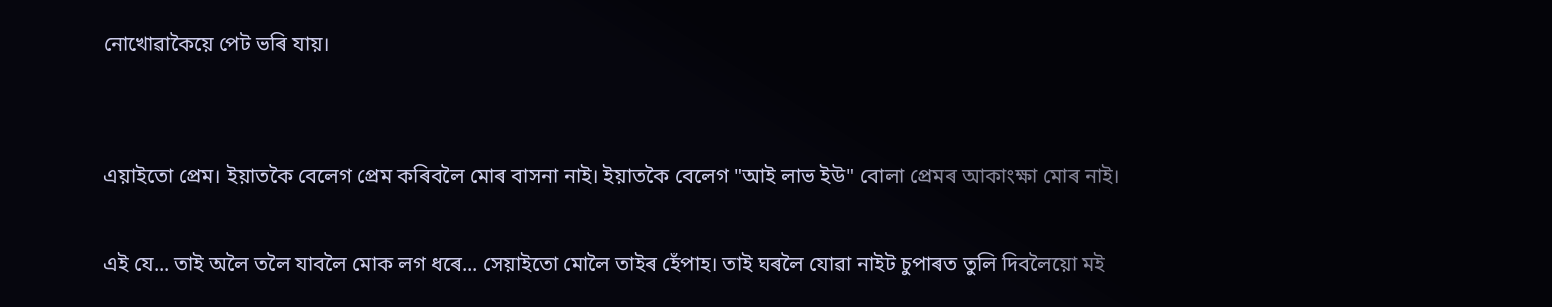নোখোৱাকৈয়ে পেট ভৰি যায়।


এয়াইতো প্ৰেম। ইয়াতকৈ বেলেগ প্ৰেম কৰিবলৈ মোৰ বাসনা নাই। ইয়াতকৈ বেলেগ "আই লাভ ইউ" বোলা প্ৰেমৰ আকাংক্ষা মোৰ নাই।

এই যে... তাই অলৈ তলৈ যাবলৈ মোক লগ ধৰে... সেয়াইতো মোলৈ তাইৰ হেঁপাহ। তাই ঘৰলৈ যোৱা নাইট চুপাৰত তুলি দিবলৈয়ো মই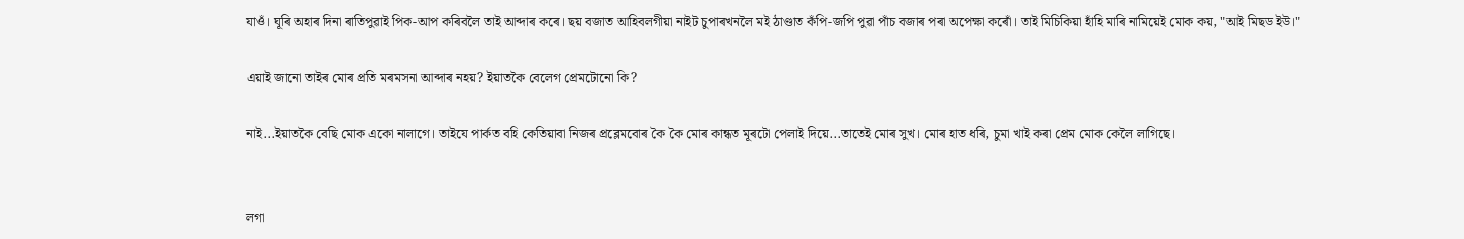যাওঁ। ঘূৰি অহাৰ দিনা ৰাতিপুৱাই পিক-আপ কৰিবলৈ তাই আব্দাৰ কৰে। ছয় বজাত আহিবলগীয়া নাইট চুপাৰখনলৈ মই ঠাণ্ডাত কঁপি-জপি পুৱা পাঁচ বজাৰ পৰা অপেক্ষা কৰোঁ। তাই মিচিকিয়া হাঁহি মাৰি নামিয়েই মোক কয়, "আই মিছড ইউ।"

এয়াই জানো তাইৰ মোৰ প্ৰতি মৰমসনা আব্দাৰ নহয়? ইয়াতকৈ বেলেগ প্ৰেমটোনো কি?

নাই...ইয়াতকৈ বেছি মোক একো নালাগে। তাইযে পাৰ্কত বহি কেতিয়াবা নিজৰ প্রব্লেমবোৰ কৈ কৈ মোৰ কান্ধত মূৰটো পেলাই দিয়ে...তাতেই মোৰ সুখ। মোৰ হাত ধৰি, চুমা খাই কৰা প্ৰেম মোক কেলৈ লাগিছে।


লগা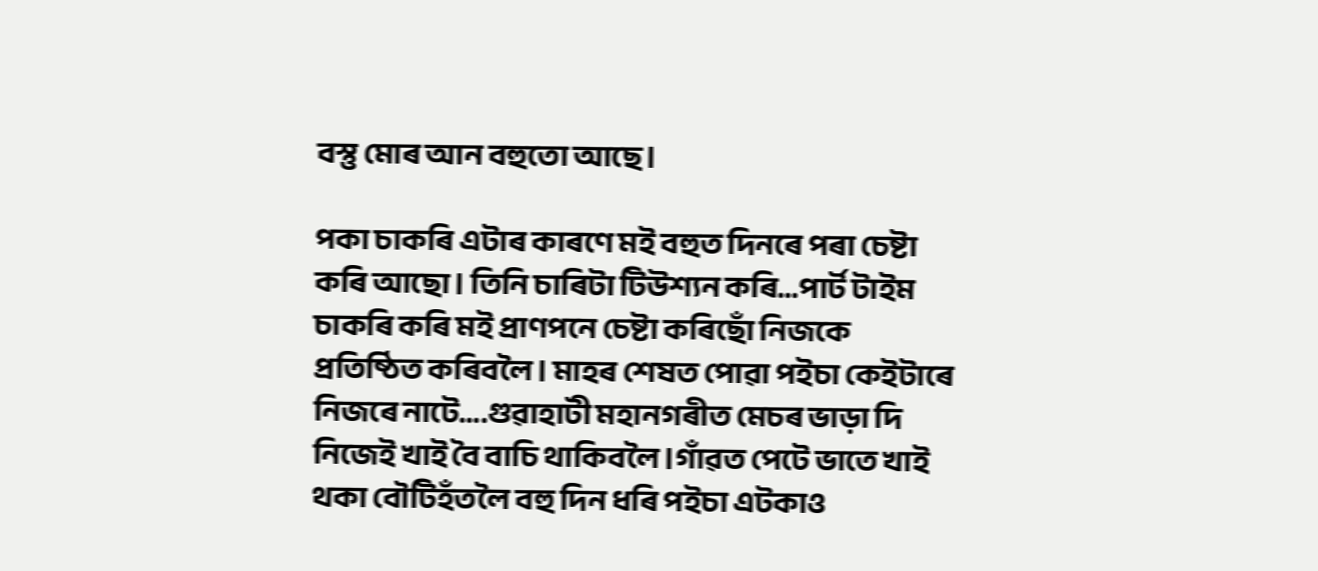বস্তু মোৰ আন বহুতো আছে।

পকা চাকৰি এটাৰ কাৰণে মই বহুত দিনৰে পৰা চেষ্টা কৰি আছো। তিনি চাৰিটা টিউশ্যন কৰি...পাৰ্ট টাইম চাকৰি কৰি মই প্ৰাণপনে চেষ্টা কৰিছোঁ নিজকে প্রতিষ্ঠিত কৰিবলৈ। মাহৰ শেষত পোৱা পইচা কেইটাৰে নিজৰে নাটে....গুৱাহাটী মহানগৰীত মেচৰ ভাড়া দি নিজেই খাই বৈ বাচি থাকিবলৈ।গাঁৱত পেটে ভাতে খাই থকা বৌটিহঁতলৈ বহু দিন ধৰি পইচা এটকাও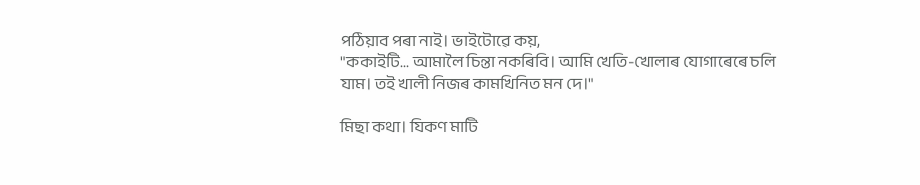পঠিয়াব পৰা নাই। ভাইটোৱে কয়,
"ককাইটি... আমালৈ চিন্তা নকৰিবি। আমি খেতি-খোলাৰ যোগাৰেৰে চলি যাম। তই খালী নিজৰ কামখিনিত মন দে।"

মিছা কথা। যিকণ মাটি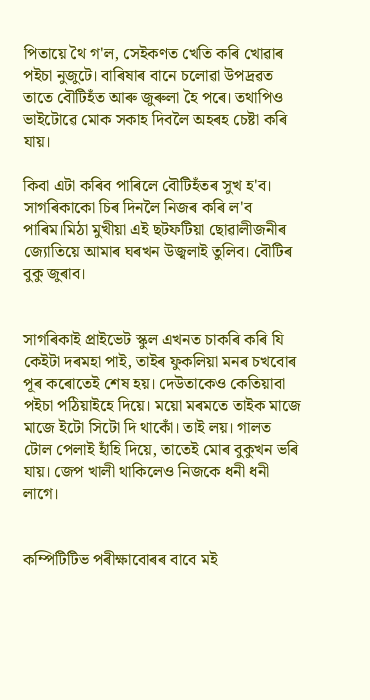পিতায়ে থৈ গ'ল, সেইকণত খেতি কৰি খোৱাৰ পইচা নুজুটে। বাৰিষাৰ বানে চলোৱা উপদ্ৰৱত তাতে বৌটিহঁত আৰু জুৰুলা হৈ পৰে। তথাপিও ভাইটোৱে মোক সকাহ দিবলৈ অহৰহ চেষ্টা কৰি যায়।

কিবা এটা কৰিব পাৰিলে বৌটিহঁতৰ সুখ হ'ব। সাগৰিকাকো চিৰ দিনলৈ নিজৰ কৰি ল'ব পাৰিম।মিঠা মুখীয়া এই ছটফটিয়া ছোৱালীজনীৰ জ্যোতিয়ে আমাৰ ঘৰখন উজ্বলাই তুলিব। বৌটিৰ বুকু জুৰাব।


সাগৰিকাই প্ৰাইভেট স্কুল এখনত চাকৰি কৰি যি কেইটা দৰমহা পাই, তাইৰ ফুকলিয়া মনৰ চখবোৰ পূৰ কৰোতেই শেষ হয়। দেউতাকেও কেতিয়াবা পইচা পঠিয়াইহে দিয়ে। ময়ো মৰমতে তাইক মাজে মাজে ইটো সিটো দি থাকোঁ। তাই লয়। গালত টোল পেলাই হাঁহি দিয়ে, তাতেই মোৰ বুকুখন ভৰি যায়। জেপ খালী থাকিলেও নিজকে ধনী ধনী লাগে।


কম্পিটিটিভ পৰীক্ষাবোৰৰ বাবে মই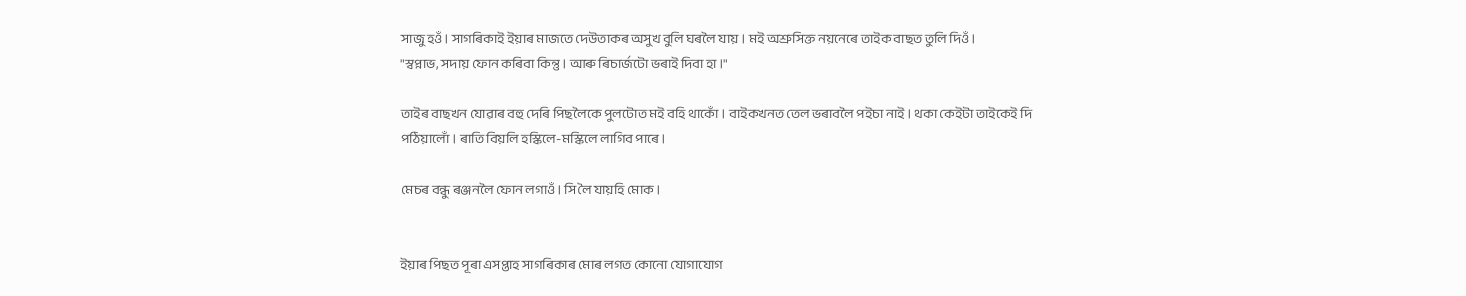সাজু হওঁ। সাগৰিকাই ইয়াৰ মাজতে দেউতাকৰ অসুখ বুলি ঘৰলৈ যায়। মই অশ্রুসিক্ত নয়নেৰে তাইক বাছত তুলি দিওঁ।
"স্বপ্নাভ, সদায় ফোন কৰিবা কিন্তু। আৰু ৰিচার্জটো ভৰাই দিবা হা।"

তাইৰ বাছখন যোৱাৰ বহু দেৰি পিছলৈকে পুলটোত মই বহি থাকোঁ। বাইকখনত তেল ভৰাবলৈ পইচা নাই। থকা কেইটা তাইকেই দি পঠিয়ালোঁ। ৰাতি বিয়লি হস্কিলে-মস্কিলে লাগিব পাৰে।

মেচৰ বন্ধু ৰঞ্জনলৈ ফোন লগাওঁ। সি লৈ যায়হি মোক।


ইয়াৰ পিছত পূৰা এসপ্তাহ সাগৰিকাৰ মোৰ লগত কোনো যোগাযোগ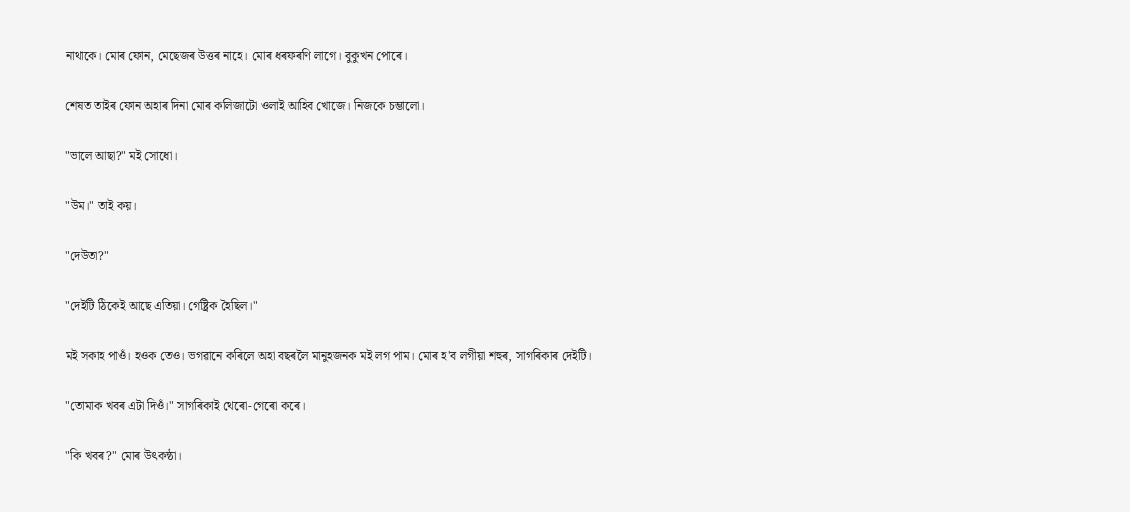নাথাকে। মোৰ ফোন, মেছেজৰ উত্তৰ নাহে। মোৰ ধৰফৰণি লাগে। বুকুখন পোৰে।

শেষত তাইৰ ফোন অহাৰ দিনা মোৰ কলিজাটো ওলাই আহিব খোজে। নিজকে চম্ভালো।

"ভালে আছা?" মই সোধো।

"উম।" তাই কয়।

"দেউতা?"

"দেইটি ঠিকেই আছে এতিয়া। গেষ্ট্ৰিক হৈছিল।"

মই সকাহ পাওঁ। হওক তেও। ভগৱানে কৰিলে অহা বছৰলৈ মানুহজনক মই লগ পাম। মোৰ হ'ব লগীয়া শহুৰ, সাগৰিকাৰ দেইটি।

"তোমাক খবৰ এটা দিওঁ।" সাগৰিকাই থেৰো-গেৰো কৰে।

"কি খবৰ?" মোৰ উৎকন্ঠা।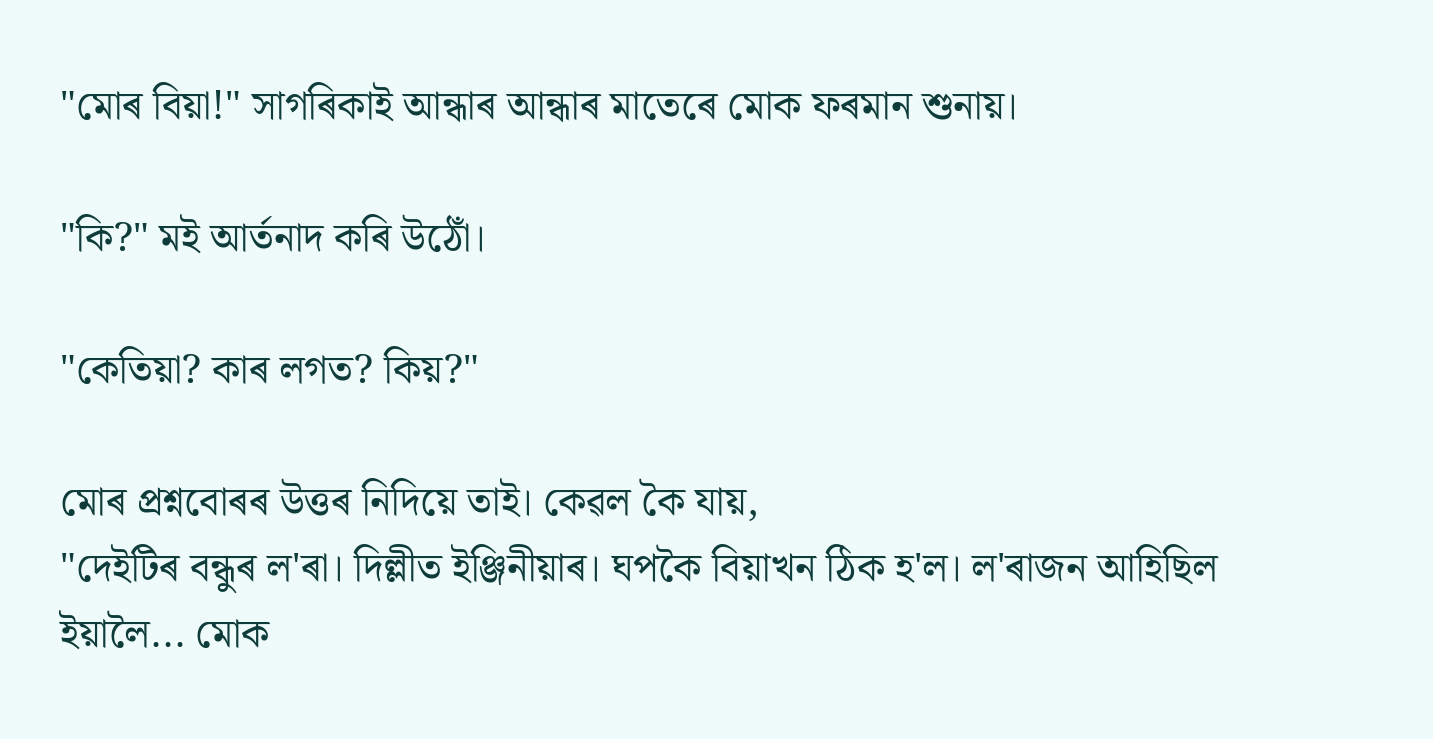"মোৰ বিয়া!" সাগৰিকাই আন্ধাৰ আন্ধাৰ মাতেৰে মোক ফৰমান শুনায়।

"কি?" মই আৰ্তনাদ কৰি উঠোঁ।

"কেতিয়া? কাৰ লগত? কিয়?"

মোৰ প্ৰশ্নবোৰৰ উত্তৰ নিদিয়ে তাই। কেৱল কৈ যায়,
"দেইটিৰ বন্ধুৰ ল'ৰা। দিল্লীত ইঞ্জিনীয়াৰ। ঘপকৈ বিয়াখন ঠিক হ'ল। ল'ৰাজন আহিছিল ইয়ালৈ... মোক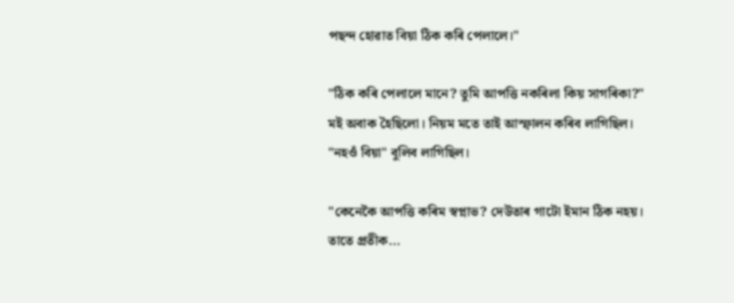পছন্দ হোৱাত বিয়া ঠিক কৰি পেলালে।"

"ঠিক কৰি পেলালে মানে? তুমি আপত্তি নকৰিলা কিয় সাগৰিকা?"
মই অবাক হৈছিলো। নিয়ম মতে তাই আস্ফালন কৰিব লাগিছিল। "নহওঁ বিয়া" বুলিব লাগিছিল।

"কেনেকৈ আপত্তি কৰিম স্বপ্নাভ? দেউতাৰ গাটো ইমান ঠিক নহয়। তাতে প্ৰতীক...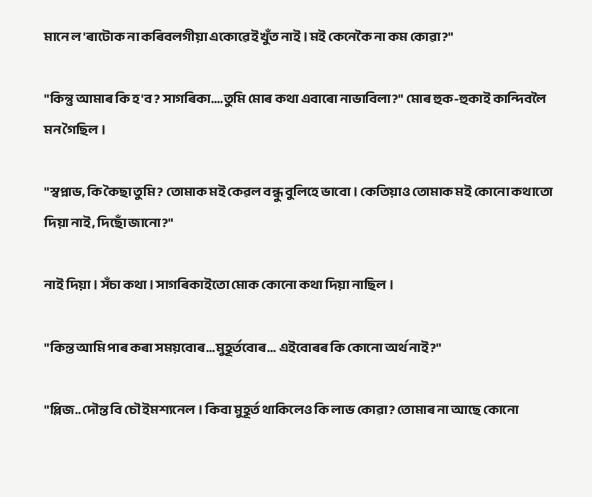মানে ল'ৰাটোক না কৰিবলগীয়া একোৱেই খুঁত নাই। মই কেনেকৈ না কম কোৱা?"

"কিন্তু আমাৰ কি হ'ব? সাগৰিকা....তুমি মোৰ কথা এবাৰো নাভাবিলা?" মোৰ হুক-হুকাই কান্দিবলৈ মন গৈছিল।

"স্বপ্নাভ, কি কৈছা তুমি? তোমাক মই কেৱল বন্ধু বুলিহে ভাবো। কেতিয়াও তোমাক মই কোনো কথাতো দিয়া নাই, দিছোঁ জানো?"

নাই দিয়া। সঁচা কথা। সাগৰিকাইতো মোক কোনো কথা দিয়া নাছিল।

"কিন্ত আমি পাৰ কৰা সময়বোৰ...মুহূৰ্তবোৰ... এইবোৰৰ কি কোনো অৰ্থ নাই?"

"প্লিজ..দৌন্ত বি চৌ ইমশ্যনেল। কিবা মুহূৰ্ত থাকিলেও কি লাভ কোৱা? তোমাৰ না আছে কোনো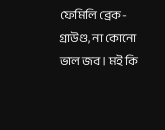ফেমিলি ব্ৰেক-গ্ৰাউণ্ড, না কোনো ভাল জব। মই কি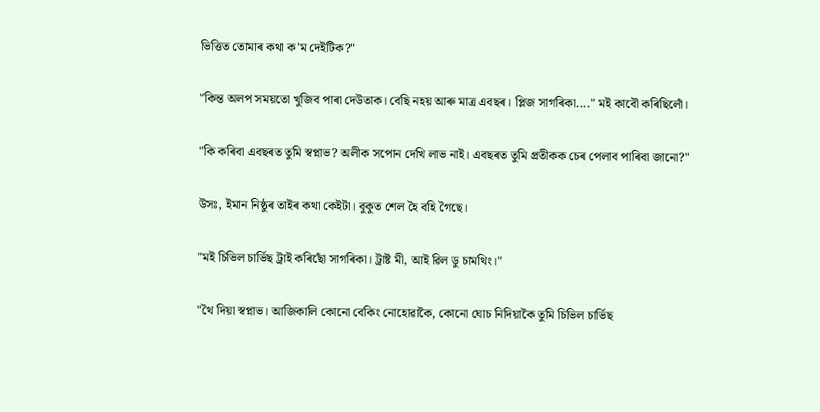ভিত্তিত তোমাৰ কথা ক'ম দেইটিক?"

"কিন্ত অলপ সময়তো খুজিব পাৰা দেউতাক। বেছি নহয় আৰু মাত্ৰ এবছৰ। প্লিজ সাগৰিকা...." মই কাবৌ কৰিছিলোঁ।

"কি কৰিবা এবছৰত তুমি স্বপ্নাভ? অলীক সপোন দেখি লাভ নাই। এবছৰত তুমি প্ৰতীকক চেৰ পেলাব পাৰিবা জানো?"

উসঃ, ইমান নিষ্ঠুৰ তাইৰ কথা কেইটা। বুকুত শেল হৈ বহি গৈছে।

"মই চিভিল চাৰ্ভিছ ট্ৰাই কৰিছোঁ সাগৰিকা। ট্ৰাষ্ট মী, আই ৱিল ডু চামথিং।"

"থৈ দিয়া স্বপ্নাভ। আজিকালি কোনো বেকিং নোহোৱাকৈ, কোনো ঘোচ নিদিয়াকৈ তুমি চিভিল চাৰ্ভিছ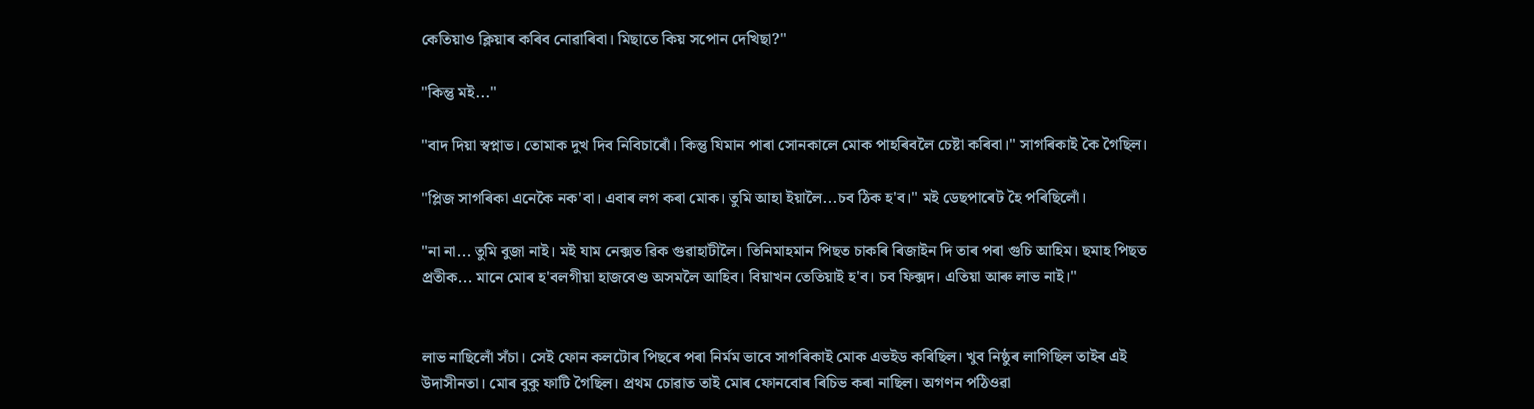কেতিয়াও ক্লিয়াৰ কৰিব নোৱাৰিবা। মিছাতে কিয় সপোন দেখিছা?"

"কিন্তু মই..."

"বাদ দিয়া স্বপ্নাভ। তোমাক দুখ দিব নিবিচাৰোঁ। কিন্তু যিমান পাৰা সোনকালে মোক পাহৰিবলৈ চেষ্টা কৰিবা।" সাগৰিকাই কৈ গৈছিল।

"প্লিজ সাগৰিকা এনেকৈ নক'বা। এবাৰ লগ কৰা মোক। তুমি আহা ইয়ালৈ...চব ঠিক হ'ব।" মই ডেছপাৰেট হৈ পৰিছিলোঁ।

"না না... তুমি বুজা নাই। মই যাম নেক্সত ৱিক গুৱাহাটীলৈ। তিনিমাহমান পিছত চাকৰি ৰিজাইন দি তাৰ পৰা গুচি আহিম। ছমাহ পিছত প্ৰতীক... মানে মোৰ হ'বলগীয়া হাজবেণ্ড অসমলৈ আহিব। বিয়াখন তেতিয়াই হ'ব। চব ফিক্সদ। এতিয়া আৰু লাভ নাই।"


লাভ নাছিলোঁ সঁচা। সেই ফোন কলটোৰ পিছৰে পৰা নিৰ্মম ভাবে সাগৰিকাই মোক এভইড কৰিছিল। খুব নিষ্ঠুৰ লাগিছিল তাইৰ এই উদাসীনতা। মোৰ বুকু ফাটি গৈছিল। প্ৰথম চোৱাত তাই মোৰ ফোনবোৰ ৰিচিভ কৰা নাছিল। অগণন পঠিওৱা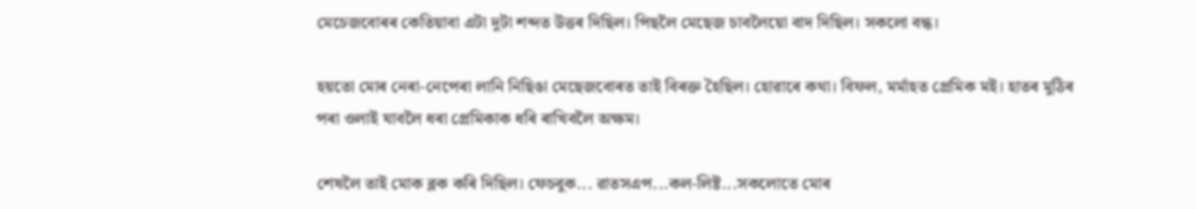মেচেজবোৰৰ কেতিয়াবা এটা দুটা শব্দত উত্তৰ দিছিল। পিছলৈ মেছেজ চাবলৈয়ো বাদ দিছিল। সকলো বন্ধ।

হয়তো মোৰ নেৰা-নেপেৰা লানি নিছিঙা মেছেজবোৰত তাই বিৰক্ত হৈছিল। হোৱাৰে কথা। বিফল, মৰ্মাহত প্ৰেমিক মই। হাতৰ মুঠিৰ পৰা ওলাই যাবলৈ ধৰা প্ৰেমিকাক ধৰি ৰাখিবলৈ অক্ষম।

শেষলৈ তাই মোক ব্লক কৰি দিছিল। ফেচবুক... ৱাতসএপ...কল-লিষ্ট...সকলোতে মোৰ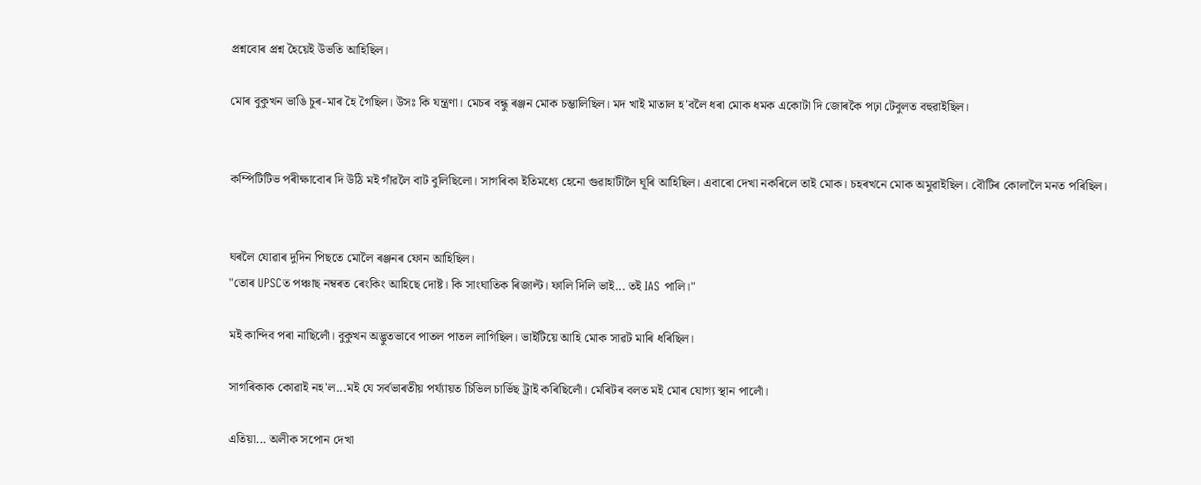প্ৰশ্নবোৰ প্ৰশ্ন হৈয়েই উভতি আহিছিল।

মোৰ বুকুখন ভাঙি চুৰ-মাৰ হৈ গৈছিল। উসঃ কি যন্ত্ৰণা। মেচৰ বন্ধু ৰঞ্জন মোক চম্ভালিছিল। মদ খাই মাতাল হ'বলৈ ধৰা মোক ধমক একোটা দি জোৰকৈ পঢ়া টেবুলত বহুৱাইছিল।


কম্পিটিটিভ পৰীক্ষাবোৰ দি উঠি মই গাঁৱলৈ বাট বুলিছিলো। সাগৰিকা ইতিমধ্যে হেনো গুৱাহাটীলৈ ঘূৰি আহিছিল। এবাৰো দেখা নকৰিলে তাই মোক। চহৰখনে মোক অমুৱাইছিল। বৌটিৰ কোলালৈ মনত পৰিছিল।


ঘৰলৈ যোৱাৰ দুদিন পিছতে মোলৈ ৰঞ্জনৰ ফোন আহিছিল।
"তোৰ UPSCত পঞ্চাছ নম্বৰত ৰেংকিং আহিছে দোষ্ট। কি সাংঘাতিক ৰিজাল্ট। ফালি দিলি ভাই... তই IAS পালি।"

মই কান্দিব পৰা নাছিলোঁ। বুকুখন অদ্ভুতভাবে পাতল পাতল লাগিছিল। ভাইটিয়ে আহি মোক সাৱট মাৰি ধৰিছিল।

সাগৰিকাক কোৱাই নহ'ল...মই যে সৰ্বভাৰতীয় পৰ্য্যায়ত চিভিল চাৰ্ভিছ ট্ৰাই কৰিছিলোঁ। মেৰিটৰ বলত মই মোৰ যোগ্য স্থান পালোঁ।

এতিয়া... অলীক সপোন দেখা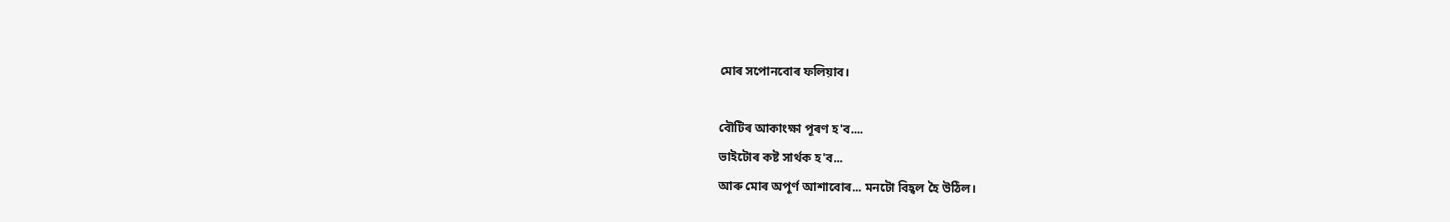মোৰ সপোনবোৰ ফলিয়াব।

বৌটিৰ আকাংক্ষা পূৰণ হ'ব....
ভাইটোৰ কষ্ট সাৰ্থক হ'ব...
আৰু মোৰ অপূৰ্ণ আশাবোৰ... মনটো বিহ্বল হৈ উঠিল।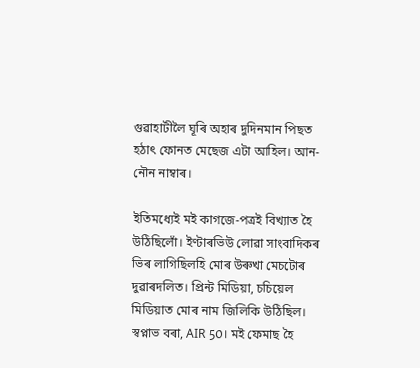গুৱাহাটীলৈ ঘূৰি অহাৰ দুদিনমান পিছত হঠাৎ ফোনত মেছেজ এটা আহিল। আন-নৌন নাম্বাৰ।

ইতিমধ্যেই মই কাগজে-পত্ৰই বিখ্যাত হৈ উঠিছিলোঁ। ইণ্টাৰভিউ লোৱা সাংবাদিকৰ ভিৰ লাগিছিলহি মোৰ উৰুখা মেচটোৰ দুৱাৰদলিত। প্ৰিন্ট মিডিয়া, চচিয়েল মিডিয়াত মোৰ নাম জিলিকি উঠিছিল। স্বপ্নাভ বৰা, AIR 50। মই ফেমাছ হৈ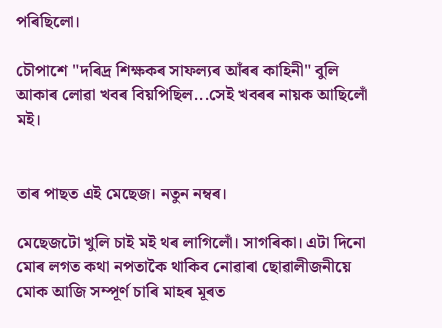পৰিছিলো।

চৌপাশে "দৰিদ্ৰ শিক্ষকৰ সাফল্যৰ আঁৰৰ কাহিনী" বুলি আকাৰ লোৱা খবৰ বিয়পিছিল...সেই খবৰৰ নায়ক আছিলোঁ মই।


তাৰ পাছত এই মেছেজ। নতুন নম্বৰ।

মেছেজটো খুলি চাই মই থৰ লাগিলোঁ। সাগৰিকা। এটা দিনো মোৰ লগত কথা নপতাকৈ থাকিব নোৱাৰা ছোৱালীজনীয়ে মোক আজি সম্পূৰ্ণ চাৰি মাহৰ মূৰত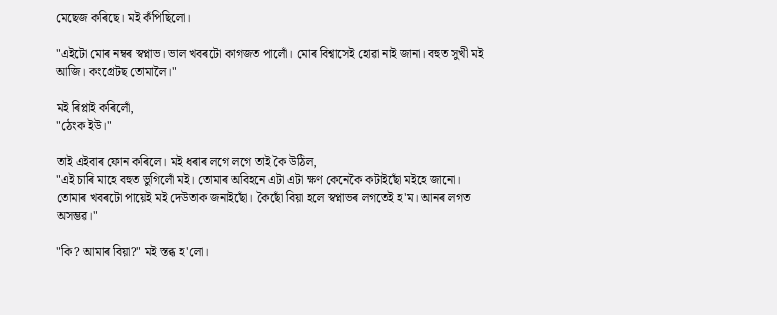মেছেজ কৰিছে। মই কঁপিছিলো।

"এইটো মোৰ নম্বৰ স্বপ্নাভ। ভাল খবৰটো কাগজত পালোঁ। মোৰ বিশ্বাসেই হোৱা নাই জানা। বহুত সুখী মই আজি। কংগ্ৰেটছ তোমালৈ।"

মই ৰিপ্লাই কৰিলোঁ,
"ঠেংক ইউ।"

তাই এইবাৰ ফোন কৰিলে। মই ধৰাৰ লগে লগে তাই কৈ উঠিল,
"এই চাৰি মাহে বহুত ভুগিলোঁ মই। তোমাৰ অবিহনে এটা এটা ক্ষণ কেনেকৈ কটাইছোঁ মইহে জানো।
তোমাৰ খবৰটো পায়েই মই দেউতাক জনাইছোঁ। কৈছোঁ বিয়া হলে স্বপ্নাভৰ লগতেই হ'ম। আনৰ লগত অসম্ভৱ।"

"কি? আমাৰ বিয়া?" মই স্তব্ধ হ'লো।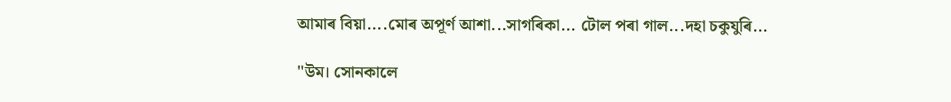আমাৰ বিয়া....মোৰ অপূৰ্ণ আশা...সাগৰিকা... টোল পৰা গাল...দহা চকুযুৰি...

"উম। সোনকালে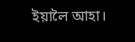ইয়ালৈ আহা।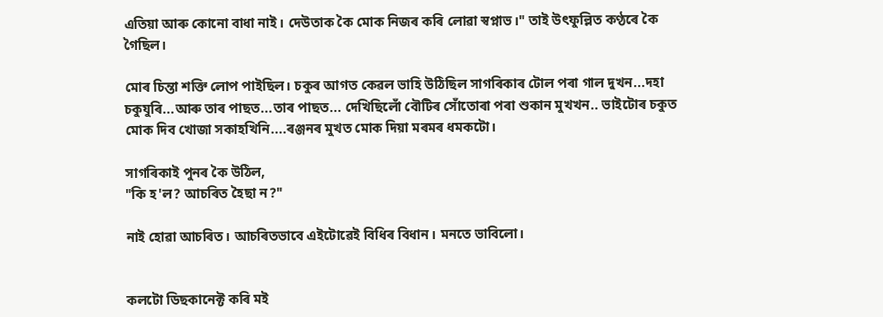এতিয়া আৰু কোনো বাধা নাই। দেউতাক কৈ মোক নিজৰ কৰি লোৱা স্বপ্নাভ।" তাই উৎফুল্লিত কণ্ঠৰে কৈ গৈছিল।

মোৰ চিন্তা শক্তি লোপ পাইছিল। চকুৰ আগত কেৱল ভাহি উঠিছিল সাগৰিকাৰ টোল পৰা গাল দুখন...দহা চকুযুৰি...আৰু তাৰ পাছত...তাৰ পাছত... দেখিছিলোঁ বৌটিৰ সোঁতোৰা পৰা শুকান মুখখন.. ভাইটোৰ চকুত মোক দিব খোজা সকাহখিনি....ৰঞ্জনৰ মুখত মোক দিয়া মৰমৰ ধমকটো।

সাগৰিকাই পুনৰ কৈ উঠিল,
"কি হ'ল? আচৰিত হৈছা ন?"

নাই হোৱা আচৰিত। আচৰিতভাবে এইটোৱেই বিধিৰ বিধান। মনতে ভাবিলো।


কলটো ডিছকানেক্ট কৰি মই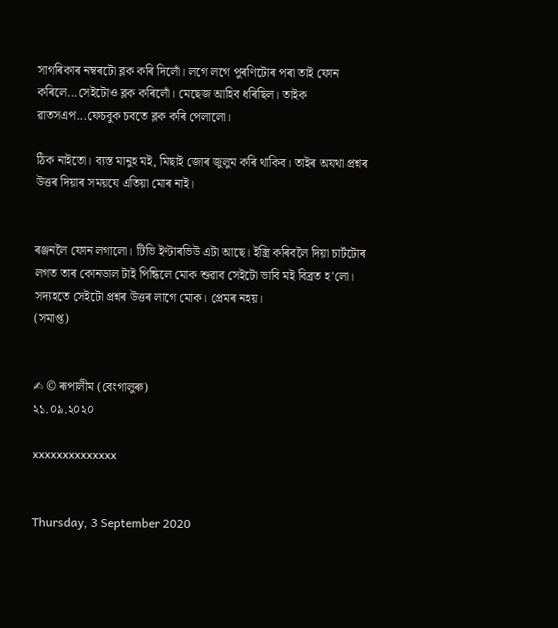সাগৰিকাৰ নম্বৰটো ব্লক কৰি দিলোঁ। লগে লগে পুৰণিটোৰ পৰা তাই ফোন কৰিলে...সেইটোও ব্লক কৰিলোঁ। মেছেজ আহিব ধৰিছিল। তাইক ৱাতসএপ...ফেচবুক চবতে ব্লক কৰি পেলালো।

ঠিক নাইতো। ব্যস্ত মানুহ মই, মিছাই জোৰ জুলুম কৰি থাকিব। তাইৰ অযথা প্ৰশ্নৰ উত্তৰ দিয়াৰ সময়যে এতিয়া মোৰ নাই।


ৰঞ্জনলৈ ফোন লগালো। টিভি ইণ্টাৰভিউ এটা আছে। ইস্ত্রি কৰিবলৈ দিয়া চাৰ্টটোৰ লগত তাৰ কোনডাল টাই পিন্ধিলে মোক শুৱাব সেইটো ভাবি মই বিব্ৰত হ'লো। সদ্যহতে সেইটো প্ৰশ্নৰ উত্তৰ লাগে মোক। প্ৰেমৰ নহয়।
(সমাপ্ত)


✍ © ৰূপালীম (বেংগালুৰু)
২১.০৯.২০২০

xxxxxxxxxxxxxx


Thursday, 3 September 2020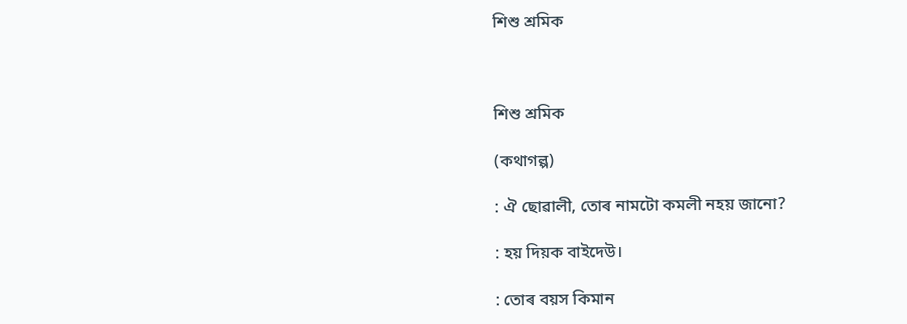শিশু শ্ৰমিক



শিশু শ্ৰমিক

(কথাগল্প)

: ঐ ছোৱালী, তোৰ নামটো কমলী নহয় জানো?

: হয় দিয়ক বাইদেউ।

: তোৰ বয়স কিমান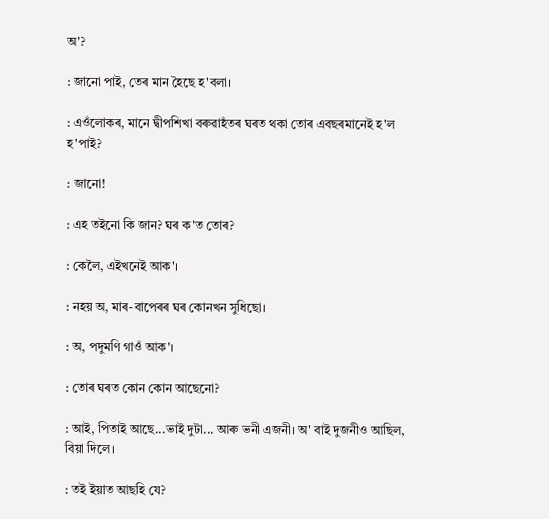অ'?

: জানো পাই, তেৰ মান হৈছে হ'বলা।

: এওঁলোকৰ, মানে দ্বীপশিখা বৰুৱাহঁতৰ ঘৰত থকা তোৰ এবছৰমানেই হ'ল হ'পাই?

: জানো!

: এহ তইনো কি জান? ঘৰ ক'ত তোৰ?

: কেলৈ, এইখনেই আক'।

: নহয় অ, মাৰ-বাপেৰৰ ঘৰ কোনখন সুধিছো।

: অ, পদুমণি গাওঁ আক'।

: তোৰ ঘৰত কোন কোন আছেনো?

: আই, পিতাই আছে...ভাই দুটা... আৰু ভনী এজনী। অ' বাই দুজনীও আছিল, বিয়া দিলে।

: তই ইয়াত আছহি যে?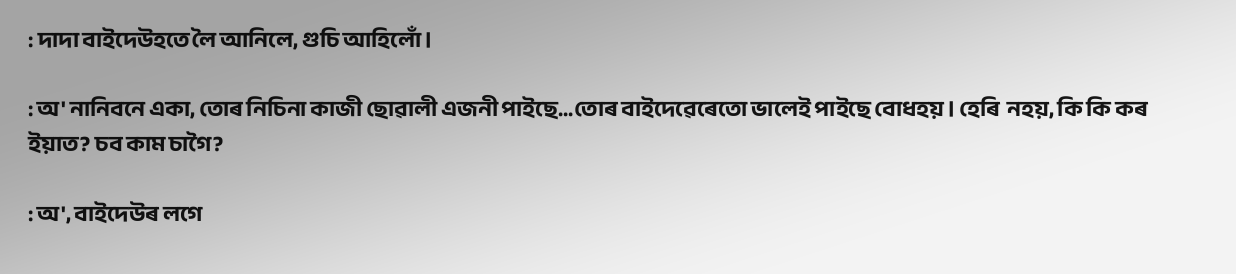: দাদা বাইদেউহতে লৈ আনিলে, গুচি আহিলোঁ।

: অ' নানিবনে একা, তোৰ নিচিনা কাজী ছোৱালী এজনী পাইছে...তোৰ বাইদেৱেৰেতো ভালেই পাইছে বোধহয়। হেৰি  নহয়, কি কি কৰ ইয়াত? চব কাম চাগৈ?

: অ', বাইদেউৰ লগে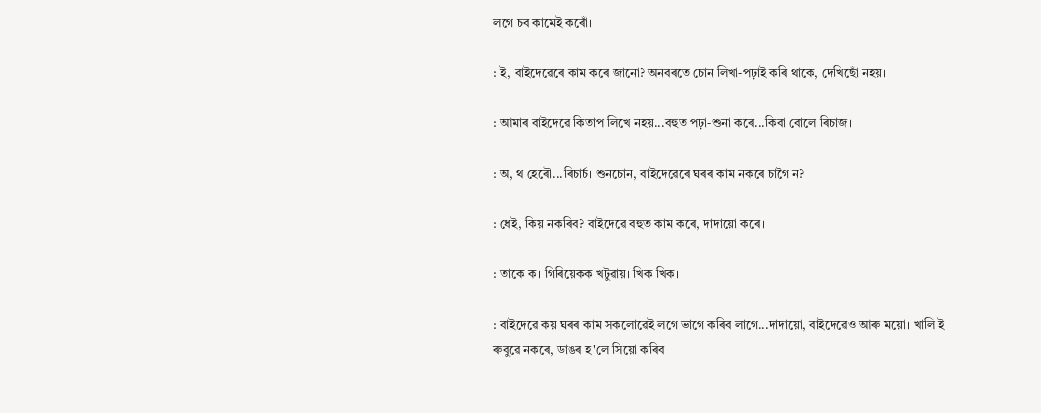লগে চব কামেই কৰোঁ।

: ই, বাইদেৱেৰে কাম কৰে জানো? অনবৰতে চোন লিখা-পঢ়াই কৰি থাকে, দেখিছোঁ নহয়।

: আমাৰ বাইদেৱে কিতাপ লিখে নহয়...বহুত পঢ়া-শুনা কৰে...কিবা বোলে ৰিচাজ।

: অ, থ হেৰৌ...ৰিচাৰ্চ। শুনচোন, বাইদেৱেৰে ঘৰৰ কাম নকৰে চাগৈ ন?

: ধেই, কিয় নকৰিব? বাইদেৱে বহুত কাম কৰে, দাদায়ো কৰে।

: তাকে ক। গিৰিয়েকক খটুৱায়। খিক খিক।

: বাইদেৱে কয় ঘৰৰ কাম সকলোৱেই লগে ভাগে কৰিব লাগে...দাদায়ো, বাইদেৱেও আৰু ময়ো। খালি ই ৰুবুৱে নকৰে, ডাঙৰ হ'লে সিয়ো কৰিব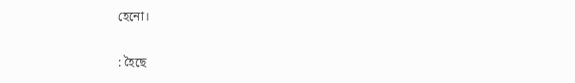হেনো।

: হৈছে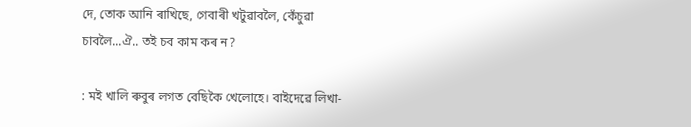দে, তোক আনি ৰাখিছে, গেবাৰী খটুৱাবলৈ, কেঁচুৱা চাবলৈ...ঐ.. তই চব কাম কৰ ন?

: মই খালি ৰুবুৰ লগত বেছিকৈ খেলোহে। বাইদেৱে লিখা-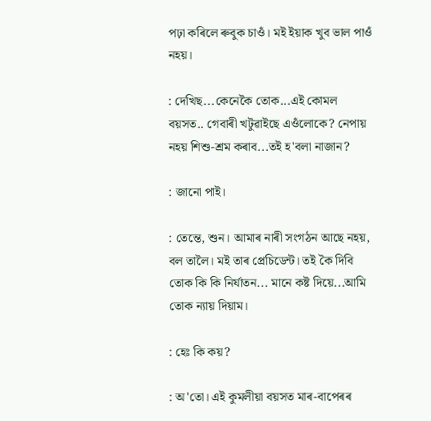পঢ়া কৰিলে ৰুবুক চাওঁ। মই ইয়াক খুব ভাল পাওঁ নহয়।

: দেখিছ...কেনেকৈ তোক...এই কোমল বয়সত.. গেবাৰী খটুৱাইছে এওঁলোকে? নেপায় নহয় শিশু-শ্ৰম কৰাব...তই হ'বলা নাজান?

: জানো পাই।

: তেন্তে, শুন। আমাৰ নাৰী সংগঠন আছে নহয়, বল তালৈ। মই তাৰ প্ৰেচিডেন্ট। তই কৈ দিবি তোক কি কি নিৰ্যাতন... মানে কষ্ট দিয়ে...আমি তোক ন্যায় দিয়াম।

: হেঃ কি কয়?

: অ'তো। এই কুমলীয়া বয়সত মাৰ-বাপেৰৰ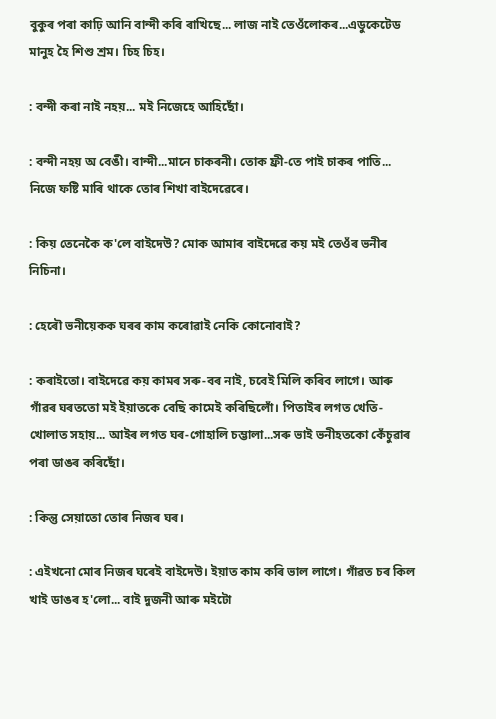বুকুৰ পৰা কাঢ়ি আনি বান্দী কৰি ৰাখিছে... লাজ নাই তেওঁলোকৰ...এডুকেটেড মানুহ হৈ শিশু শ্ৰম। চিহ চিহ।

: বন্দী কৰা নাই নহয়... মই নিজেহে আহিছোঁ।

: বন্দী নহয় অ বেঙী। বান্দী...মানে চাকৰনী। তোক ফ্ৰী-তে পাই চাকৰ পাতি... নিজে ফষ্টি মাৰি থাকে তোৰ শিখা বাইদেৱেৰে।

: কিয় তেনেকৈ ক'লে বাইদেউ? মোক আমাৰ বাইদেৱে কয় মই তেওঁৰ ভনীৰ নিচিনা।

: হেৰৌ ভনীয়েকক ঘৰৰ কাম কৰোৱাই নেকি কোনোবাই?

: কৰাইতো। বাইদেৱে কয় কামৰ সৰু-বৰ নাই, চবেই মিলি কৰিব লাগে। আৰু গাঁৱৰ ঘৰততো মই ইয়াতকে বেছি কামেই কৰিছিলোঁ। পিতাইৰ লগত খেতি-খোলাত সহায়... আইৰ লগত ঘৰ-গোহালি চম্ভালা...সৰু ভাই ভনীহতকো কেঁচুৱাৰ পৰা ডাঙৰ কৰিছোঁ।

: কিন্তু সেয়াতো তোৰ নিজৰ ঘৰ।

: এইখনো মোৰ নিজৰ ঘৰেই বাইদেউ। ইয়াত কাম কৰি ভাল লাগে। গাঁৱত চৰ কিল খাই ডাঙৰ হ'লো... বাই দুজনী আৰু মইটো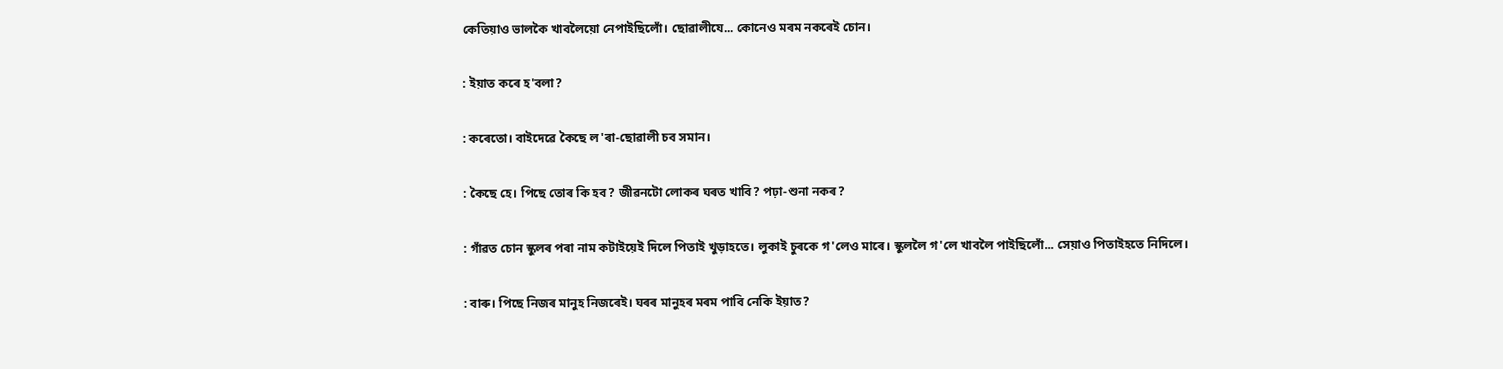কেতিয়াও ভালকৈ খাবলৈয়ো নেপাইছিলোঁ। ছোৱালীযে... কোনেও মৰম নকৰেই চোন।

: ইয়াত কৰে হ'বলা?

: কৰেতো। বাইদেৱে কৈছে ল'ৰা-ছোৱালী চব সমান।

: কৈছে হে। পিছে তোৰ কি হব? জীৱনটো লোকৰ ঘৰত খাবি? পঢ়া-শুনা নকৰ?

: গাঁৱত চোন স্কুলৰ পৰা নাম কটাইয়েই দিলে পিতাই খুড়াহতে। লুকাই চুৰকে গ'লেও মাৰে। স্কুললৈ গ'লে খাবলৈ পাইছিলোঁ... সেয়াও পিতাইহতে নিদিলে।

: বাৰু। পিছে নিজৰ মানুহ নিজৰেই। ঘৰৰ মানুহৰ মৰম পাবি নেকি ইয়াত?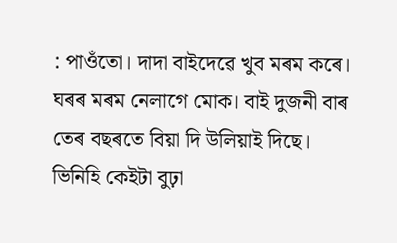: পাওঁতো। দাদা বাইদেৱে খুব মৰম কৰে। ঘৰৰ মৰম নেলাগে মোক। বাই দুজনী বাৰ তেৰ বছৰতে বিয়া দি উলিয়াই দিছে। ভিনিহি কেইটা বুঢ়া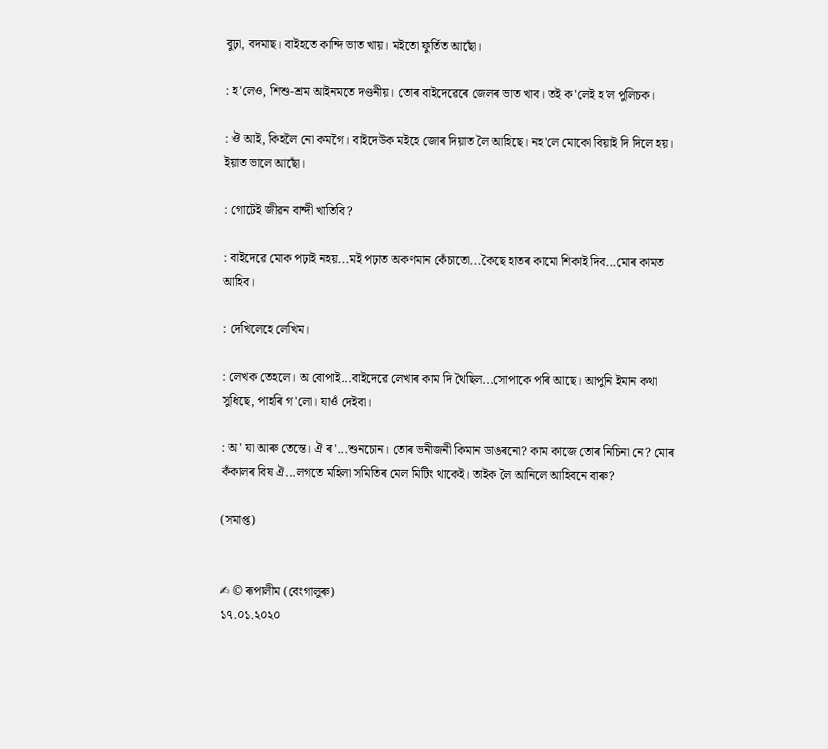বুঢ়া, বদমাছ। বাইহতে কান্দি ভাত খায়। মইতো ফুৰ্তিত আছোঁ।

: হ'লেও, শিশু-শ্ৰম আইনমতে দণ্ডনীয়। তোৰ বাইদেৱেৰে জেলৰ ভাত খাব। তই ক'লেই হ'ল পুলিচক।

: ঔ আই, কিহলৈ নো কমগৈ। বাইদেউক মইহে জোৰ দিয়াত লৈ আহিছে। নহ'লে মোকো বিয়াই দি দিলে হয়। ইয়াত ভালে আছোঁ।

: গোটেই জীৱন বান্দী খাতিবি?

: বাইদেৱে মোক পঢ়াই নহয়...মই পঢ়াত অকণমান কেঁচাতো...কৈছে হাতৰ কামো শিকাই দিব...মোৰ কামত আহিব।

: দেখিলেহে লেখিম।

: লেখক তেহলে। অ বোপাই...বাইদেৱে লেখাৰ কাম দি থৈছিল...সোপাকে পৰি আছে। আপুনি ইমান কথা সুধিছে, পাহৰি গ'লো। যাওঁ দেইবা।

: অ' যা আৰু তেন্তে। ঐ ৰ'...শুনচোন। তোৰ ভনীজনী কিমান ডাঙৰনো? কাম কাজে তোৰ নিচিনা নে? মোৰ কঁকালৰ বিষ ঐ...লগতে মহিলা সমিতিৰ মেল মিটিং থাকেই। তাইক লৈ আনিলে আহিবনে বাৰু?

(সমাপ্ত)


✍ © ৰূপালীম (বেংগালুৰু)
১৭.০১.২০২০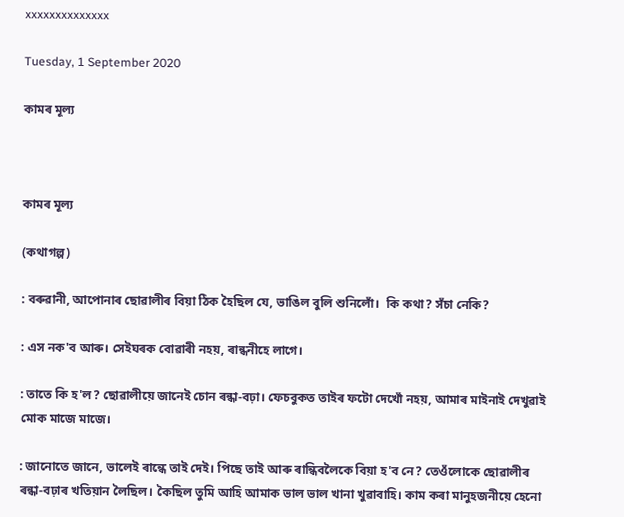xxxxxxxxxxxxxx

Tuesday, 1 September 2020

কামৰ মূল্য



কামৰ মূল্য

(কথাগল্প)

: বৰুৱানী, আপোনাৰ ছোৱালীৰ বিয়া ঠিক হৈছিল যে, ভাঙিল বুলি শুনিলোঁ।  কি কথা? সঁচা নেকি?

: এস নক'ব আৰু। সেইঘৰক বোৱাৰী নহয়, ৰান্ধনীহে লাগে।

: তাতে কি হ'ল? ছোৱালীয়ে জানেই চোন ৰন্ধা-বঢ়া। ফেচবুকত তাইৰ ফটো দেখোঁ নহয়, আমাৰ মাইনাই দেখুৱাই মোক মাজে মাজে।

: জানোতে জানে, ভালেই ৰান্ধে তাই দেই। পিছে তাই আৰু ৰান্ধিবলৈকে বিয়া হ'ব নে? তেওঁলোকে ছোৱালীৰ ৰন্ধা-বঢ়াৰ খতিয়ান লৈছিল। কৈছিল তুমি আহি আমাক ভাল ভাল খানা খুৱাবাহি। কাম কৰা মানুহজনীয়ে হেনো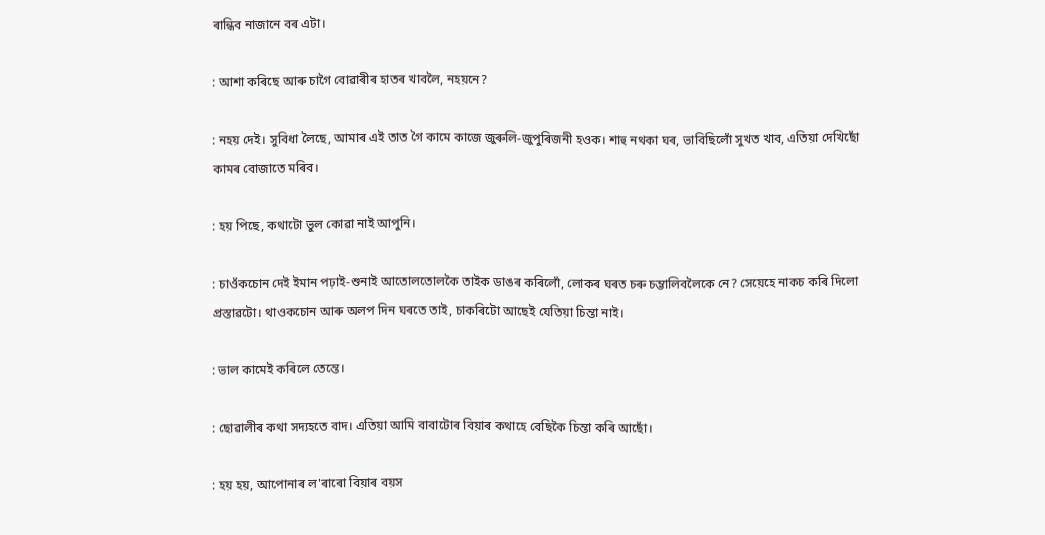ৰান্ধিব নাজানে বৰ এটা।

: আশা কৰিছে আৰু চাগৈ বোৱাৰীৰ হাতৰ খাবলৈ, নহয়নে?

: নহয় দেই। সুবিধা লৈছে, আমাৰ এই তাত গৈ কামে কাজে জুৰুলি-জুপুৰিজনী হওক। শাহু নথকা ঘৰ, ভাবিছিলোঁ সুখত খাব, এতিয়া দেখিছোঁ কামৰ বোজাতে মৰিব।

: হয় পিছে, কথাটো ভুল কোৱা নাই আপুনি।

: চাওঁকচোন দেই ইমান পঢ়াই-শুনাই আতোলতোলকৈ তাইক ডাঙৰ কৰিলোঁ, লোকৰ ঘৰত চৰু চম্ভালিবলৈকে নে? সেয়েহে নাকচ কৰি দিলো প্ৰস্তাৱটো। থাওকচোন আৰু অলপ দিন ঘৰতে তাই, চাকৰিটো আছেই যেতিয়া চিন্তা নাই।

: ভাল কামেই কৰিলে তেন্তে।

: ছোৱালীৰ কথা সদ্যহতে বাদ। এতিয়া আমি বাবাটোৰ বিয়াৰ কথাহে বেছিকৈ চিন্তা কৰি আছোঁ।

: হয় হয়, আপোনাৰ ল'ৰাৰো বিয়াৰ বয়স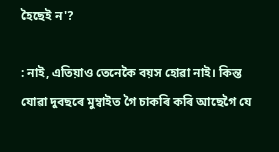হৈছেই ন'?

: নাই, এতিয়াও তেনেকৈ বয়স হোৱা নাই। কিন্ত যোৱা দুবছৰে মুম্বাইত গৈ চাকৰি কৰি আছেগৈ যে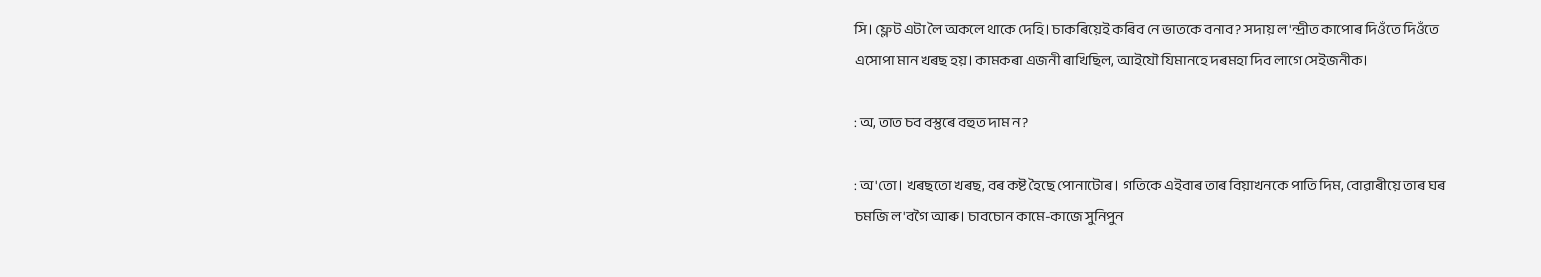সি। ফ্লেট এটা লৈ অকলে থাকে দেহি। চাকৰিয়েই কৰিব নে ভাতকে বনাব? সদায় ল'ন্দ্ৰীত কাপোৰ দিওঁতে দিওঁতে এসোপা মান খৰছ হয়। কামকৰা এজনী ৰাখিছিল, আইযৌ যিমানহে দৰমহা দিব লাগে সেইজনীক।

: অ, তাত চব বস্তুৰে বহুত দাম ন?

: অ'তো। খৰছতো খৰছ, বৰ কষ্ট হৈছে পোনাটোৰ। গতিকে এইবাৰ তাৰ বিয়াখনকে পাতি দিম, বোৱাৰীয়ে তাৰ ঘৰ চমজি ল'বগৈ আৰু। চাবচোন কামে-কাজে সুনিপুন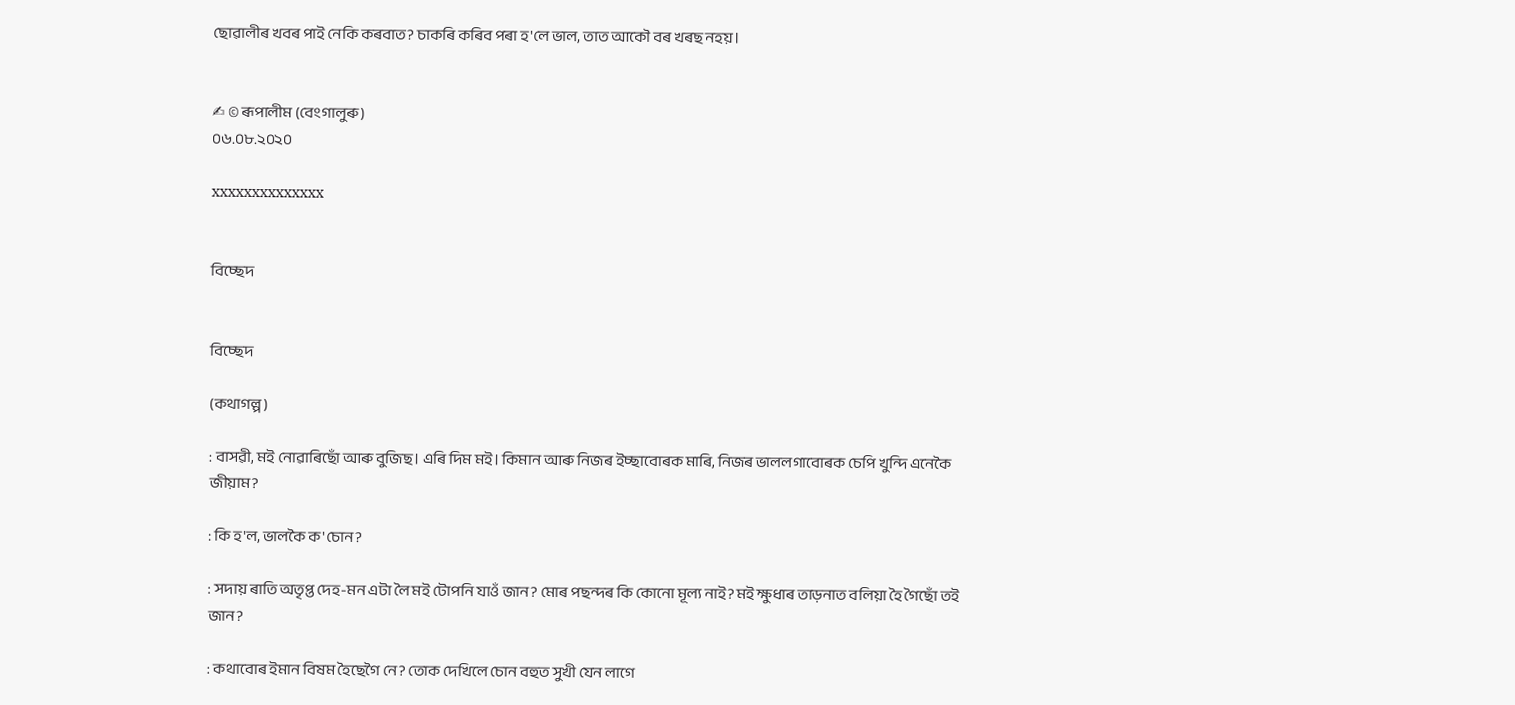ছোৱালীৰ খবৰ পাই নেকি কৰবাত? চাকৰি কৰিব পৰা হ'লে ভাল, তাত আকৌ বৰ খৰছ নহয়।


✍ © ৰূপালীম (বেংগালুৰু)
০৬.০৮.২০২০

xxxxxxxxxxxxxx


বিচ্ছেদ


বিচ্ছেদ

(কথাগল্প)

: বাসৱী, মই নোৱাৰিছোঁ আৰু বুজিছ। এৰি দিম মই। কিমান আৰু নিজৰ ইচ্ছাবোৰক মাৰি, নিজৰ ভাললগাবোৰক চেপি খুন্দি এনেকৈ জীয়াম?

: কি হ'ল, ভালকৈ ক'চোন?

: সদায় ৰাতি অতৃপ্ত দেহ-মন এটা লৈ মই টোপনি যাওঁ জান? মোৰ পছন্দৰ কি কোনো মূল্য নাই? মই ক্ষুধাৰ তাড়নাত বলিয়া হৈ গৈছোঁ তই জান?

: কথাবোৰ ইমান বিষম হৈছেগৈ নে? তোক দেখিলে চোন বহুত সুখী যেন লাগে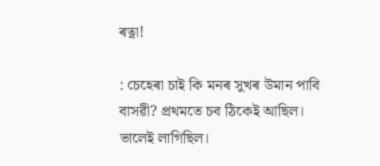ৰত্না!

: চেহেৰা চাই কি মনৰ সুখৰ উমান পাবি বাসৱী? প্ৰথমতে চব ঠিকেই আছিল। ভালেই লাগিছিল।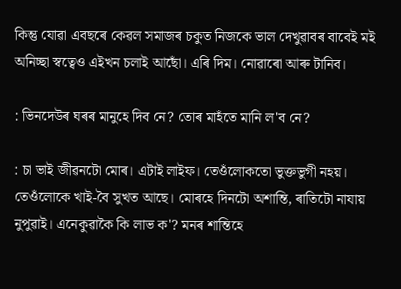কিন্তু যোৱা এবছৰে কেৱল সমাজৰ চকুত নিজকে ভাল দেখুৱাবৰ বাবেই মই অনিচ্ছা স্বত্বেও এইখন চলাই আছোঁ। এৰি দিম। নোৱাৰো আৰু টানিব।

: ভিনদেউৰ ঘৰৰ মানুহে দিব নে? তোৰ মাহঁতে মানি ল'ব নে?

: চা ভাই জীৱনটো মোৰ। এটাই লাইফ। তেওঁলোকতো ভুক্তভুগী নহয়। তেওঁলোকে খাই-বৈ সুখত আছে। মোৰহে দিনটো অশান্তি, ৰাতিটো নাযায় নুপুৱাই। এনেকুৱাকৈ কি লাভ ক'? মনৰ শান্তিহে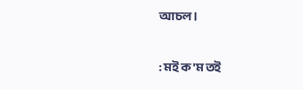আচল।

: মই ক'ম তই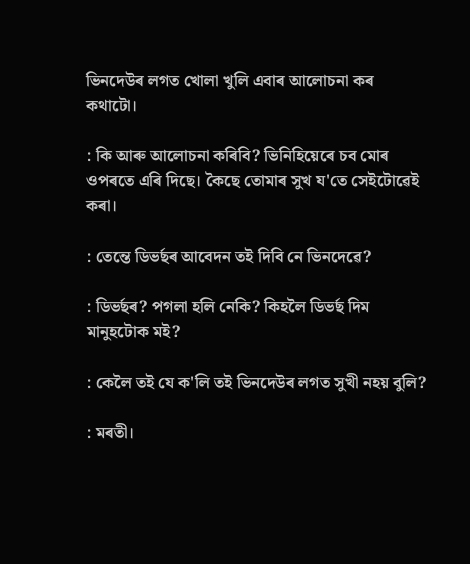ভিনদেউৰ লগত খোলা খুলি এবাৰ আলোচনা কৰ কথাটো।

: কি আৰু আলোচনা কৰিবি? ভিনিহিয়েৰে চব মোৰ ওপৰতে এৰি দিছে। কৈছে তোমাৰ সুখ য'তে সেইটোৱেই কৰা।

: তেন্তে ডিভৰ্ছৰ আবেদন তই দিবি নে ভিনদেৱে?

: ডিভৰ্ছৰ? পগলা হলি নেকি? কিহলৈ ডিভৰ্ছ দিম মানুহটোক মই?

: কেলৈ তই যে ক'লি তই ভিনদেউৰ লগত সুখী নহয় বুলি?

: মৰতী।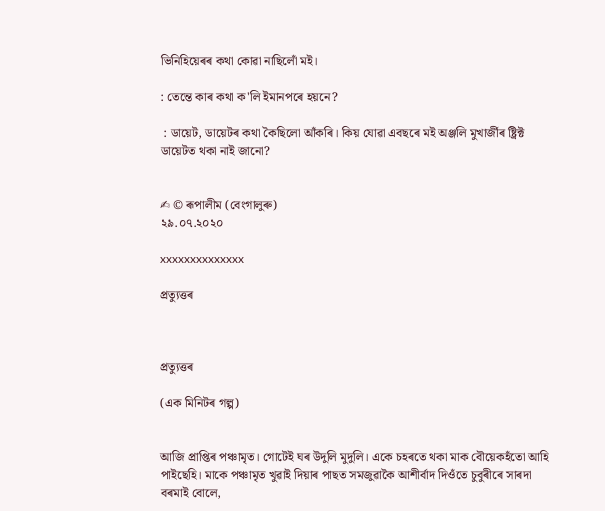ভিনিহিয়েৰৰ কথা কোৱা নাছিলোঁ মই।

: তেন্তে কাৰ কথা ক'লি ইমানপৰে হয়নে?

 : ডায়েট, ডায়েটৰ কথা কৈছিলো আঁকৰি। কিয় যোৱা এবছৰে মই অঞ্জলি মুখাৰ্জীৰ ষ্ট্ৰিক্ট ডায়েটত থকা নাই জানো?


✍ © ৰূপালীম (বেংগালুৰু)
২৯.০৭.২০২০

xxxxxxxxxxxxxx

প্ৰত্যুত্তৰ



প্ৰত্যুত্তৰ

(এক মিনিটৰ গল্প)


আজি প্ৰাপ্তিৰ পঞ্চামৃত। গোটেই ঘৰ উদুলি মুদুলি। একে চহৰতে থকা মাক বৌয়েকহঁতো আহি পাইছেহি। মাকে পঞ্চামৃত খুৱাই দিয়াৰ পাছত সমজুৱাকৈ আশীৰ্বাদ দিওঁতে চুবুৰীৰে সাৰদা বৰমাই বোলে,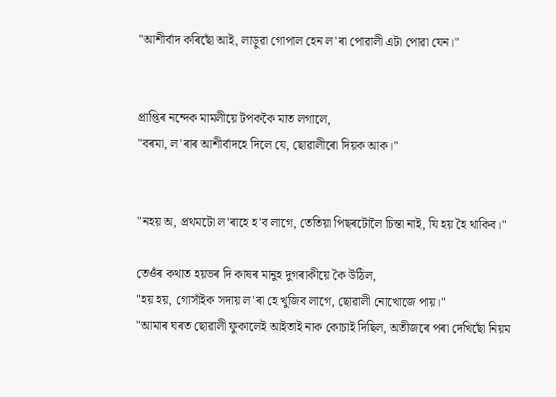"আশীৰ্বাদ কৰিছোঁ আই, লাড়ুৱা গোপাল হেন ল'ৰা পোৱালী এটা পোৱা যেন।"


প্ৰাপ্তিৰ নন্দেক মামলীয়ে টপককৈ মাত লগালে,
"বৰমা, ল'ৰাৰ আশীৰ্বাদহে দিলে যে, ছোৱালীৰো দিয়ক আক।"


"নহয় অ, প্ৰথমটো ল'ৰাহে হ'ব লাগে, তেতিয়া পিছৰটোলৈ চিন্তা নাই, যি হয় হৈ থাকিব।"

তেওঁৰ কথাত হয়ভৰ দি কাষৰ মানুহ দুগৰাকীয়ে কৈ উঠিল,
"হয় হয়, গোসাঁইক সদায় ল'ৰা হে খুজিব লাগে, ছোৱালী নোখোজে পায়।"
"আমাৰ ঘৰত ছোৱালী ফুকালেই আইতাই নাক কোচাই দিছিল, অতীজৰে পৰা দেখিছোঁ নিয়ম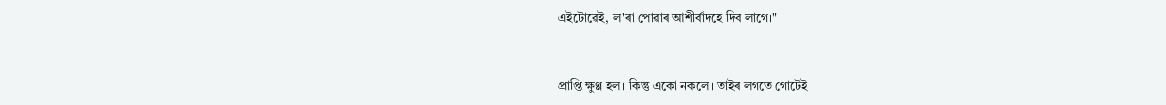এইটোৱেই, ল'ৰা পোৱাৰ আশীৰ্বাদহে দিব লাগে।"


প্ৰাপ্তি ক্ষুণ্ণ হল। কিন্তু একো নকলে। তাইৰ লগতে গোটেই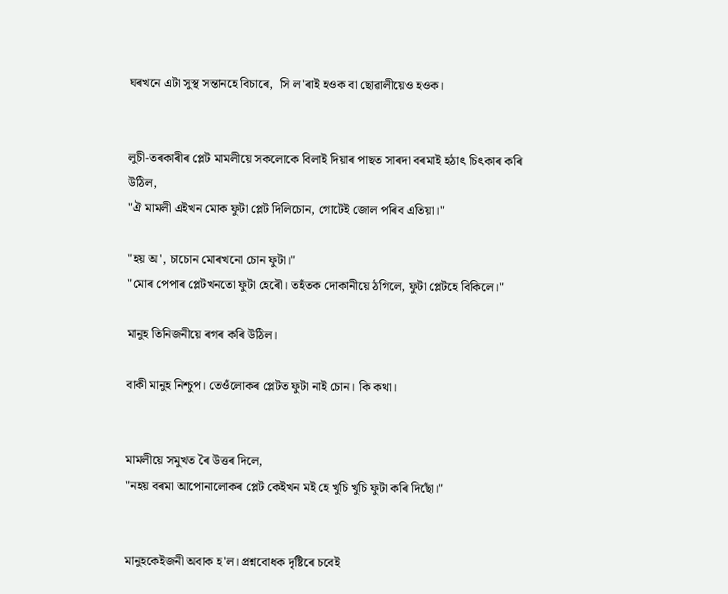ঘৰখনে এটা সুস্থ সন্তানহে বিচাৰে,  সি ল'ৰাই হওক বা ছোৱালীয়েও হওক।


লুচী-তৰকাৰীৰ প্লেট মামলীয়ে সকলোকে বিলাই দিয়াৰ পাছত সাৰদা বৰমাই হঠাৎ চিৎকাৰ কৰি উঠিল,
"ঐ মামলী এইখন মোক ফুটা প্লেট দিলিচোন, গোটেই জোল পৰিব এতিয়া।"

"হয় অ', চাচোন মোৰখনো চোন ফুটা।"
"মোৰ পেপাৰ প্লেটখনতো ফুটা হেৰৌ। তহঁতক দোকানীয়ে ঠগিলে, ফুটা প্লেটহে বিকিলে।"

মানুহ তিনিজনীয়ে ৰগৰ কৰি উঠিল।

বাকী মানুহ নিশ্চুপ। তেওঁলোকৰ প্লেটত ফুটা নাই চোন। কি কথা।


মামলীয়ে সমুখত ৰৈ উত্তৰ দিলে,
"নহয় বৰমা আপোনালোকৰ প্লেট কেইখন মই হে খুচি খুচি ফুটা কৰি দিছোঁ।"


মানুহকেইজনী অবাক হ'ল। প্ৰশ্নবোধক দৃষ্টিৰে চবেই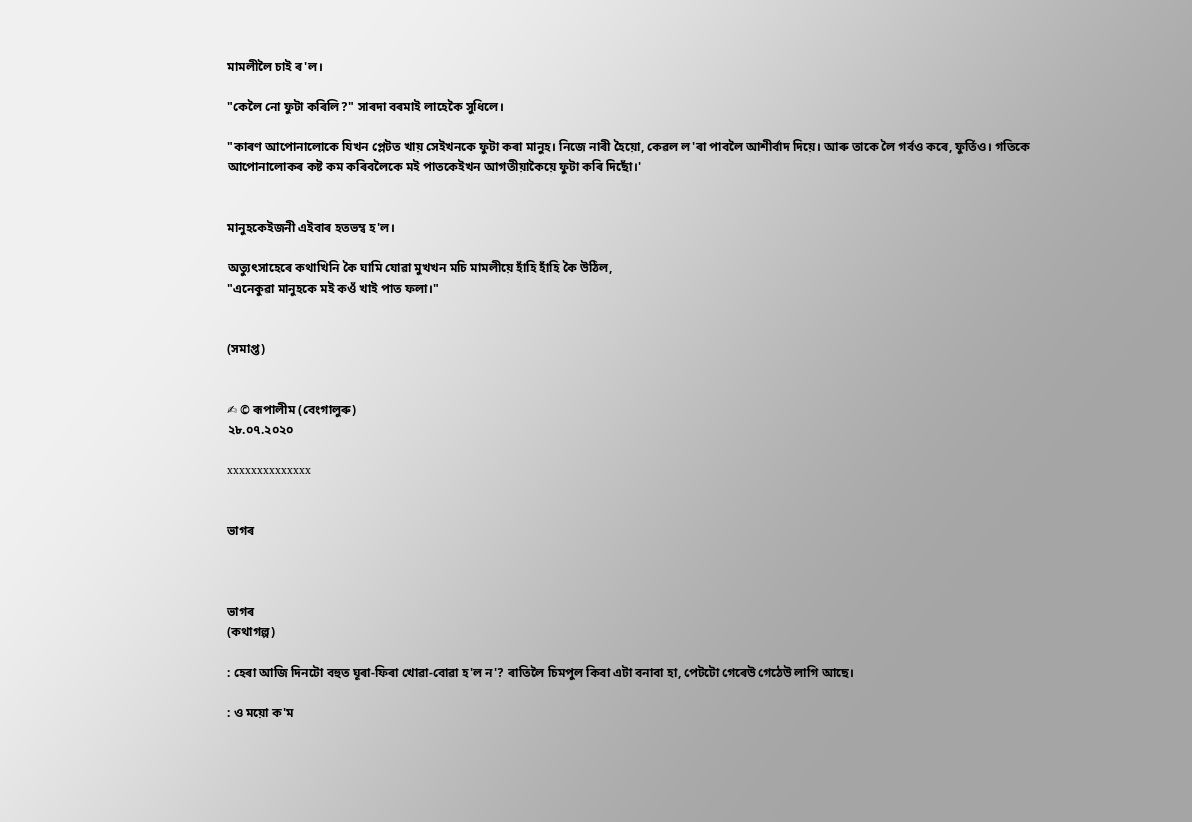মামলীলৈ চাই ৰ'ল।

"কেলৈ নো ফুটা কৰিলি?" সাৰদা বৰমাই লাহেকৈ সুধিলে।

"কাৰণ আপোনালোকে যিখন প্লেটত খায় সেইখনকে ফুটা কৰা মানুহ। নিজে নাৰী হৈয়ো, কেৱল ল'ৰা পাবলৈ আশীৰ্বাদ দিয়ে। আৰু তাকে লৈ গৰ্বও কৰে, ফুৰ্তিও। গতিকে আপোনালোকৰ কষ্ট কম কৰিবলৈকে মই পাতকেইখন আগতীয়াকৈয়ে ফুটা কৰি দিছোঁ।'


মানুহকেইজনী এইবাৰ হতভম্ব হ'ল।

অত্যুৎসাহেৰে কথাখিনি কৈ ঘামি যোৱা মুখখন মচি মামলীয়ে হাঁহি হাঁহি কৈ উঠিল,
"এনেকুৱা মানুহকে মই কওঁ খাই পাত ফলা।"


(সমাপ্ত)


✍ © ৰূপালীম (বেংগালুৰু)
২৮.০৭.২০২০

xxxxxxxxxxxxxx


ভাগৰ



ভাগৰ
(কথাগল্প)

: হেৰা আজি দিনটো বহুত ঘূৰা-ফিৰা খোৱা-বোৱা হ'ল ন'? ৰাতিলৈ চিমপুল কিবা এটা বনাবা হা, পেটটো গেৰেউ গেঠেউ লাগি আছে।

: ও ময়ো ক'ম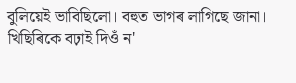বুলিয়েই ভাবিছিলো। বহুত ভাগৰ লাগিছে জানা। খিছিৰিকে বঢ়াই দিওঁ ন'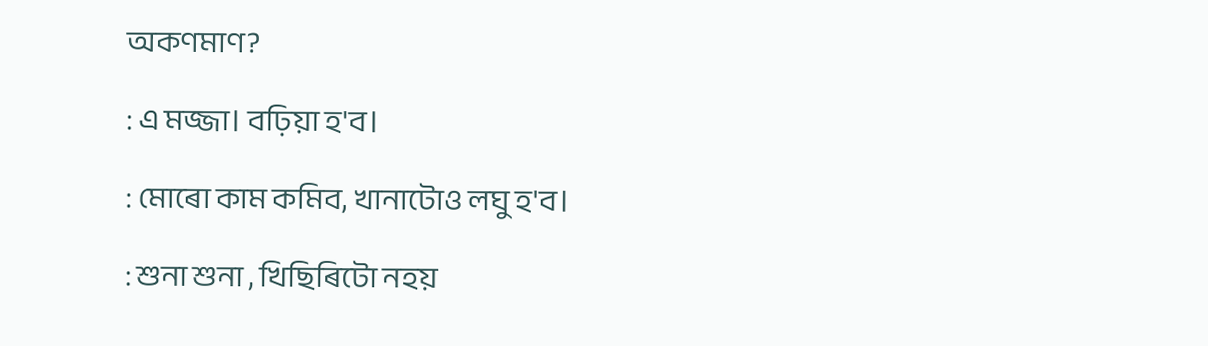অকণমাণ?

: এ মজ্জা। বঢ়িয়া হ'ব।

: মোৰো কাম কমিব, খানাটোও লঘু হ'ব।

: শুনা শুনা , খিছিৰিটো নহয়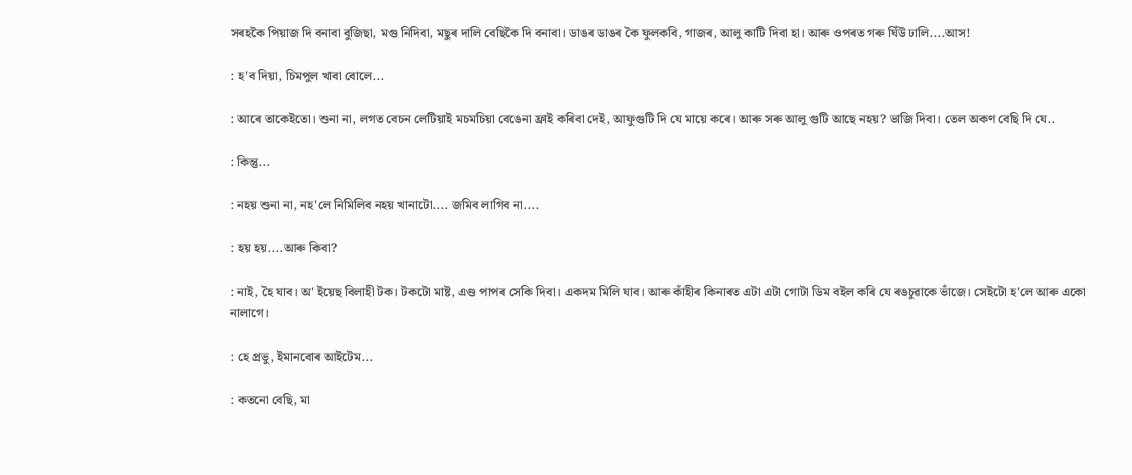সৰহকৈ পিয়াজ দি বনাবা বুজিছা, মগু নিদিবা, মছুৰ দালি বেছিকৈ দি বনাবা। ডাঙৰ ডাঙৰ কৈ ফুলকবি, গাজৰ, আলু কাটি দিবা হা। আৰু ওপৰত গৰু ঘিঁউ ঢালি....আস!

: হ'ব দিয়া, চিমপুল খাবা বোলে...

: আৰে তাকেইতো। শুনা না, লগত বেচন লেটিয়াই মচমচিয়া বেঙেনা ফ্ৰাই কৰিবা দেই, আফুগুটি দি যে মায়ে কৰে। আৰু সৰু আলু গুটি আছে নহয়? ভাজি দিবা। তেল অকণ বেছি দি যে..

: কিন্তু...

: নহয় শুনা না, নহ'লে নিমিলিব নহয় খানাটো.... জমিব লাগিব না....

: হয় হয়....আৰু কিবা?

: নাই, হৈ যাব। অ' ইয়েছ বিলাহী টক। টকটো মাষ্ট, এণ্ড পাপৰ সেকি দিবা। একদম মিলি যাব। আৰু কাঁহীৰ কিনাৰত এটা এটা গোটা ডিম বইল কৰি যে ৰঙচুৱাকে ভাঁজে। সেইটো হ'লে আৰু একো নালাগে।

: হে প্ৰভু, ইমানবোৰ আইটেম...

: কতনো বেছি, মা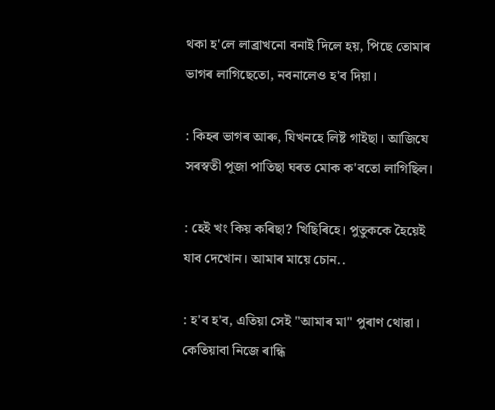থকা হ'লে লাব্রাখনো বনাই দিলে হয়, পিছে তোমাৰ ভাগৰ লাগিছেতো, নবনালেও হ'ব দিয়া।

: কিহৰ ভাগৰ আৰু, যিখনহে লিষ্ট গাইছা। আজিযে সৰস্বতী পূজা পাতিছা ঘৰত মোক ক'বতো লাগিছিল।

: হেই খং কিয় কৰিছা? খিছিৰিহে। পুতুককে হৈয়েই যাব দেখোন। আমাৰ মায়ে চোন..

: হ'ব হ'ব, এতিয়া সেই "আমাৰ মা" পুৰাণ থোৱা। কেতিয়াবা নিজে ৰান্ধি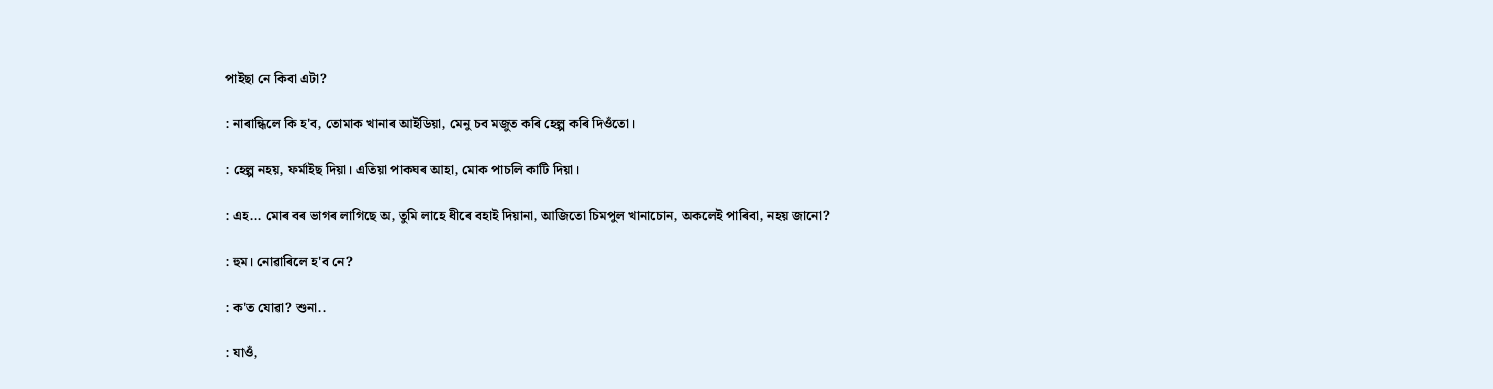পাইছা নে কিবা এটা?

: নাৰান্ধিলে কি হ'ব, তোমাক খানাৰ আইডিয়া, মেনু চব মজুত কৰি হেল্প কৰি দিওঁতো।

: হেল্প নহয়, ফৰ্মাইছ দিয়া। এতিয়া পাকঘৰ আহা, মোক পাচলি কাটি দিয়া।

: এহ... মোৰ বৰ ভাগৰ লাগিছে অ, তুমি লাহে ধীৰে বহাই দিয়ানা, আজিতো চিমপুল খানাচোন, অকলেই পাৰিবা, নহয় জানো?

: হুম। নোৱাৰিলে হ'ব নে?

: ক'ত যোৱা? শুনা..

: যাওঁ,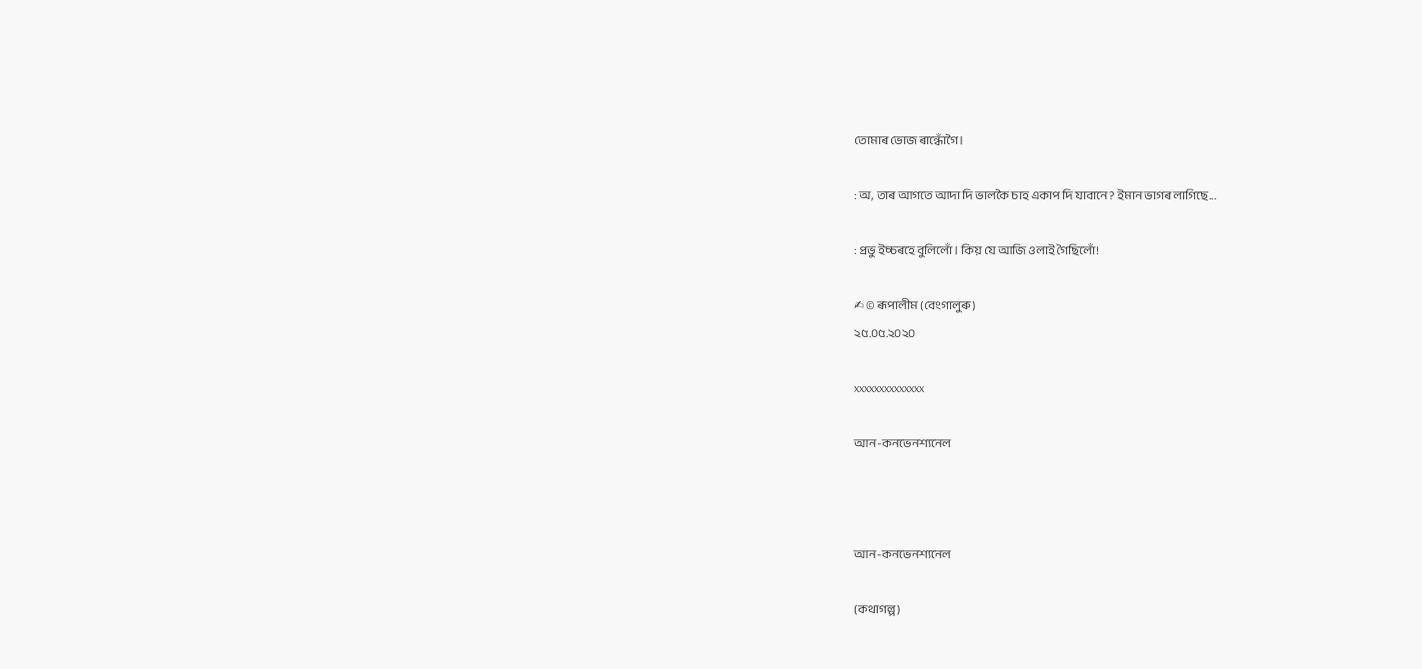তোমাৰ ভোজ ৰান্ধোঁগৈ।

: অ, তাৰ আগতে আদা দি ভালকৈ চাহ একাপ দি যাবানে? ইমান ভাগৰ লাগিছে...

: প্ৰভু ইচ্চৰহে বুলিলোঁ। কিয় যে আজি ওলাই গৈছিলোঁ!

✍ © ৰূপালীম (বেংগালুৰু)
২৫.০৫.২০২০

xxxxxxxxxxxxxx

আন-কনভেনশ্যনেল



আন-কনভেনশ্যনেল

(কথাগল্প)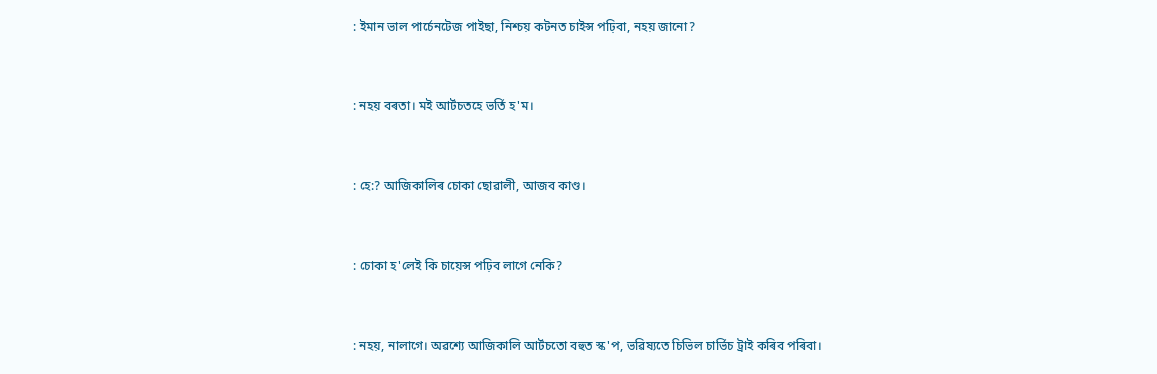: ইমান ভাল পাৰ্চেনটেজ পাইছা, নিশ্চয় কটনত চাইন্স পঢ়িবা, নহয় জানো?


: নহয় বৰতা। মই আৰ্টচতহে ভৰ্তি হ'ম।


: হে:? আজিকালিৰ চোকা ছোৱালী, আজব কাণ্ড।


: চোকা হ'লেই কি চায়েন্স পঢ়িব লাগে নেকি?


: নহয়, নালাগে। অৱশ্যে আজিকালি আৰ্টচতো বহুত স্ক'প, ভৱিষ্যতে চিভিল চাৰ্ভিচ ট্ৰাই কৰিব পৰিবা।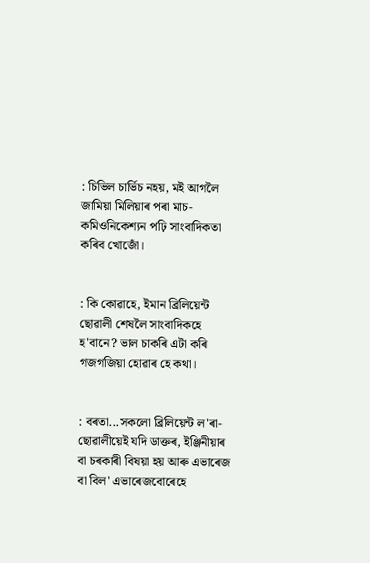: চিভিল চাৰ্ভিচ নহয়, মই আগলৈ জামিয়া মিলিয়াৰ পৰা মাচ-কমিওনিকেশ্যন পঢ়ি সাংবাদিকতা কৰিব খোজোঁ।


: কি কোৱাহে, ইমান ব্ৰিলিয়েন্ট ছোৱালী শেষলৈ সাংবাদিকহে হ'বানে? ভাল চাকৰি এটা কৰি গজগজিয়া হোৱাৰ হে কথা।


: বৰতা...সকলো ব্ৰিলিয়েন্ট ল'ৰা-ছোৱালীয়েই যদি ডাক্তৰ, ইঞ্জিনীয়াৰ বা চৰকাৰী বিষয়া হয় আৰু এভাৰেজ বা বিল' এভাৰেজবোৰেহে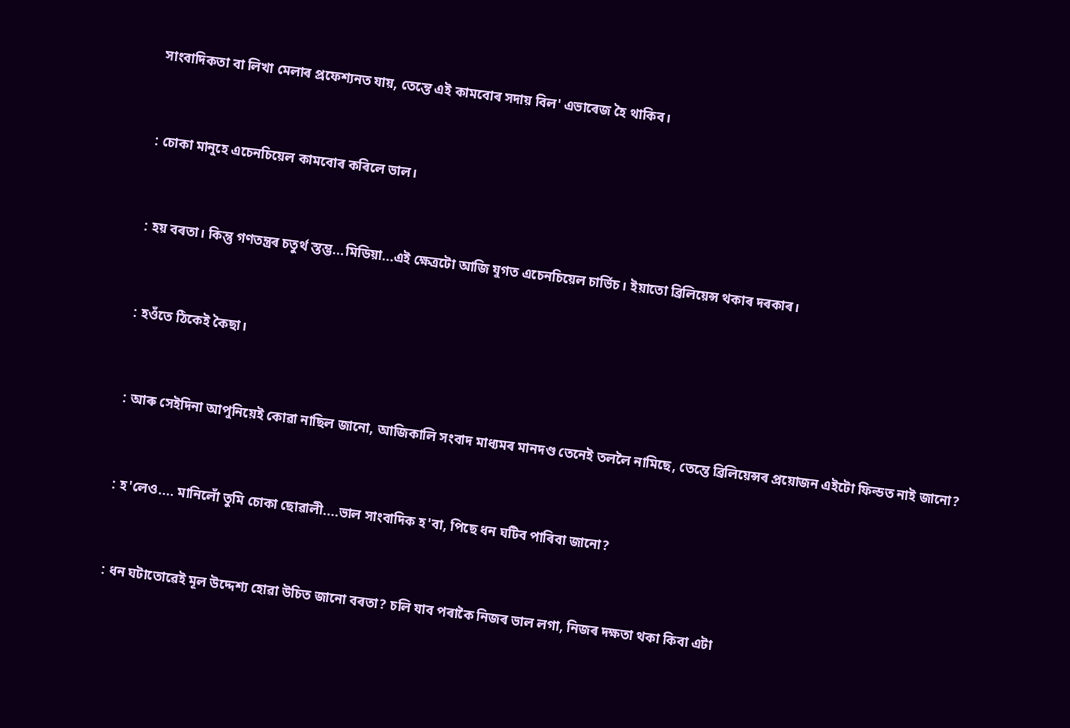সাংবাদিকতা বা লিখা মেলাৰ প্ৰফেশ্যনত যায়, তেন্তে এই কামবোৰ সদায় বিল' এভাৰেজ হৈ থাকিব।


: চোকা মানুহে এচেনচিয়েল কামবোৰ কৰিলে ভাল।


: হয় বৰতা। কিন্তু গণতন্ত্ৰৰ চতুৰ্থ স্তম্ভ...মিডিয়া...এই ক্ষেত্ৰটো আজি যুগত এচেনচিয়েল চাৰ্ভিচ। ইয়াতো ব্ৰিলিয়েন্স থকাৰ দৰকাৰ।


: হওঁতে ঠিকেই কৈছা।


: আৰু সেইদিনা আপুনিয়েই কোৱা নাছিল জানো, আজিকালি সংবাদ মাধ্যমৰ মানদণ্ড তেনেই তললৈ নামিছে, তেন্তে ব্ৰিলিয়েন্সৰ প্ৰয়োজন এইটো ফিল্ডত নাই জানো?


: হ'লেও.... মানিলোঁ তুমি চোকা ছোৱালী....ভাল সাংবাদিক হ'বা, পিছে ধন ঘটিব পাৰিবা জানো?


: ধন ঘটাতোৱেই মূল উদ্দেশ্য হোৱা উচিত জানো বৰতা? চলি যাব পৰাকৈ নিজৰ ভাল লগা, নিজৰ দক্ষতা থকা কিবা এটা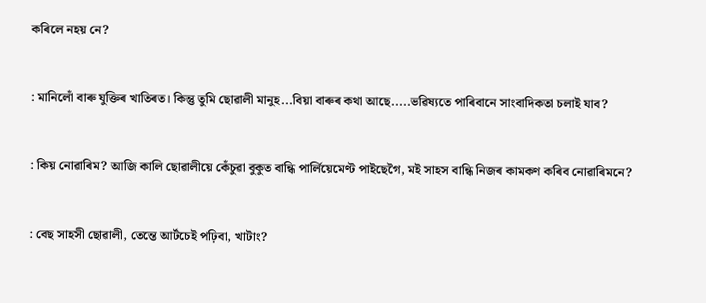কৰিলে নহয় নে?


: মানিলোঁ বাৰু যুক্তিৰ খাতিৰত। কিন্তু তুমি ছোৱালী মানুহ...বিয়া বাৰুৰ কথা আছে.....ভৱিষ্যতে পাৰিবানে সাংবাদিকতা চলাই যাব?


: কিয় নোৱাৰিম? আজি কালি ছোৱালীয়ে কেঁচুৱা বুকুত বান্ধি পাৰ্লিয়েমেণ্ট পাইছেগৈ, মই সাহস বান্ধি নিজৰ কামকণ কৰিব নোৱাৰিমনে?


: বেছ সাহসী ছোৱালী, তেন্তে আৰ্টচেই পঢ়িবা, খাটাং?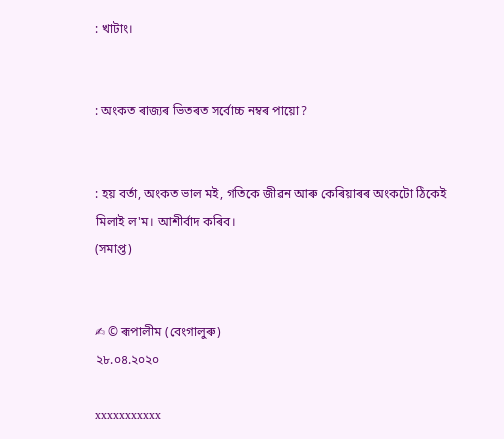: খাটাং।


: অংকত ৰাজ্যৰ ভিতৰত সৰ্বোচ্চ নম্বৰ পায়ো?


: হয় বর্তা, অংকত ভাল মই, গতিকে জীৱন আৰু কেৰিয়াৰৰ অংকটো ঠিকেই মিলাই ল'ম। আশীৰ্বাদ কৰিব।
(সমাপ্ত)


✍ © ৰূপালীম (বেংগালুৰু)
২৮.০৪.২০২০

xxxxxxxxxxx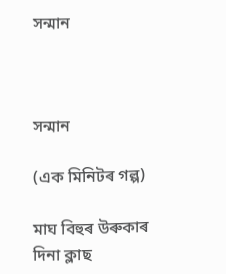সন্মান



সন্মান

(এক মিনিটৰ গল্প)

মাঘ বিহুৰ উৰুকাৰ দিনা ক্লাছ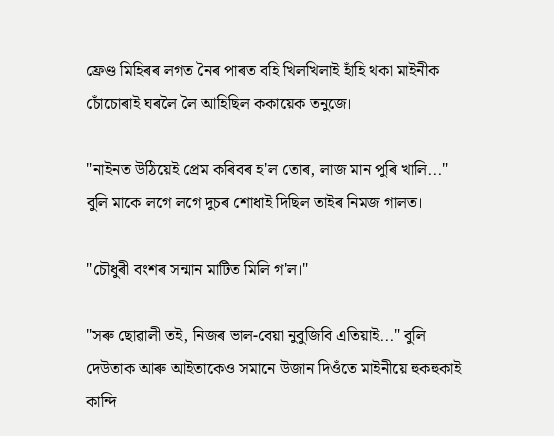ফ্রেণ্ড মিহিৰৰ লগত নৈৰ পাৰত বহি খিলখিলাই হাঁহি থকা মাইনীক চোঁচোৰাই ঘৰলৈ লৈ আহিছিল ককায়েক তনুজে।

"নাইনত উঠিয়েই প্ৰেম কৰিবৰ হ'ল তোৰ, লাজ মান পুৰি খালি..." বুলি মাকে লগে লগে দুচৰ শোধাই দিছিল তাইৰ নিমজ গালত।

"চৌধুৰী বংশৰ সন্মান মাটিত মিলি গ'ল।"

"সৰু ছোৱালী তই, নিজৰ ভাল-বেয়া নুবুজিবি এতিয়াই..." বুলি দেউতাক আৰু আইতাকেও সমানে উজান দিওঁতে মাইনীয়ে হুকহুকাই কান্দি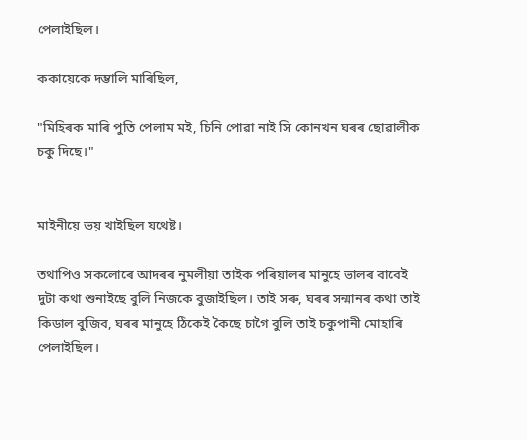পেলাইছিল।

ককায়েকে দম্ভালি মাৰিছিল,

"মিহিৰক মাৰি পুতি পেলাম মই, চিনি পোৱা নাই সি কোনখন ঘৰৰ ছোৱালীক চকু দিছে।"


মাইনীয়ে ভয় খাইছিল যথেষ্ট।

তথাপিও সকলোৰে আদৰৰ নুমলীয়া তাইক পৰিয়ালৰ মানুহে ভালৰ বাবেই দুটা কথা শুনাইছে বুলি নিজকে বুজাইছিল। তাই সৰু, ঘৰৰ সন্মানৰ কথা তাই কিডাল বুজিব, ঘৰৰ মানুহে ঠিকেই কৈছে চাগৈ বুলি তাই চকুপানী মোহাৰি পেলাইছিল।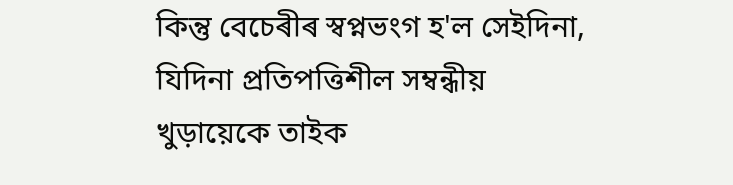কিন্তু বেচেৰীৰ স্বপ্নভংগ হ'ল সেইদিনা, যিদিনা প্ৰতিপত্তিশীল সম্বন্ধীয় খুড়ায়েকে তাইক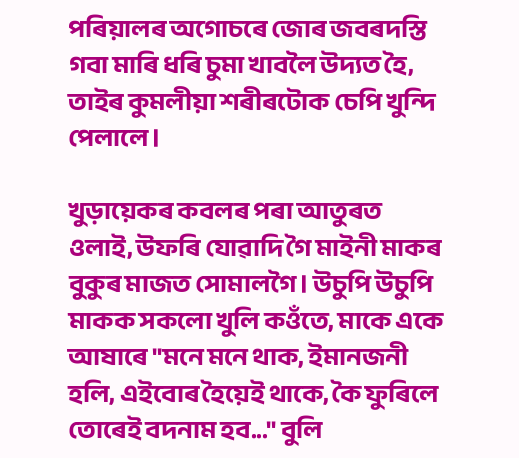পৰিয়ালৰ অগোচৰে জোৰ জবৰদস্তি গবা মাৰি ধৰি চুমা খাবলৈ উদ্যত হৈ, তাইৰ কুমলীয়া শৰীৰটোক চেপি খুন্দি পেলালে।

খুড়ায়েকৰ কবলৰ পৰা আতুৰত ওলাই, উফৰি যোৱাদি গৈ মাইনী মাকৰ বুকুৰ মাজত সোমালগৈ। উচুপি উচুপি মাকক সকলো খুলি কওঁতে, মাকে একে আষাৰে "মনে মনে থাক, ইমানজনী হলি, এইবোৰ হৈয়েই থাকে, কৈ ফুৰিলে তোৰেই বদনাম হব..." বুলি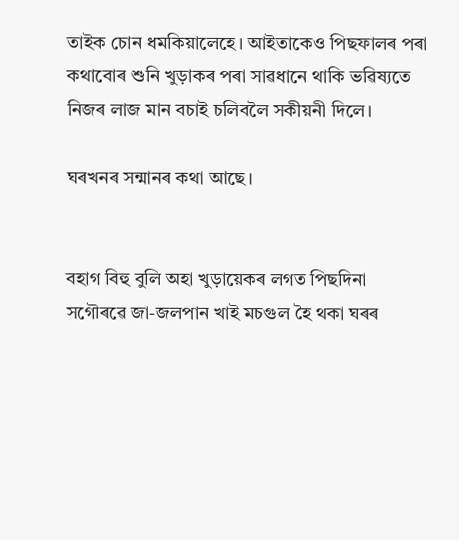তাইক চোন ধমকিয়ালেহে। আইতাকেও পিছফালৰ পৰা কথাবোৰ শুনি খুড়াকৰ পৰা সাৱধানে থাকি ভৱিষ্যতে নিজৰ লাজ মান বচাই চলিবলৈ সকীয়নী দিলে।

ঘৰখনৰ সন্মানৰ কথা আছে।


বহাগ বিহু বুলি অহা খুড়ায়েকৰ লগত পিছদিনা সগৌৰৱে জা-জলপান খাই মচগুল হৈ থকা ঘৰৰ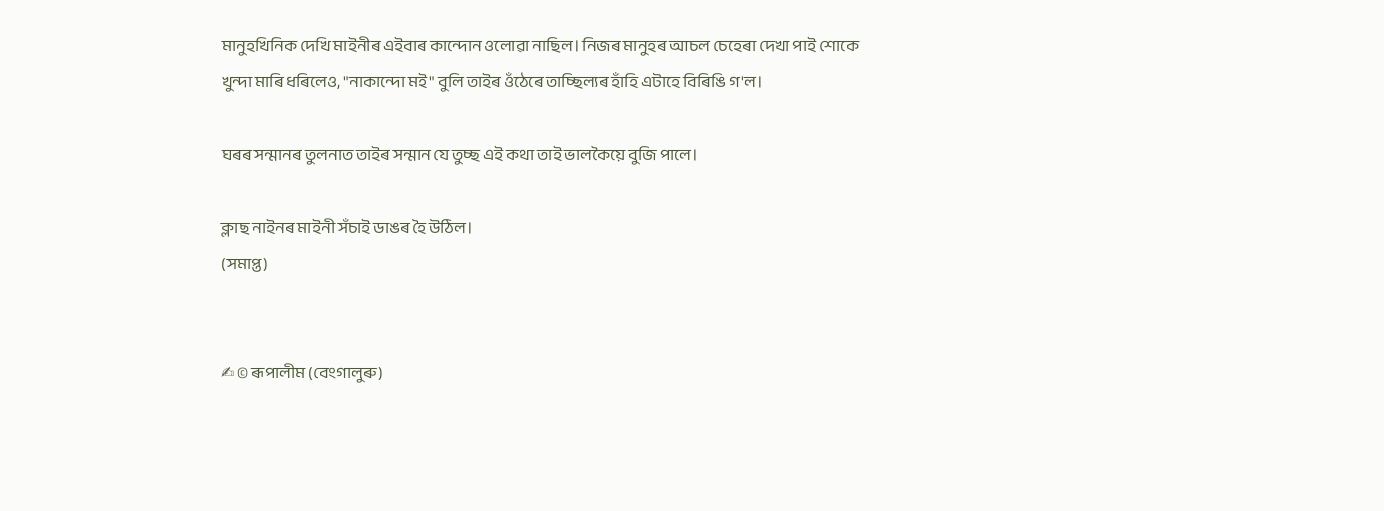মানুহখিনিক দেখি মাইনীৰ এইবাৰ কান্দোন ওলোৱা নাছিল। নিজৰ মানুহৰ আচল চেহেৰা দেখা পাই শোকে খুন্দা মাৰি ধৰিলেও, "নাকান্দো মই" বুলি তাইৰ ওঁঠেৰে তাচ্ছিল্যৰ হাঁহি এটাহে বিৰিঙি গ'ল।

ঘৰৰ সন্মানৰ তুলনাত তাইৰ সন্মান যে তুচ্ছ এই কথা তাই ভালকৈয়ে বুজি পালে।

ক্লাছ নাইনৰ মাইনী সঁচাই ডাঙৰ হৈ উঠিল।
(সমাপ্ত)


✍ © ৰূপালীম (বেংগালুৰু)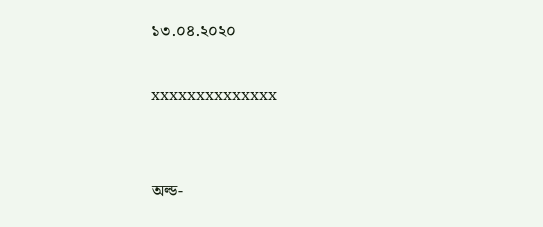১৩.০৪.২০২০

xxxxxxxxxxxxxx


অল্ড-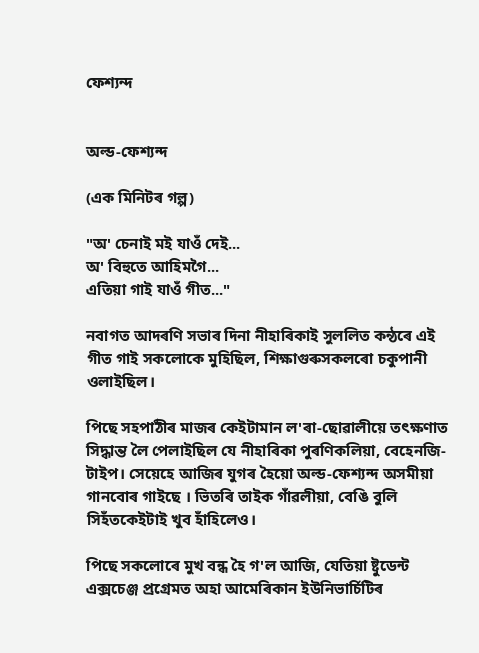ফেশ্যন্দ


অল্ড-ফেশ্যন্দ

(এক মিনিটৰ গল্প)

"অ' চেনাই মই যাওঁ দেই...
অ' বিহুতে আহিমগৈ...
এতিয়া গাই যাওঁ গীত..."

নবাগত আদৰণি সভাৰ দিনা নীহাৰিকাই সুললিত কন্ঠৰে এই গীত গাই সকলোকে মুহিছিল, শিক্ষাগুৰুসকলৰো চকুপানী ওলাইছিল।

পিছে সহপাঠীৰ মাজৰ কেইটামান ল'ৰা-ছোৱালীয়ে তৎক্ষণাত সিদ্ধান্ত লৈ পেলাইছিল যে নীহাৰিকা পুৰণিকলিয়া, বেহেনজি-টাইপ। সেয়েহে আজিৰ যুগৰ হৈয়ো অল্ড-ফেশ্যন্দ অসমীয়া গানবোৰ গাইছে । ভিতৰি তাইক গাঁৱলীয়া, বেঙি বুলি সিহঁতকেইটাই খুব হাঁহিলেও।

পিছে সকলোৰে মুখ বন্ধ হৈ গ'ল আজি, যেতিয়া ষ্টুডেন্ট এক্সচেঞ্জ প্ৰগ্ৰেমত অহা আমেৰিকান ইউনিভাৰ্চিটিৰ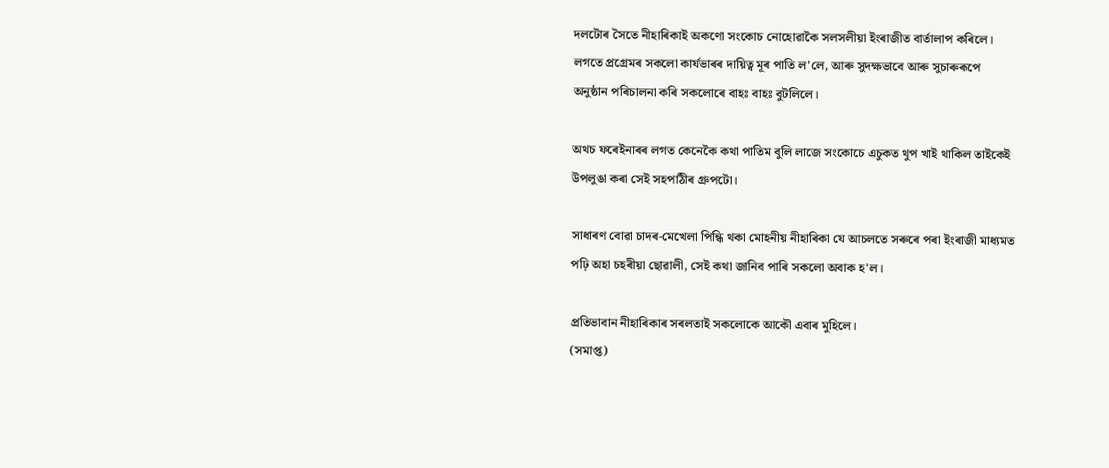দলটোৰ সৈতে নীহাৰিকাই অকণো সংকোচ নোহোৱাকৈ সলসলীয়া ইংৰাজীত বাৰ্তালাপ কৰিলে। লগতে প্ৰগ্ৰেমৰ সকলো কাৰ্যভাৰৰ দায়িত্ব মূৰ পাতি ল'লে, আৰু সুদক্ষভাবে আৰু সুচাৰুৰূপে অনুষ্ঠান পৰিচালনা কৰি সকলোৰে বাহঃ বাহঃ বুটলিলে।

অথচ ফৰেইনাৰৰ লগত কেনেকৈ কথা পাতিম বুলি লাজে সংকোচে এচুকত থুপ খাই থাকিল তাইকেই উপলুঙা কৰা সেই সহপাঠীৰ গ্ৰুপটো।

সাধাৰণ বোৱা চাদৰ-মেখেলা পিন্ধি থকা মোহনীয় নীহাৰিকা যে আচলতে সৰুৰে পৰা ইংৰাজী মাধ্যমত পঢ়ি অহা চহৰীয়া ছোৱালী, সেই কথা জানিব পাৰি সকলো অবাক হ'ল।

প্ৰতিভাবান নীহাৰিকাৰ সৰলতাই সকলোকে আকৌ এবাৰ মুহিলে।
(সমাপ্ত)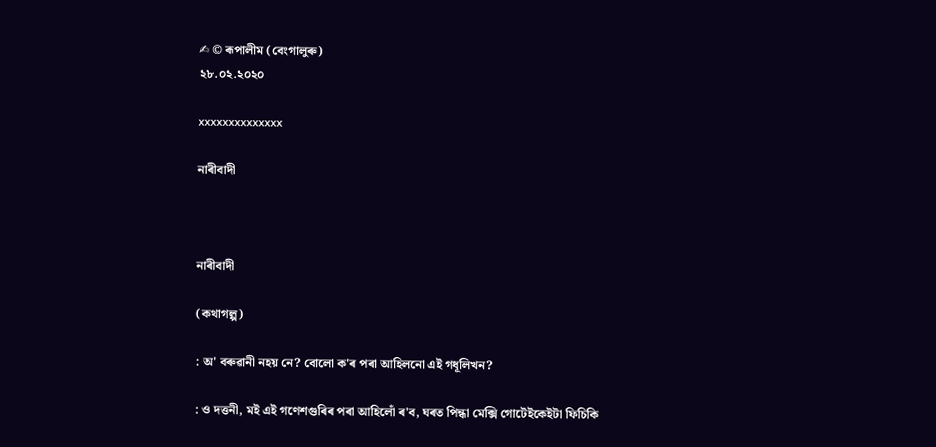✍ © ৰূপালীম (বেংগালুৰু)
২৮.০২.২০২০

xxxxxxxxxxxxxx

নাৰীবাদী



নাৰীবাদী

(কথাগল্প)

: অ' বৰুৱানী নহয় নে? বোলো ক'ৰ পৰা আহিলনো এই গধূলিখন?

: ও দত্তনী, মই এই গণেশগুৰিৰ পৰা আহিলোঁ ৰ'ব, ঘৰত পিন্ধা মেক্সি গোটেইকেইটা ফিচিকি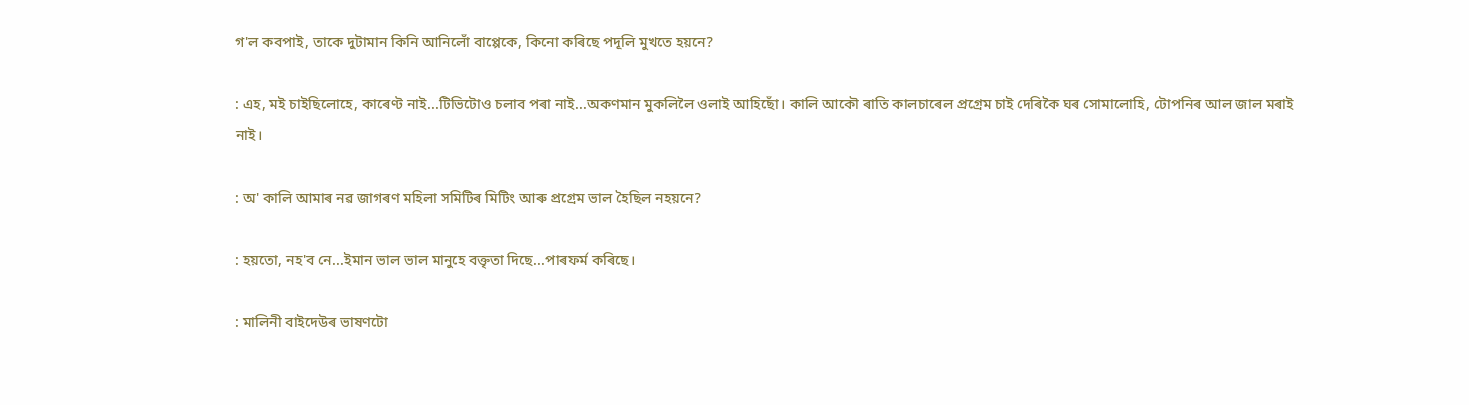গ'ল কবপাই, তাকে দুটামান কিনি আনিলোঁ বাপ্পেকে, কিনো কৰিছে পদূলি মুখতে হয়নে?

: এহ, মই চাইছিলোহে, কাৰেণ্ট নাই...টিভিটোও চলাব পৰা নাই...অকণমান মুকলিলৈ ওলাই আহিছোঁ। কালি আকৌ ৰাতি কালচাৰেল প্ৰগ্ৰেম চাই দেৰিকৈ ঘৰ সোমালোহি, টোপনিৰ আল জাল মৰাই নাই।

: অ' কালি আমাৰ নৱ জাগৰণ মহিলা সমিটিৰ মিটিং আৰু প্ৰগ্ৰেম ভাল হৈছিল নহয়নে?

: হয়তো, নহ'ব নে...ইমান ভাল ভাল মানুহে বক্তৃতা দিছে...পাৰফৰ্ম কৰিছে।

: মালিনী বাইদেউৰ ভাষণটো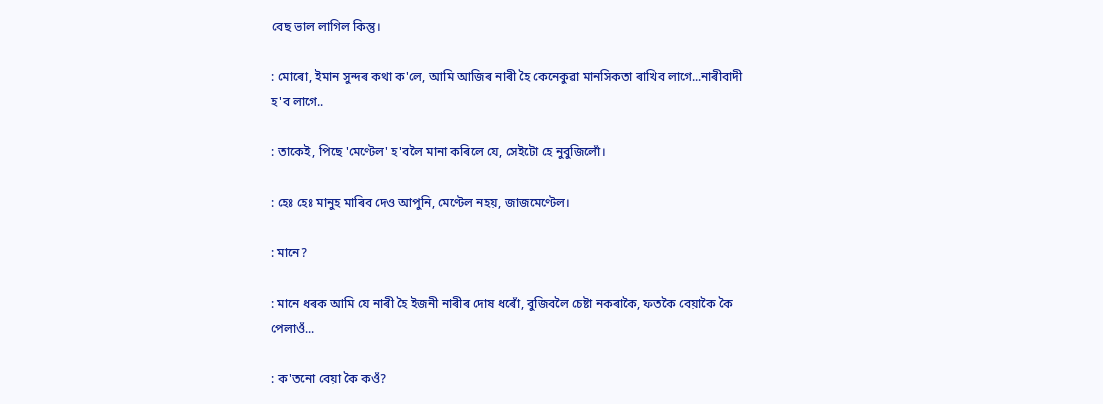বেছ ভাল লাগিল কিন্তু।

: মোৰো, ইমান সুন্দৰ কথা ক'লে, আমি আজিৰ নাৰী হৈ কেনেকুৱা মানসিকতা ৰাখিব লাগে...নাৰীবাদী হ'ব লাগে..

: তাকেই, পিছে 'মেণ্টেল' হ'বলৈ মানা কৰিলে যে, সেইটো হে নুবুজিলোঁ।

: হেঃ হেঃ মানুহ মাৰিব দেও আপুনি, মেণ্টেল নহয়, জাজমেণ্টেল।

: মানে?

: মানে ধৰক আমি যে নাৰী হৈ ইজনী নাৰীৰ দোষ ধৰোঁ, বুজিবলৈ চেষ্টা নকৰাকৈ, ফতকৈ বেয়াকৈ কৈ পেলাওঁ...

: ক'তনো বেয়া কৈ কওঁ?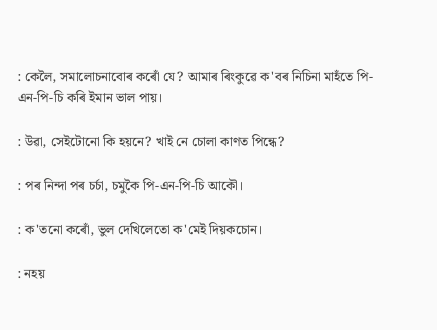: কেলৈ, সমালোচনাবোৰ কৰোঁ যে? আমাৰ ৰিংকুৱে ক'বৰ নিচিনা মাহঁতে পি-এন-পি-চি কৰি ইমান ভাল পায়।

: উৱা, সেইটোনো কি হয়নে? খাই নে চোলা কাণত পিন্ধে?

: পৰ নিন্দা পৰ চৰ্চা, চমুকৈ পি-এন-পি-চি আকৌ।

: ক'তনো কৰোঁ, ভুল দেখিলেতো ক'মেই দিয়কচোন।

: নহয়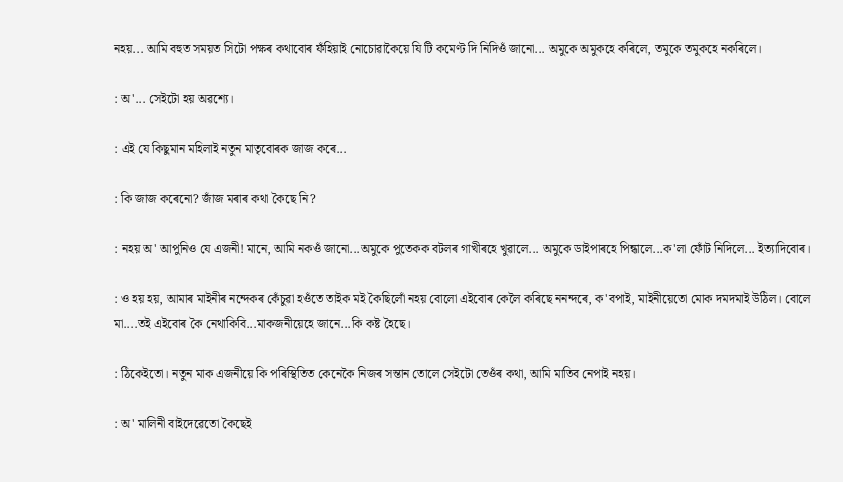নহয়... আমি বহুত সময়ত সিটো পক্ষৰ কথাবোৰ ফঁহিয়াই নোচোৱাকৈয়ে যি টি কমেণ্ট দি নিদিওঁ জানো... অমুকে অমুকহে কৰিলে, তমুকে তমুকহে নকৰিলে।

: অ'... সেইটো হয় অৱশ্যে।

: এই যে কিছুমান মহিলাই নতুন মাতৃবোৰক জাজ কৰে...

: কি জাজ কৰেনো? জাঁজ মৰাৰ কথা কৈছে নি?

: নহয় অ' আপুনিও যে এজনী! মানে, আমি নকওঁ জানো...অমুকে পুতেকক বটলৰ গাখীৰহে খুৱালে... অমুকে ডাইপাৰহে পিন্ধালে...ক'লা ফোঁট নিদিলে... ইত্যাদিবোৰ।

: ও হয় হয়, আমাৰ মাইনীৰ নন্দেকৰ কেঁচুৱা হওঁতে তাইক মই কৈছিলোঁ নহয় বোলো এইবোৰ কেলৈ কৰিছে ননন্দৰে, ক'বপাই, মাইনীয়েতো মোক দমদমাই উঠিল। বোলে মা....তই এইবোৰ কৈ নেথাকিবি...মাকজনীয়েহে জানে...কি কষ্ট হৈছে।

: ঠিকেইতো। নতুন মাক এজনীয়ে কি পৰিস্থিতিত কেনেকৈ নিজৰ সন্তান তোলে সেইটো তেওঁৰ কথা, আমি মাতিব নেপাই নহয়।

: অ' মালিনী বাইদেৱেতো কৈছেই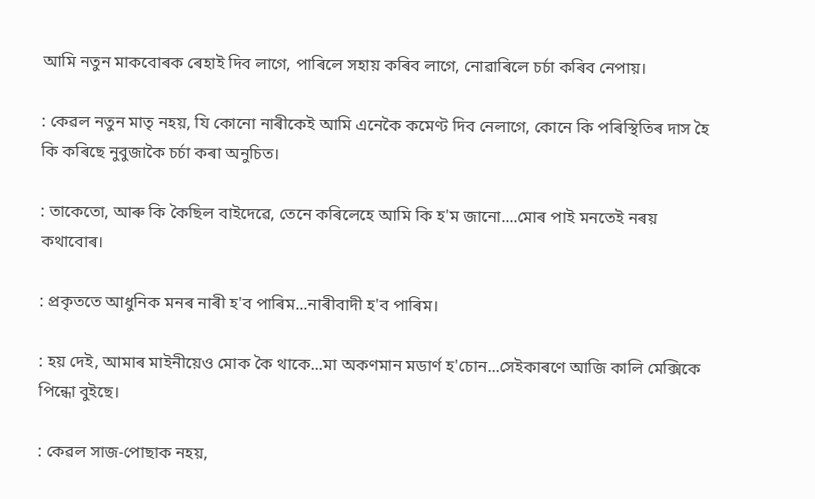আমি নতুন মাকবোৰক ৰেহাই দিব লাগে, পাৰিলে সহায় কৰিব লাগে, নোৱাৰিলে চৰ্চা কৰিব নেপায়।

: কেৱল নতুন মাতৃ নহয়, যি কোনো নাৰীকেই আমি এনেকৈ কমেণ্ট দিব নেলাগে, কোনে কি পৰিস্থিতিৰ দাস হৈ কি কৰিছে নুবুজাকৈ চৰ্চা কৰা অনুচিত।

: তাকেতো, আৰু কি কৈছিল বাইদেৱে, তেনে কৰিলেহে আমি কি হ'ম জানো....মোৰ পাই মনতেই নৰয় কথাবোৰ।

: প্ৰকৃততে আধুনিক মনৰ নাৰী হ'ব পাৰিম...নাৰীবাদী হ'ব পাৰিম।

: হয় দেই, আমাৰ মাইনীয়েও মোক কৈ থাকে...মা অকণমান মডাৰ্ণ হ'চোন...সেইকাৰণে আজি কালি মেক্সিকে পিন্ধো বুইছে।

: কেৱল সাজ-পোছাক নহয়,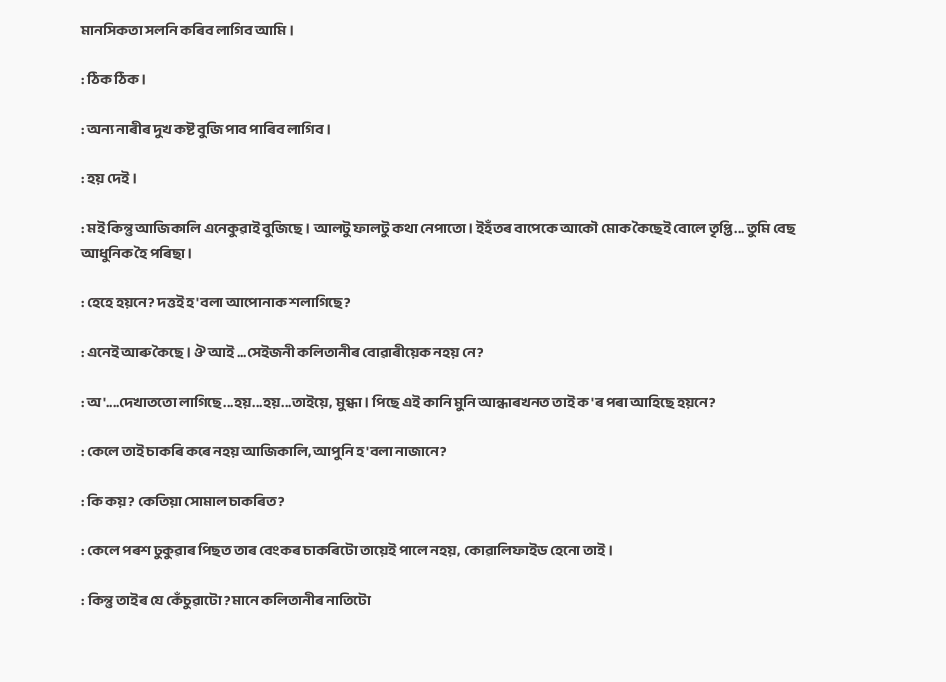মানসিকতা সলনি কৰিব লাগিব আমি।

: ঠিক ঠিক।

: অন্য নাৰীৰ দুখ কষ্ট বুজি পাব পাৰিব লাগিব।

: হয় দেই।

: মই কিন্তু আজিকালি এনেকুৱাই বুজিছে। আলটু ফালটু কথা নেপাতো। ইহঁতৰ বাপেকে আকৌ মোক কৈছেই বোলে তৃপ্তি... তুমি বেছ আধুনিক হৈ পৰিছা।

: হেহে হয়নে? দত্তই হ'বলা আপোনাক শলাগিছে?

: এনেই আৰু কৈছে। ঔ আই ...সেইজনী কলিতানীৰ বোৱাৰীয়েক নহয় নে?

: অ'....দেখাততো লাগিছে...হয়...হয়...তাইয়ে, মুগ্ধা। পিছে এই কানি মুনি আন্ধাৰখনত তাই ক'ৰ পৰা আহিছে হয়নে?

: কেলে তাই চাকৰি কৰে নহয় আজিকালি, আপুনি হ'বলা নাজানে?

: কি কয়? কেতিয়া সোমাল চাকৰিত?

: কেলে পৰশ ঢুকুৱাৰ পিছত তাৰ বেংকৰ চাকৰিটো তায়েই পালে নহয়, কোৱালিফাইড হেনো তাই।

: কিন্তু তাইৰ যে কেঁচুৱাটো? মানে কলিতানীৰ নাতিটো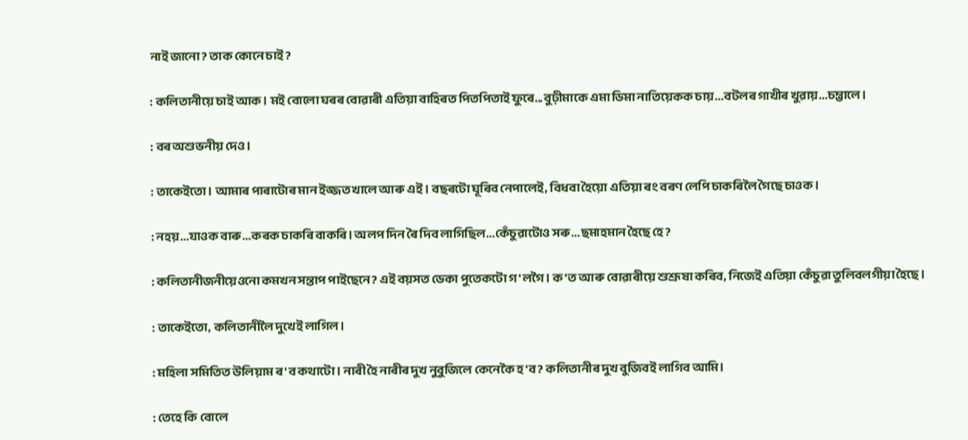নাই জানো? তাক কোনে চাই?

: কলিতানীয়ে চাই আক। মই বোলো ঘৰৰ বোৱাৰী এতিয়া বাহিৰত পিতপিতাই ফুৰে...বুঢ়ীমাকে এমা ডিমা নাতিয়েকক চায়...বটলৰ গাখীৰ খুৱায়...চম্ভালে।

: বৰ অশুভনীয় দেও।

: তাকেইতো। আমাৰ পাৰাটোৰ মান ইজ্জত খালে আৰু এই। বছৰটো ঘূৰিব নেপালেই, বিধবা হৈয়ো এতিয়া ৰং বৰণ লেপি চাকৰিলৈ গৈছে চাওক।

: নহয়...যাওক বাৰু...কৰক চাকৰি বাকৰি। অলপ দিন ৰৈ দিব লাগিছিল...কেঁচুৱাটোও সৰু...ছমাহমান হৈছে হে?

: কলিতানীজনীয়েওনো কমখন সন্তাপ পাইছেনে? এই বয়সত ডেকা পুতেকটো গ'লগৈ। ক'ত আৰু বোৱাৰীয়ে শুশ্ৰূষা কৰিব, নিজেই এতিয়া কেঁচুৱা তুলিবলগীয়া হৈছে।

: তাকেইতো, কলিতানীলৈ দুখেই লাগিল।

: মহিলা সমিতিত উলিয়াম ৰ'ব কথাটো। নাৰী হৈ নাৰীৰ দুখ নুবুজিলে কেনেকৈ হ'ব? কলিতানীৰ দুখ বুজিবই লাগিব আমি।

: তেহে কি বোলে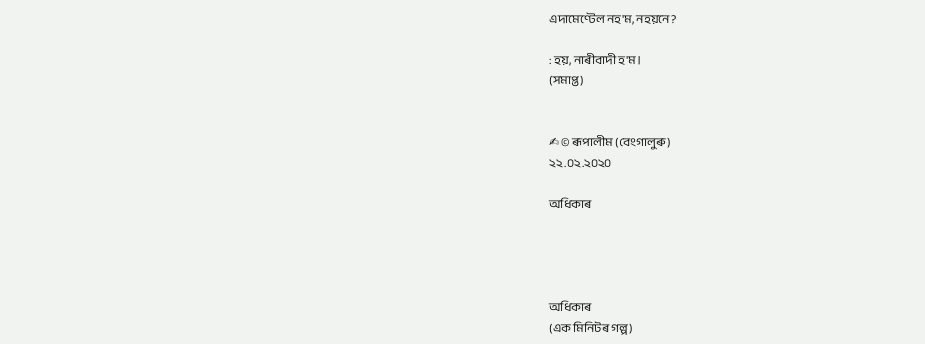এদামেণ্টেল নহ'ম, নহয়নে?

: হয়, নাৰীবাদী হ'ম।
(সমাপ্ত)


✍ © ৰূপালীম (বেংগালুৰু)
২২.০২.২০২০

অধিকাৰ




অধিকাৰ
(এক মিনিটৰ গল্প)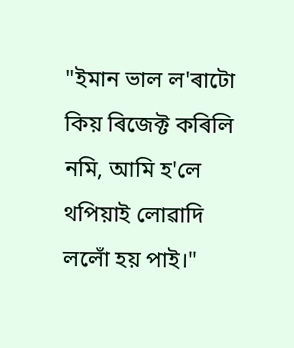"ইমান ভাল ল'ৰাটো কিয় ৰিজেক্ট কৰিলি নমি, আমি হ'লে থপিয়াই লোৱাদি ললোঁ হয় পাই।"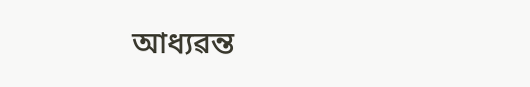আধ্যৱন্ত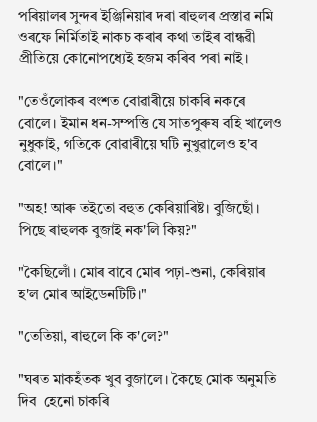পৰিয়ালৰ সুন্দৰ ইঞ্জিনিয়াৰ দৰা ৰাহুলৰ প্ৰস্তাৱ নমি ওৰফে নিৰ্মিতাই নাকচ কৰাৰ কথা তাইৰ বান্ধৱী প্ৰীতিয়ে কোনোপধ্যেই হজম কৰিব পৰা নাই।

"তেওঁলোকৰ বংশত বোৱাৰীয়ে চাকৰি নকৰে বোলে। ইমান ধন-সম্পত্তি যে সাতপুৰুষ বহি খালেও নুধুকাই, গতিকে বোৱাৰীয়ে ঘটি নুখুৱালেও হ'ব বোলে।"

"অহ! আৰু তইতো বহুত কেৰিয়াৰিষ্ট। বুজিছোঁ। পিছে ৰাহুলক বুজাই নক'লি কিয়?"

"কৈছিলোঁ। মোৰ বাবে মোৰ পঢ়া-শুনা, কেৰিয়াৰ হ'ল মোৰ আইডেনটিটি।"

"তেতিয়া, ৰাহুলে কি ক'লে?"

"ঘৰত মাকহঁতক খুব বুজালে। কৈছে মোক অনুমতি দিব  হেনো চাকৰি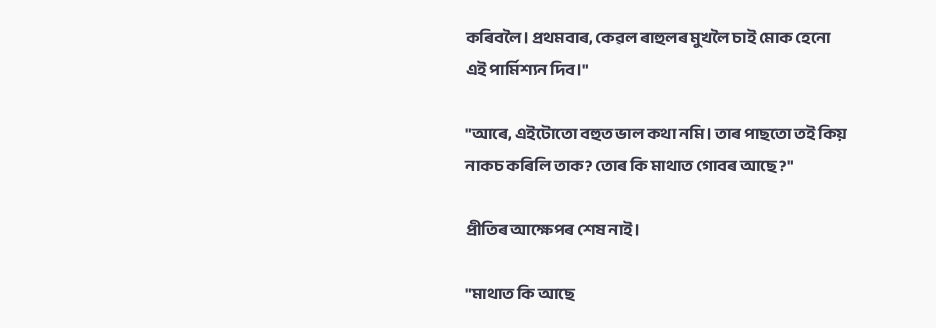কৰিবলৈ। প্ৰথমবাৰ, কেৱল ৰাহুলৰ মুখলৈ চাই মোক হেনো এই পাৰ্মিশ্যন দিব।"

"আৰে, এইটোতো বহুত ভাল কথা নমি। তাৰ পাছতো তই কিয় নাকচ কৰিলি তাক? তোৰ কি মাথাত গোবৰ আছে?"

প্ৰীতিৰ আক্ষেপৰ শেষ নাই।

"মাথাত কি আছে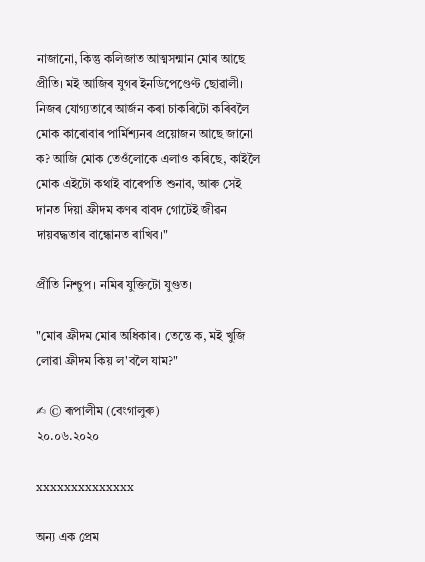নাজানো, কিন্তু কলিজাত আত্মসন্মান মোৰ আছে প্ৰীতি। মই আজিৰ যুগৰ ইনডিপেণ্ডেণ্ট ছোৱালী। নিজৰ যোগ্যতাৰে আৰ্জন কৰা চাকৰিটো কৰিবলৈ মোক কাৰোবাৰ পাৰ্মিশ্যনৰ প্ৰয়োজন আছে জানো ক? আজি মোক তেওঁলোকে এলাও কৰিছে, কাইলৈ মোক এইটো কথাই বাৰেপতি শুনাব, আৰু সেই দানত দিয়া ফ্ৰীদম কণৰ বাবদ গোটেই জীৱন দায়বদ্ধতাৰ বান্ধোনত ৰাখিব।"

প্ৰীতি নিশ্চুপ। নমিৰ যুক্তিটো যুগুত।

"মোৰ ফ্ৰীদম মোৰ অধিকাৰ। তেন্তে ক, মই খুজি লোৱা ফ্ৰীদম কিয় ল'বলৈ যাম?"

✍ © ৰূপালীম (বেংগালুৰু)
২০.০৬.২০২০

xxxxxxxxxxxxxx

অন্য এক প্ৰেম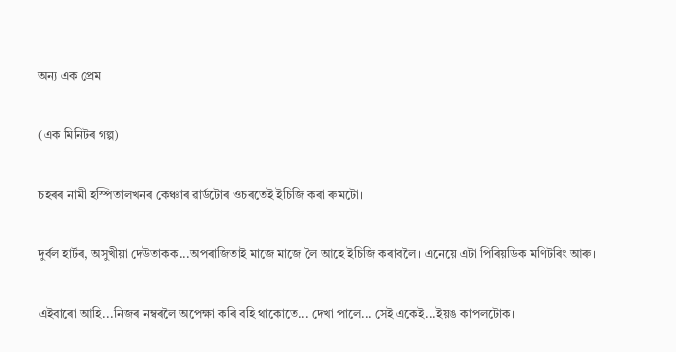অন্য এক প্ৰেম

(এক মিনিটৰ গল্প)

চহৰৰ নামী হস্পিতালখনৰ কেঞ্চাৰ ৱাৰ্ডটোৰ ওচৰতেই ইচিজি কৰা ৰুমটো।

দুৰ্বল হাৰ্টৰ, অসুখীয়া দেউতাকক...অপৰাজিতাই মাজে মাজে লৈ আহে ইচিজি কৰাবলৈ। এনেয়ে এটা পিৰিয়ডিক মণিটৰিং আৰু।

এইবাৰো আহি...নিজৰ নম্বৰলৈ অপেক্ষা কৰি বহি থাকোতে... দেখা পালে... সেই একেই...ইয়ঙ কাপলটোক।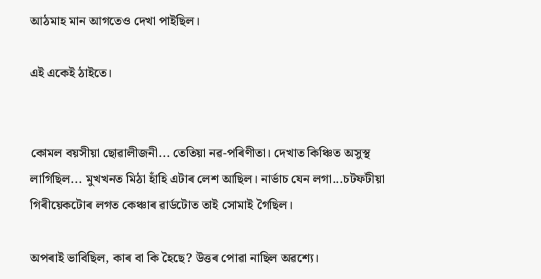আঠমাহ মান আগতেও দেখা পাইছিল।

এই একেই ঠাইতে।


কোমল বয়সীয়া ছোৱালীজনী... তেতিয়া নৱ-পৰিণীতা। দেখাত কিঞ্চিত অসুস্থ লাগিছিল... মুখখনত মিঠা হাঁহি এটাৰ লেশ আছিল। নাৰ্ভাচ যেন লগা...চটফটীয়া গিৰীয়েকটোৰ লগত কেঞ্চাৰ ৱাৰ্ডটোত তাই সোমাই গৈছিল।

অপৰাই ভাবিছিল, কাৰ বা কি হৈছে? উত্তৰ পোৱা নাছিল অৱশ্যে।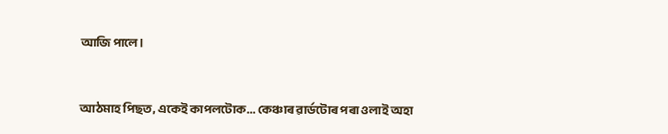আজি পালে।


আঠমাহ পিছত, একেই কাপলটোক... কেঞ্চাৰ ৱাৰ্ডটোৰ পৰা ওলাই অহা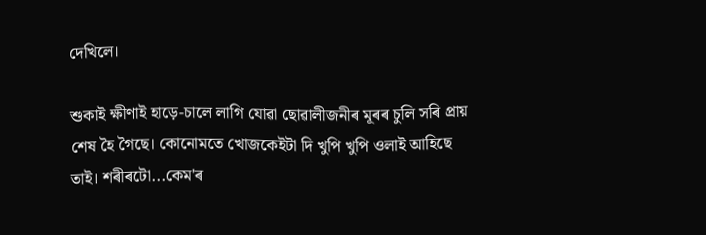দেখিলে।

শুকাই ক্ষীণাই হাড়ে-চালে লাগি যোৱা ছোৱালীজনীৰ মূৰৰ চুলি সৰি প্ৰায় শেষ হৈ গৈছে। কোনোমতে খোজকেইটা দি খুপি খুপি ওলাই আহিছে তাই। শৰীৰটো...কেম'ৰ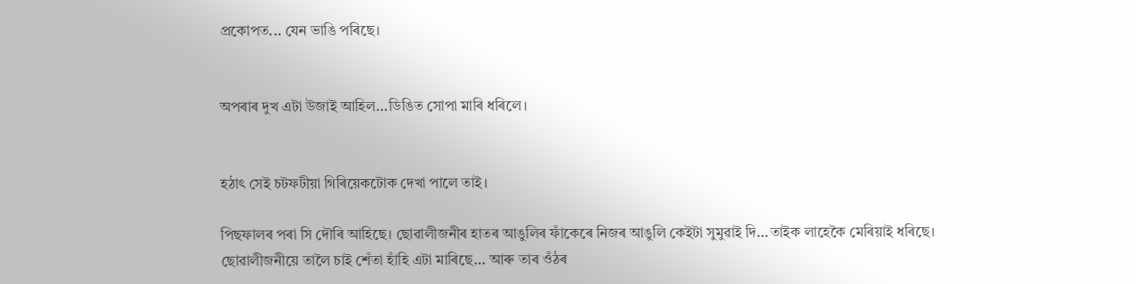প্ৰকোপত... যেন ভাঙি পৰিছে।


অপৰাৰ দুখ এটা উজাই আহিল...ডিঙিত সোপা মাৰি ধৰিলে।


হঠাৎ সেই চটফটীয়া গিৰিয়েকটোক দেখা পালে তাই।

পিছফালৰ পৰা সি দৌৰি আহিছে। ছোৱালীজনীৰ হাতৰ আঙুলিৰ ফাঁকেৰে নিজৰ আঙুলি কেইটা সুমুৱাই দি...তাইক লাহেকৈ মেৰিয়াই ধৰিছে। ছোৱালীজনীয়ে তালৈ চাই শেঁতা হাঁহি এটা মাৰিছে... আৰু তাৰ ওঁঠৰ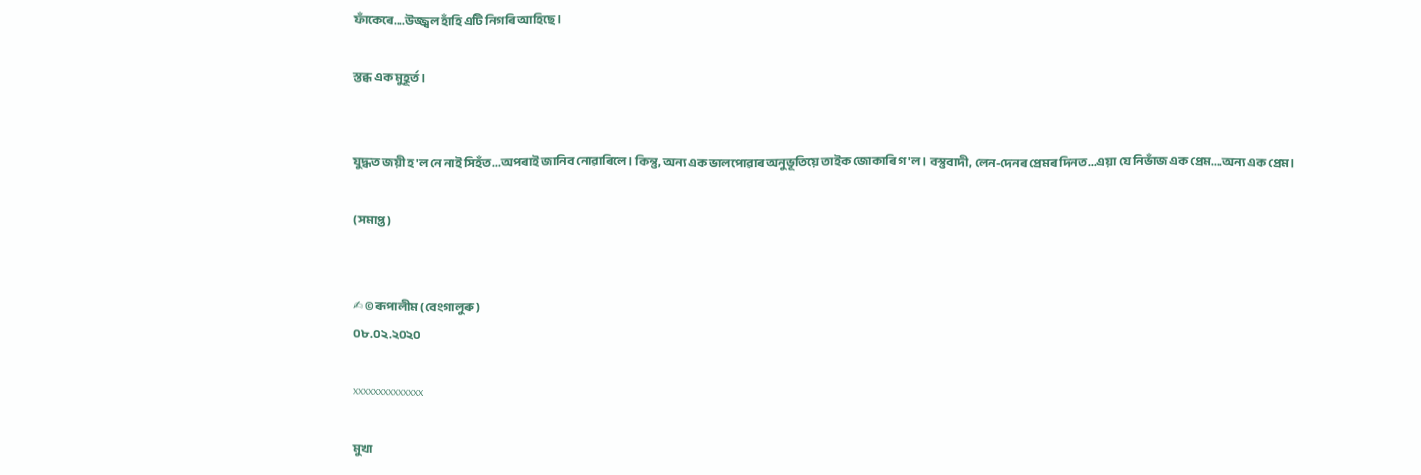ফাঁকেৰে....উজ্জ্বল হাঁহি এটি নিগৰি আহিছে।

স্তব্ধ এক মুহূৰ্ত।


যুদ্ধত জয়ী হ'ল নে নাই সিহঁত...অপৰাই জানিব নোৱাৰিলে। কিন্তু, অন্য এক ভালপোৱাৰ অনুভূতিয়ে তাইক জোকাৰি গ'ল। বস্তুবাদী, লেন-দেনৰ প্ৰেমৰ দিনত...এয়া যে নিভাঁজ এক প্ৰেম....অন্য এক প্ৰেম।

(সমাপ্ত)


✍ © ৰূপালীম (বেংগালুৰু)
০৮.০২.২০২০

xxxxxxxxxxxxxx

মুখা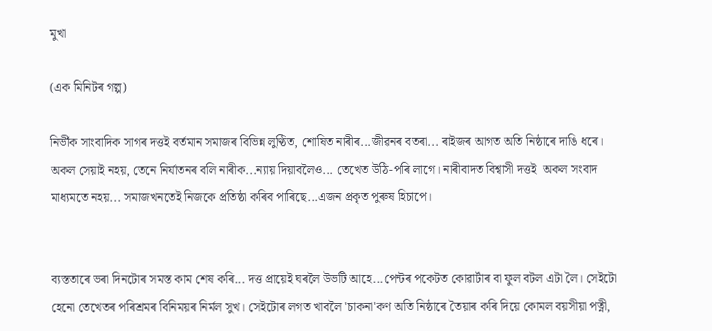মুখা

(এক মিনিটৰ গল্প)

নিৰ্ভীক সাংবাদিক সাগৰ দত্তই বৰ্তমান সমাজৰ বিভিন্ন লুণ্ঠিত, শোষিত নাৰীৰ...জীৱনৰ বতৰা... ৰাইজৰ আগত অতি নিষ্ঠাৰে দাঙি ধৰে। অকল সেয়াই নহয়, তেনে নিৰ্যাতনৰ বলি নাৰীক...ন্যায় দিয়াবলৈও... তেখেত উঠি-পৰি লাগে। নাৰীবাদত বিশ্বাসী দত্তই  অকল সংবাদ মাধ্যমতে নহয়... সমাজখনতেই নিজকে প্ৰতিষ্ঠা কৰিব পাৰিছে...এজন প্ৰকৃত পুৰুষ হিচাপে।


ব্যস্ততাৰে ভৰা দিনটোৰ সমস্ত কাম শেষ কৰি... দত্ত প্ৰায়েই ঘৰলৈ উভটি আহে...পেন্টৰ পকেটত কোৱাৰ্টাৰ বা ফুল বটল এটা লৈ। সেইটো হেনো তেখেতৰ পৰিশ্ৰমৰ বিনিময়ৰ নিৰ্মল সুখ। সেইটোৰ লগত খাবলৈ 'চাকনা'কণ অতি নিষ্ঠাৰে তৈয়াৰ কৰি দিয়ে কোমল বয়সীয়া পত্নী,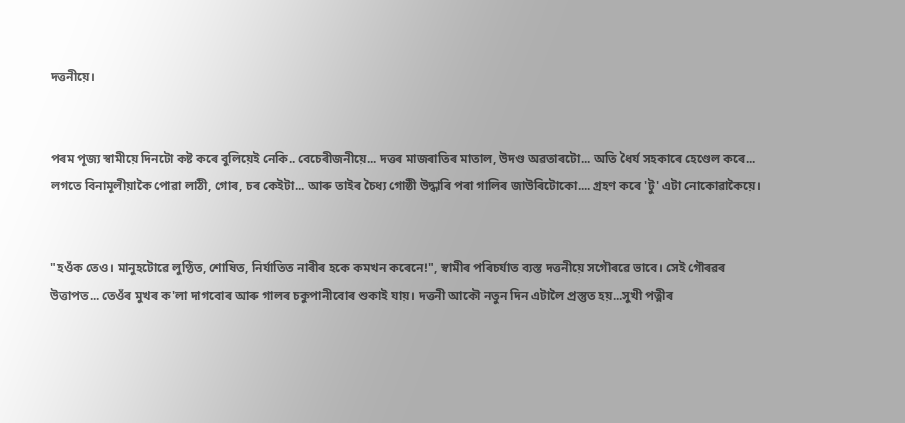দত্তনীয়ে।


পৰম পূজ্য স্বামীয়ে দিনটো কষ্ট কৰে বুলিয়েই নেকি.. বেচেৰীজনীয়ে... দত্তৰ মাজৰাতিৰ মাতাল, উদণ্ড অৱতাৰটো... অতি ধৈৰ্য সহকাৰে হেণ্ডেল কৰে... লগতে বিনামূলীয়াকৈ পোৱা লাঠী, গোৰ, চৰ কেইটা... আৰু তাইৰ চৈধ্য গোষ্ঠী উদ্ধাৰি পৰা গালিৰ জাউৰিটোকো.... গ্ৰহণ কৰে 'টু' এটা নোকোৱাকৈয়ে।


"হওঁক তেও। মানুহটোৱে লুণ্ঠিত, শোষিত, নিৰ্যাতিত নাৰীৰ হকে কমখন কৰেনে!", স্বামীৰ পৰিচৰ্যাত ব্যস্ত দত্তনীয়ে সগৌৰৱে ভাবে। সেই গৌৰৱৰ উত্তাপত... তেওঁৰ মুখৰ ক'লা দাগবোৰ আৰু গালৰ চকুপানীবোৰ শুকাই যায়। দত্তনী আকৌ নতুন দিন এটালৈ প্ৰস্তুত হয়...সুখী পত্নীৰ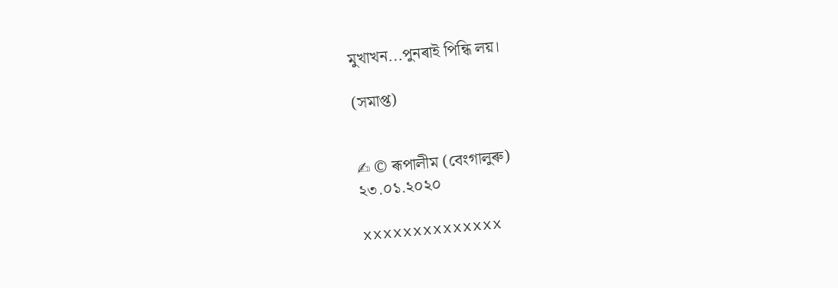মুখাখন...পুনৰাই পিন্ধি লয়।

(সমাপ্ত)


✍ © ৰূপালীম (বেংগালুৰু)
২৩.০১.২০২০

xxxxxxxxxxxxxx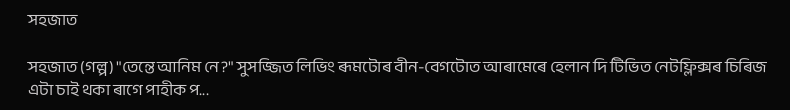সহজাত

সহজাত (গল্প) "তেন্তে আনিম নে?" সুসজ্জিত লিভিং ৰূমটোৰ বীন-বেগটোত আৰামেৰে হেলান দি টিভিত নেটফ্লিক্সৰ চিৰিজ এটা চাই থকা ৰাগে পাহীক প...